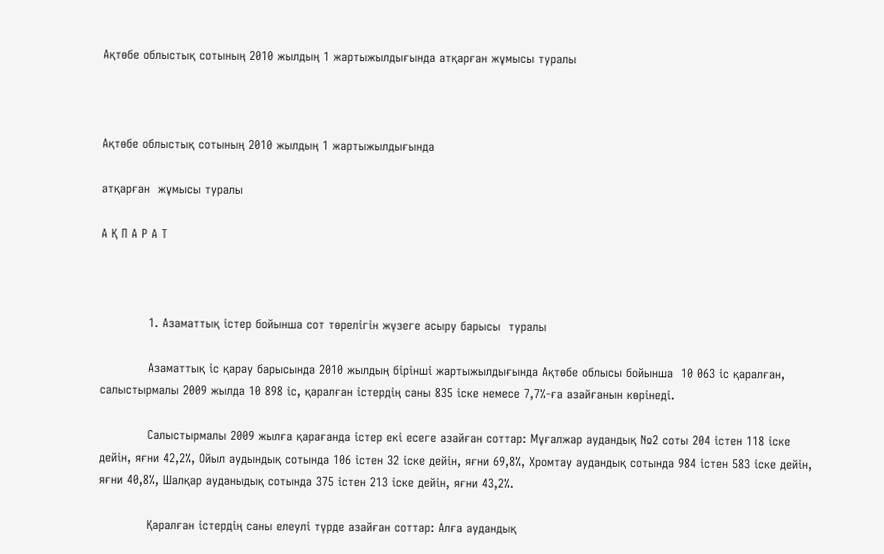Ақтөбе облыстық сотының 2010 жылдың 1 жартыжылдығында атқарған жұмысы туралы



Ақтөбе облыстық сотының 2010 жылдың 1 жартыжылдығында

атқарған  жұмысы туралы

А Қ П А Р А Т



            1. Азаматтық істер бойынша сот төрелігін жүзеге асыру барысы  туралы

            Азаматтық іс қарау барысында 2010 жылдың бірінші жартыжылдығында Ақтөбе облысы бойынша  10 063 іс қаралған, салыстырмалы 2009 жылда 10 898 іс, қаралған істердің саны 835 іске немесе 7,7%-ға азайғанын көрінеді.

            Салыстырмалы 2009 жылға қарағанда істер екі есеге азайған соттар: Мұғалжар аудандық №2 соты 204 істен 118 іске дейін, яғни 42,2%, Ойыл аудындық сотында 106 істен 32 іске дейін, яғни 69,8%, Хромтау аудандық сотында 984 істен 583 іске дейін, яғни 40,8%, Шалқар ауданыдық сотында 375 істен 213 іске дейін, яғни 43,2%.

            Қаралған істердің саны елеулі түрде азайған соттар: Алға аудандық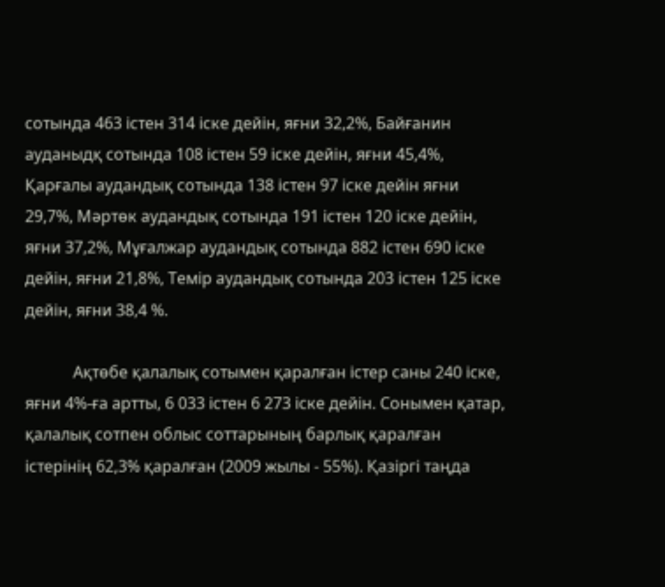сотында 463 істен 314 іске дейін, яғни 32,2%, Байғанин ауданыдқ сотында 108 істен 59 іске дейін, яғни 45,4%, Қарғалы аудандық сотында 138 істен 97 іске дейін яғни 29,7%, Мәртөк аудандық сотында 191 істен 120 іске дейін, яғни 37,2%, Мұғалжар аудандық сотында 882 істен 690 іске дейін, яғни 21,8%, Темір аудандық сотында 203 істен 125 іске дейін, яғни 38,4 %.

            Ақтөбе қалалық сотымен қаралған істер саны 240 іске, яғни 4%-ға артты, 6 033 істен 6 273 іске дейін. Сонымен қатар, қалалық сотпен облыс соттарының барлық қаралған істерінің 62,3% қаралған (2009 жылы - 55%). Қазіргі таңда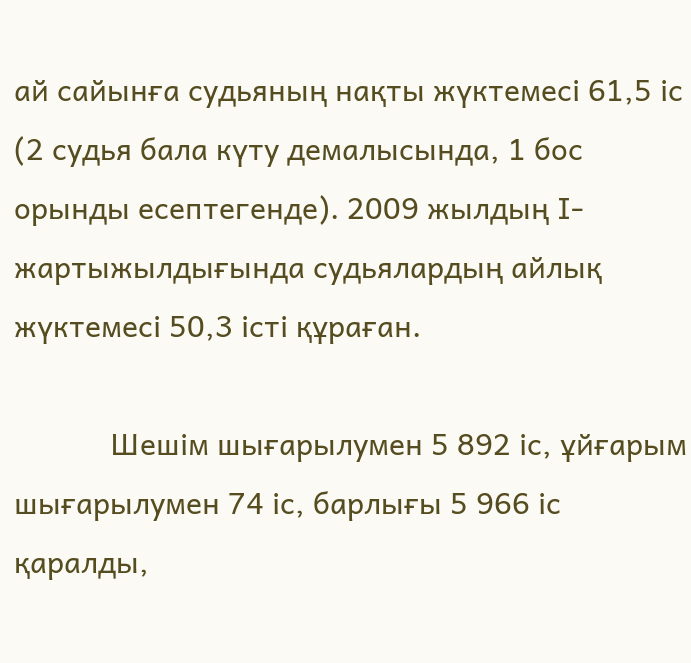ай сайынға судьяның нақты жүктемесі 61,5 іс (2 судья бала күту демалысында, 1 бос орынды есептегенде). 2009 жылдың І-жартыжылдығында судьялардың айлық жүктемесі 50,3 істі құраған.

            Шешім шығарылумен 5 892 іс, ұйғарым шығарылумен 74 іс, барлығы 5 966 іс қаралды,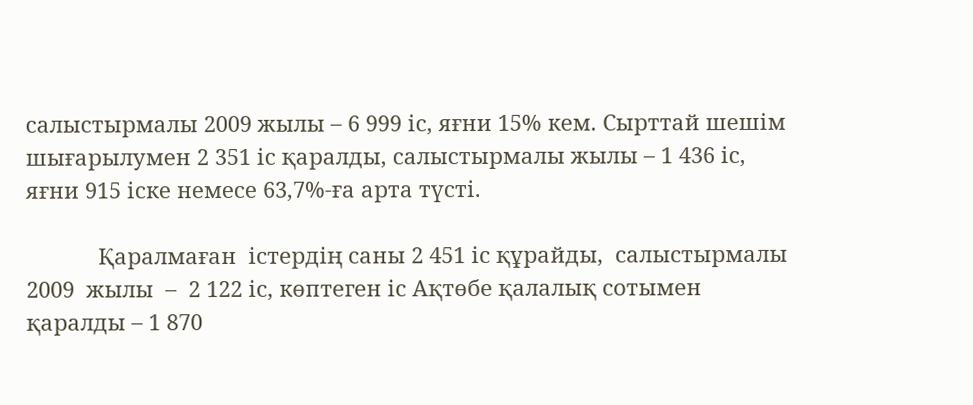салыстырмалы 2009 жылы – 6 999 іс, яғни 15% кем. Сырттай шешім шығарылумен 2 351 іс қаралды, салыстырмалы жылы – 1 436 іс, яғни 915 іске немесе 63,7%-ға арта түсті.

            Қаралмаған  істердің саны 2 451 іс құрайды,  салыстырмалы  2009  жылы  –  2 122 іс, көптеген іс Ақтөбе қалалық сотымен қаралды – 1 870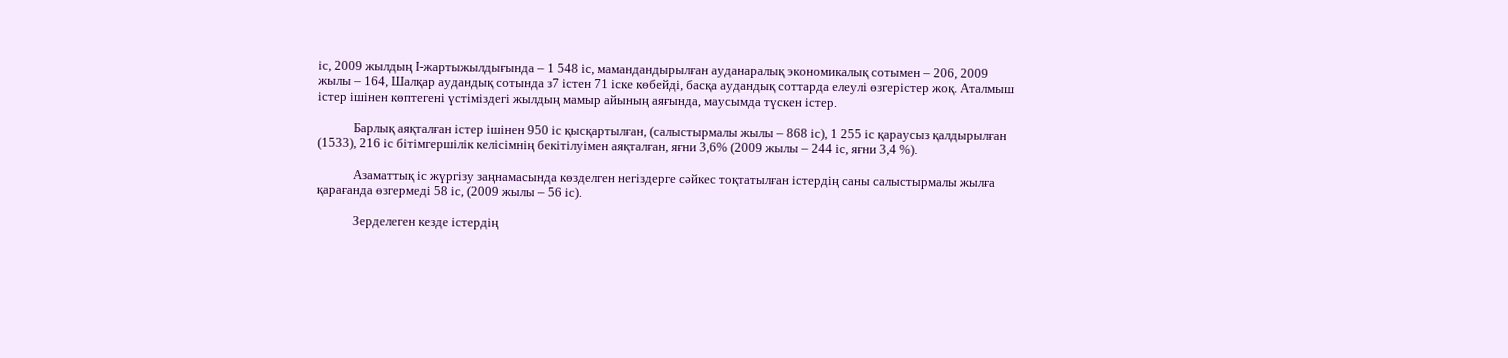іс, 2009 жылдың І-жартыжылдығында – 1 548 іс, мамандандырылған ауданаралық экономикалық сотымен – 206, 2009 жылы – 164, Шалқар аудандық сотында з7 істен 71 іске көбейді, басқа аудандық соттарда елеулі өзгерістер жоқ. Аталмыш істер ішінен көптегені үстіміздегі жылдың мамыр айының аяғында, маусымда түскен істер.

            Барлық аяқталған істер ішінен 950 іс қысқартылған, (салыстырмалы жылы – 868 іс), 1 255 іс қараусыз қалдырылған (1533), 216 іс бітімгершілік келісімнің бекітілуімен аяқталған, яғни 3,6% (2009 жылы – 244 іс, яғни 3,4 %).

            Азаматтық іс жүргізу заңнамасында көзделген негіздерге сәйкес тоқтатылған істердің саны салыстырмалы жылға қарағанда өзгермеді 58 іс, (2009 жылы – 56 іс).

            Зерделеген кезде істердің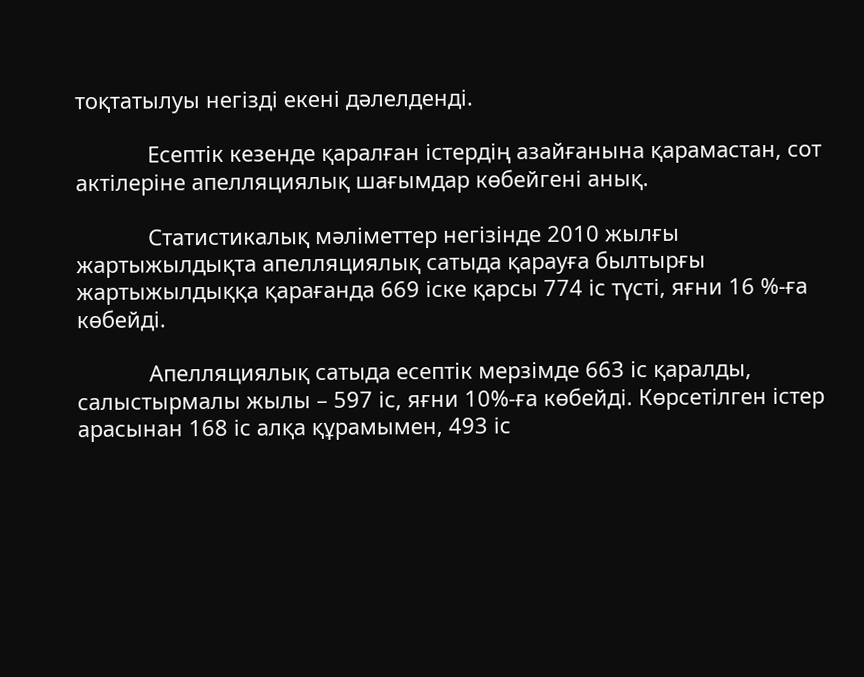тоқтатылуы негізді екені дәлелденді.

            Есептік кезенде қаралған істердің азайғанына қарамастан, сот актілеріне апелляциялық шағымдар көбейгені анық.

            Статистикалық мәліметтер негізінде 2010 жылғы жартыжылдықта апелляциялық сатыда қарауға былтырғы жартыжылдыққа қарағанда 669 іске қарсы 774 іс түсті, яғни 16 %-ға көбейді.

            Апелляциялық сатыда есептік мерзімде 663 іс қаралды, салыстырмалы жылы – 597 іс, яғни 10%-ға көбейді. Көрсетілген істер арасынан 168 іс алқа құрамымен, 493 іс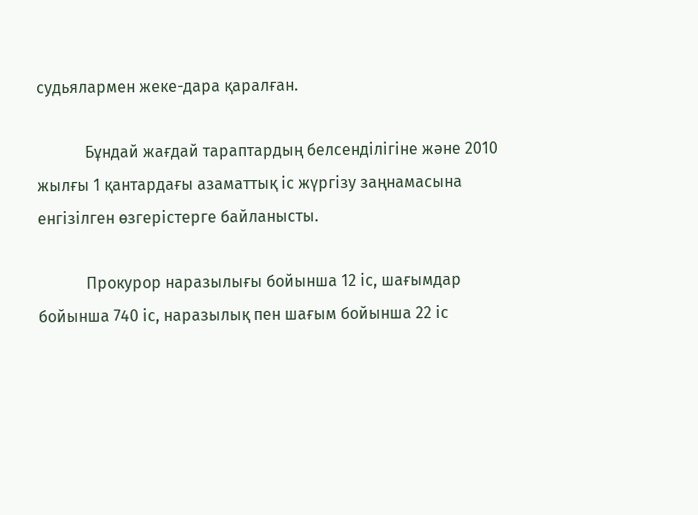судьялармен жеке-дара қаралған.

            Бұндай жағдай тараптардың белсенділігіне және 2010 жылғы 1 қантардағы азаматтық іс жүргізу заңнамасына енгізілген өзгерістерге байланысты.

            Прокурор наразылығы бойынша 12 іс, шағымдар бойынша 740 іс, наразылық пен шағым бойынша 22 іс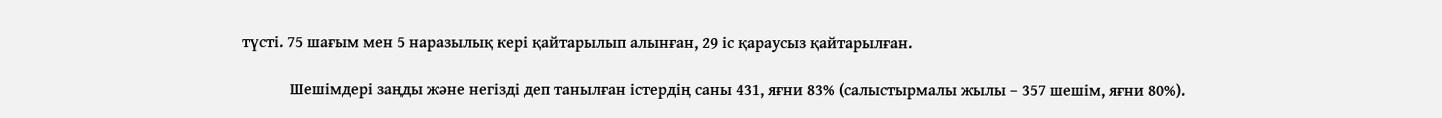түсті. 75 шағым мен 5 наразылық кері қайтарылып алынған, 29 іс қараусыз қайтарылған.

            Шешімдері заңды және негізді деп танылған істердің саны 431, яғни 83% (салыстырмалы жылы – 357 шешім, яғни 80%).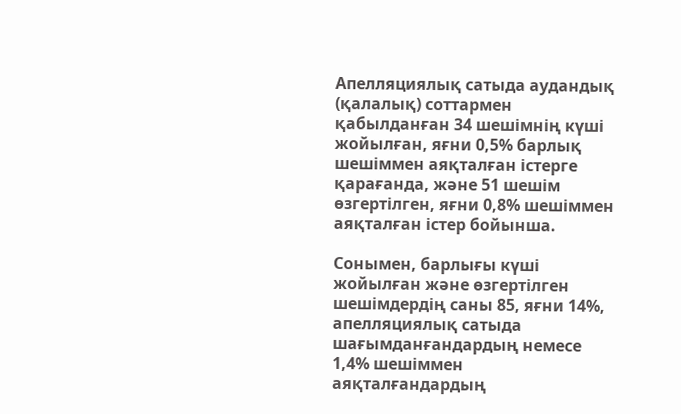Апелляциялық сатыда аудандық (қалалық) соттармен қабылданған 34 шешімнің күші жойылған, яғни 0,5% барлық шешіммен аяқталған істерге қарағанда, және 51 шешім өзгертілген, яғни 0,8% шешіммен аяқталған істер бойынша.

Сонымен, барлығы күші жойылған және өзгертілген шешімдердің саны 85, яғни 14%, апелляциялық сатыда шағымданғандардың немесе 1,4% шешіммен аяқталғандардың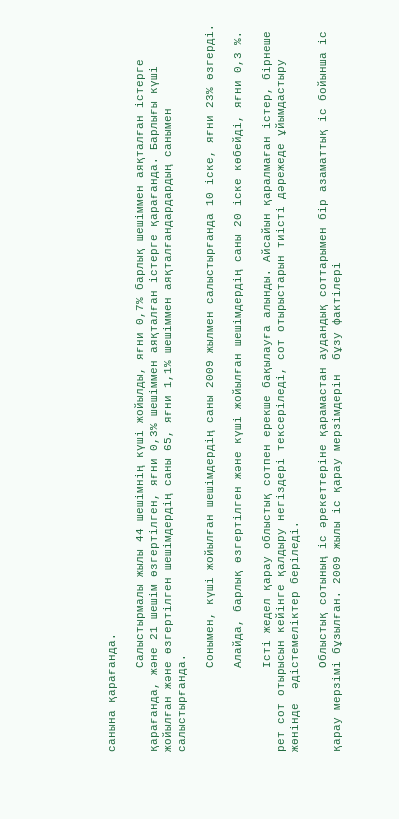санына қарағанда.

            Салыстырмалы жылы 44 шешімнің күші жойылды, яғни 0,7% барлық шешіммен аяқталған істерге қарағанда, және 21 шешім өзгертілген, яғни 0,3% шешіммен аяқталған істерге қарағанда. Барлығы күші жойылған және өзгертілген шешімдердің саны 65, яғни 1,1% шешіммен аяқталғандардардың санымен салыстырғанда.

            Сонымен, күші жойылған шешімдердің саны 2009 жылмен салыстырғанда 10 іске, яғни 23% өзгерді.

            Алайда, барлық өзгертілген және күші жойылған шешімдердің саны 20 іске көбейді, яғни 0,3 %.

            Істі жедел қарау облыстық сотпен ерекше бақылауға алынды. Айсайын қаралмаған істер, бірнеше рет сот отырысын кейінге қалдыру негіздері тексеріледі, сот отырыстарын тиісті дәрежеде ұйымдастыру жөнінде  әдістемеліктер беріледі.

            Облыстық сотының іс әрекеттеріне қарамастан аудандық соттарымен бір азаматтық іс бойынша іс қарау мерзімі бұзылған. 2009 жылы іс қарау мерзімдерін  бұзу фактілері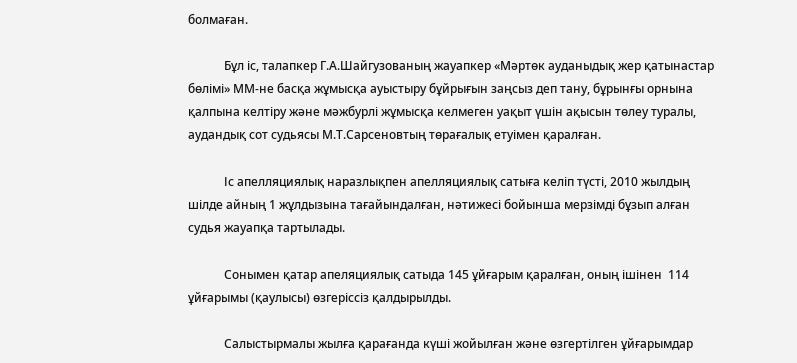болмаған.

            Бұл іс, талапкер Г.А.Шайгузованың жауапкер «Мәртөк ауданыдық жер қатынастар  бөлімі» ММ-не басқа жұмысқа ауыстыру бұйрығын заңсыз деп тану, бұрынғы орнына қалпына келтіру және мәжбурлі жұмысқа келмеген уақыт үшін ақысын төлеу туралы, аудандық сот судьясы М.Т.Сарсеновтың төрағалық етуімен қаралған.

            Іс апелляциялық наразлықпен апелляциялық сатыға келіп түсті, 2010 жылдың шілде айның 1 жұлдызына тағайындалған, нәтижесі бойынша мерзімді бұзып алған судья жауапқа тартылады.

            Сонымен қатар апеляциялық сатыда 145 ұйғарым қаралған, оның ішінен  114 ұйғарымы (қаулысы) өзгеріссіз қалдырылды.

            Салыстырмалы жылға қарағанда күші жойылған және өзгертілген ұйғарымдар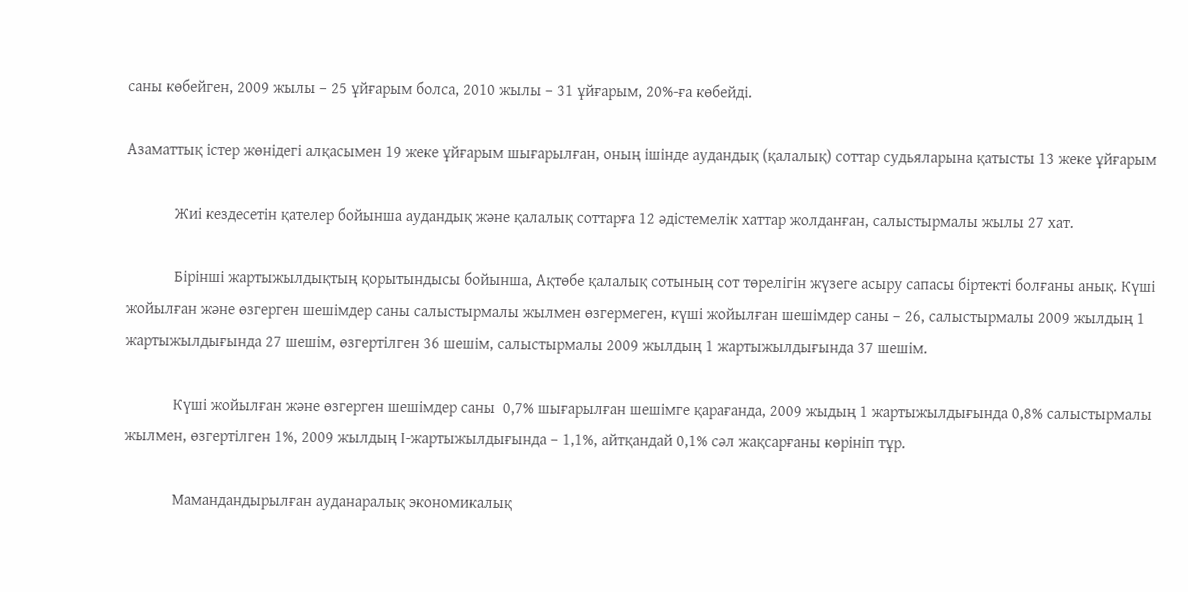саны көбейген, 2009 жылы – 25 ұйғарым болса, 2010 жылы – 31 ұйғарым, 20%-ға көбейді.

Азаматтық істер жөнідегі алқасымен 19 жеке ұйғарым шығарылған, оның ішінде аудандық (қалалық) соттар судьяларына қатысты 13 жеке ұйғарым

            Жиі кездесетін қателер бойынша аудандық және қалалық соттарға 12 әдістемелік хаттар жолданған, салыстырмалы жылы 27 хат.

            Бірінші жартыжылдықтың қорытындысы бойынша, Ақтөбе қалалық сотының сот төрелігін жүзеге асыру сапасы біртекті болғаны анық. Күші жойылған және өзгерген шешімдер саны салыстырмалы жылмен өзгермеген, күші жойылған шешімдер саны – 26, салыстырмалы 2009 жылдың 1 жартыжылдығында 27 шешім, өзгертілген 36 шешім, салыстырмалы 2009 жылдың 1 жартыжылдығында 37 шешім.

            Күші жойылған және өзгерген шешімдер саны  0,7% шығарылған шешімге қарағанда, 2009 жыдың 1 жартыжылдығында 0,8% салыстырмалы жылмен, өзгертілген 1%, 2009 жылдың І-жартыжылдығында – 1,1%, айтқандай 0,1% сәл жақсарғаны көрініп тұр.

            Мамандандырылған ауданаралық экономикалық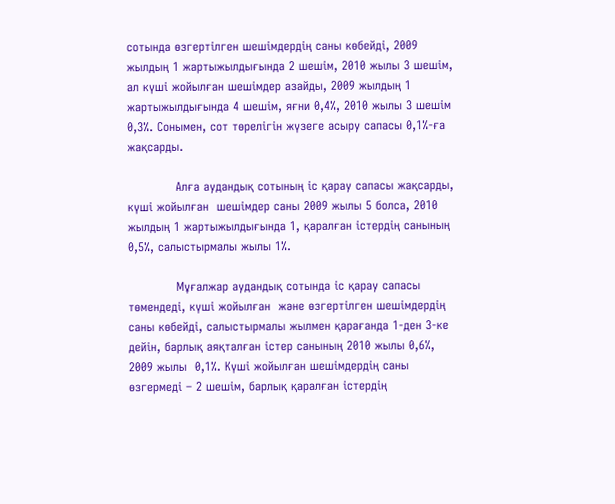сотында өзгертілген шешімдердің саны көбейді, 2009 жылдың 1 жартыжылдығында 2 шешім, 2010 жылы 3 шешім, ал күші жойылған шешімдер азайды, 2009 жылдың 1 жартыжылдығында 4 шешім, яғни 0,4%, 2010 жылы 3 шешім 0,3%. Сонымен, сот төрелігін жүзеге асыру сапасы 0,1%-ға жақсарды.

            Алға аудандық сотының іс қарау сапасы жақсарды, күші жойылған  шешімдер саны 2009 жылы 5 болса, 2010 жылдың 1 жартыжылдығында 1, қаралған істердің санының 0,5%, салыстырмалы жылы 1%.

            Мұғалжар аудандық сотында іс қарау сапасы төмендеді, күші жойылған  және өзгертілген шешімдердің саны көбейді, салыстырмалы жылмен қарағанда 1-ден 3-ке дейін, барлық аяқталған істер санының 2010 жылы 0,6%, 2009 жылы  0,1%. Күші жойылған шешімдердің саны өзгермеді – 2 шешім, барлық қаралған істердің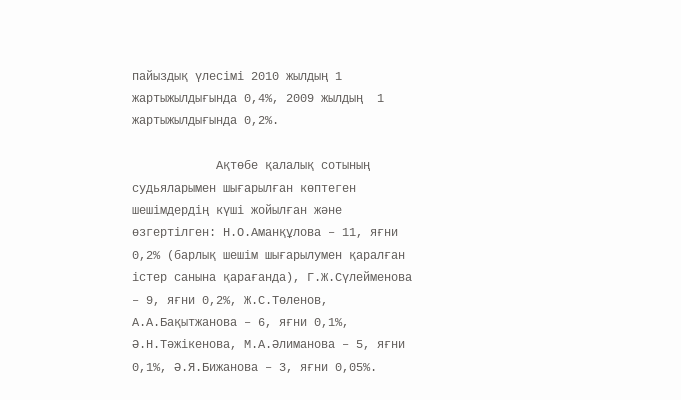пайыздық үлесімі 2010 жылдың 1 жартыжылдығында 0,4%, 2009 жылдың  1 жартыжылдығында 0,2%.

            Ақтөбе қалалық сотының судьяларымен шығарылған көптеген шешімдердің күші жойылған және өзгертілген: Н.О.Аманқұлова – 11, яғни 0,2% (барлық шешім шығарылумен қаралған істер санына қарағанда), Г.Ж.Сүлейменова – 9, яғни 0,2%, Ж.С.Төленов, А.А.Бақытжанова – 6, яғни 0,1%, Ә.Н.Тәжікенова, М.А.Әлиманова – 5, яғни 0,1%, Ә.Я.Бижанова – 3, яғни 0,05%.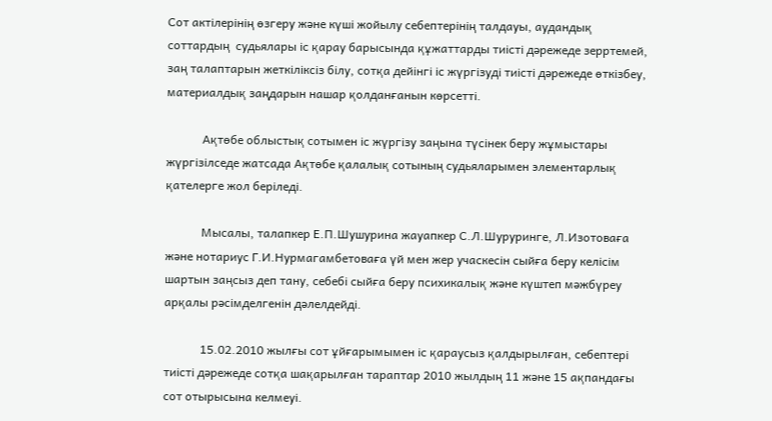Сот актілерінің өзгеру және күші жойылу себептерінің талдауы, аудандық соттардың  судьялары іс қарау барысында құжаттарды тиісті дәрежеде зерртемей, заң талаптарын жеткіліксіз білу, сотқа дейінгі іс жүргізуді тиісті дәрежеде өткізбеу, материалдық заңдарын нашар қолданғанын көрсетті.

            Ақтөбе облыстық сотымен іс жүргізу заңына түсінек беру жұмыстары жүргізілседе жатсада Ақтөбе қалалық сотының судьяларымен элементарлық қателерге жол беріледі.

            Мысалы, талапкер Е.П.Шушурина жауапкер С.Л.Шуруринге, Л.Изотоваға және нотариус Г.И.Нурмагамбетоваға үй мен жер учаскесін сыйға беру келісім шартын заңсыз деп тану, себебі сыйға беру психикалық және күштеп мәжбүреу арқалы рәсімделгенін дәлелдейді.

            15.02.2010 жылғы сот ұйғарымымен іс қараусыз қалдырылған, себептері тиісті дәрежеде сотқа шақарылған тараптар 2010 жылдың 11 және 15 ақпандағы сот отырысына келмеуі.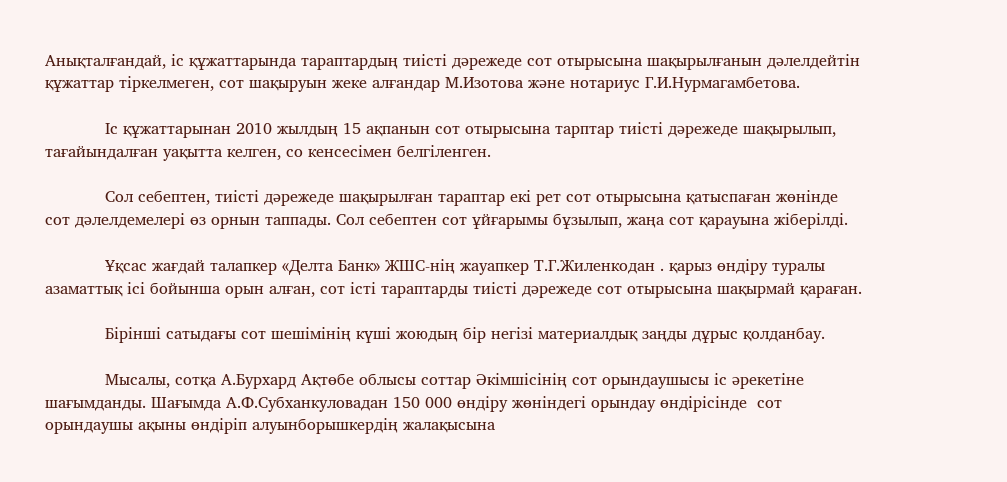Анықталғандай, іс құжаттарында тараптардың тиісті дәрежеде сот отырысына шақырылғанын дәлелдейтін құжаттар тіркелмеген, сот шақыруын жеке алғандар М.Изотова және нотариус Г.И.Нурмагамбетова.

            Іс құжаттарынан 2010 жылдың 15 ақпанын сот отырысына тарптар тиісті дәрежеде шақырылып, тағайындалған уақытта келген, со кенсесімен белгіленген.

            Сол себептен, тиісті дәрежеде шақырылған тараптар екі рет сот отырысына қатыспаған жөнінде  сот дәлелдемелері өз орнын таппады. Сол себептен сот ұйғарымы бұзылып, жаңа сот қарауына жіберілді.

            Ұқсас жағдай талапкер «Делта Банк» ЖШС-нің жауапкер Т.Г.Жиленкодан . қарыз өндіру туралы азаматтық ісі бойынша орын алған, сот істі тараптарды тиісті дәрежеде сот отырысына шақырмай қараған.

            Бірінші сатыдағы сот шешімінің күші жоюдың бір негізі материалдық заңды дұрыс қолданбау.

            Мысалы, сотқа А.Бурхард Ақтөбе облысы соттар Әкімшісінің сот орындаушысы іс әрекетіне шағымданды. Шағымда А.Ф.Субханкуловадан 150 000 өндіру жөніндегі орындау өндірісінде  сот орындаушы ақыны өндіріп алуынборышкердің жалақысына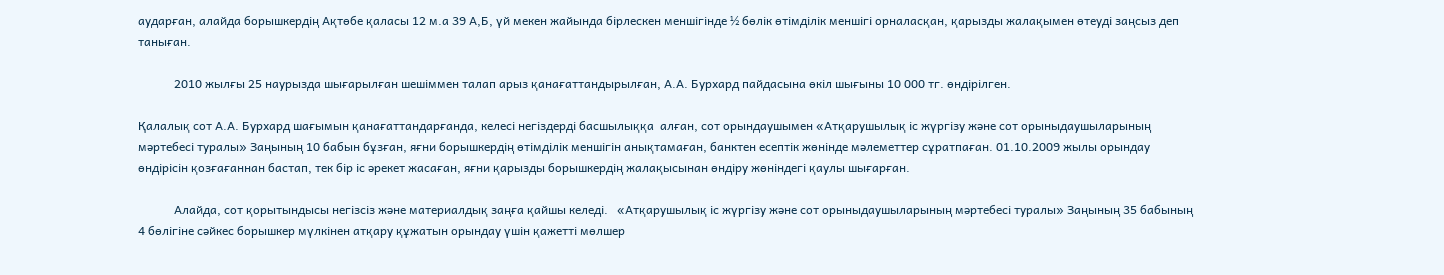аударған, алайда борышкердің Ақтөбе қаласы 12 м.а 39 А,Б, үй мекен жайында бірлескен меншігінде ½ бөлік өтімділік меншігі орналасқан, қарызды жалақымен өтеуді заңсыз деп таныған.

            2010 жылғы 25 наурызда шығарылған шешіммен талап арыз қанағаттандырылған, А.А. Бурхард пайдасына өкіл шығыны 10 000 тг. өндірілген.

Қалалық сот А.А. Бурхард шағымын қанағаттандарғанда, келесі негіздерді басшылыққа  алған, сот орындаушымен «Атқарушылық іс жүргізу және сот орыныдаушыларының мәртебесі туралы» Заңының 10 бабын бұзған, яғни борышкердің өтімділік меншігін анықтамаған, банктен есептік жөнінде мәлеметтер сұратпаған. 01.10.2009 жылы орындау өндірісін қозғағаннан бастап, тек бір іс әрекет жасаған, яғни қарызды борышкердің жалақысынан өндіру жөніндегі қаулы шығарған.

            Алайда, сот қорытындысы негізсіз және материалдық заңға қайшы келеді.   «Атқарушылық іс жүргізу және сот орыныдаушыларының мәртебесі туралы» Заңының 35 бабының 4 бөлігіне сәйкес борышкер мүлкінен атқару құжатын орындау үшін қажетті мөлшер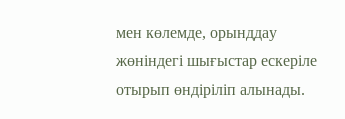мен көлемде, орынддау жөніндегі шығыстар ескеріле отырып өндіріліп алынады.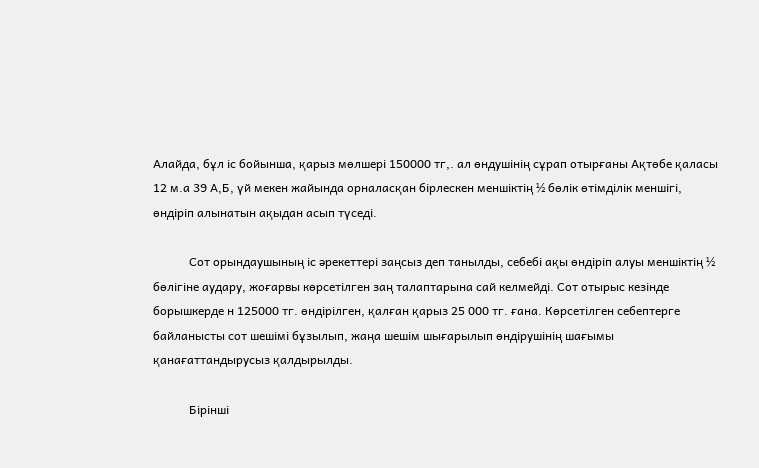Алайда, бұл іс бойынша, қарыз мөлшері 150000 тг,. ал өндушінің сұрап отырғаны Ақтөбе қаласы 12 м.а 39 А,Б, үй мекен жайында орналасқан бірлескен меншіктің ½ бөлік өтімділік меншігі, өндіріп алынатын ақыдан асып түседі.

            Сот орындаушының іс әрекеттері заңсыз деп танылды, себебі ақы өндіріп алуы меншіктің ½ бөлігіне аудару, жоғарвы көрсетілген заң талаптарына сай келмейді. Сот отырыс кезінде борышкерде н 125000 тг. өндірілген, қалған қарыз 25 000 тг. ғана. Көрсетілген себептерге байланысты сот шешімі бұзылып, жаңа шешім шығарылып өндірушінің шағымы қанағаттандырусыз қалдырылды.

            Бірінші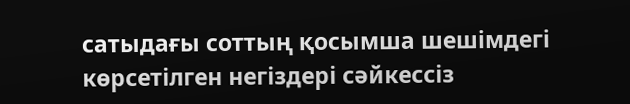сатыдағы соттың қосымша шешімдегі көрсетілген негіздері сәйкессіз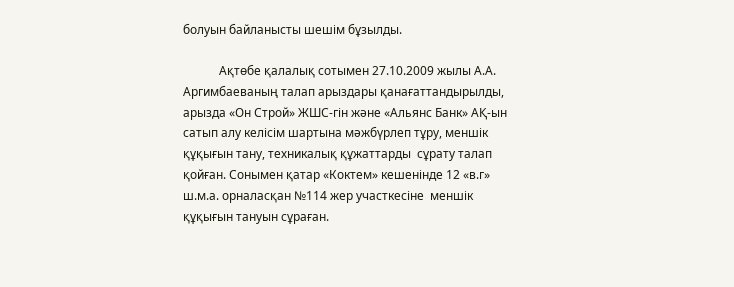болуын байланысты шешім бұзылды.

            Ақтөбе қалалық сотымен 27.10.2009 жылы А.А. Аргимбаеваның талап арыздары қанағаттандырылды, арызда «Он Строй» ЖШС-гін және «Альянс Банк» АҚ-ын сатып алу келісім шартына мәжбүрлеп тұру, меншік құқығын тану, техникалық құжаттарды  сұрату талап қойған. Сонымен қатар «Коктем» кешенінде 12 «в.г» ш.м.а. орналасқан №114 жер участкесіне  меншік құқығын тануын сұраған.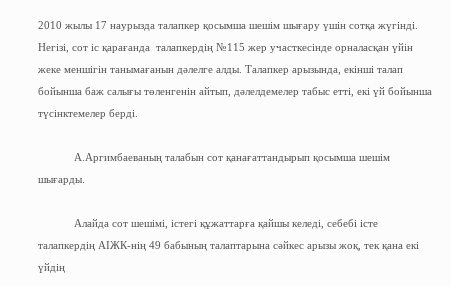2010 жылы 17 наурызда талапкер қосымша шешім шығару үшін сотқа жүгінді. Негізі, сот іс қарағанда  талапкердің №115 жер участкесінде орналасқан үйін жеке меншігін танымағанын дәлелге алды. Талапкер арызында, екінші талап бойынша баж салығы төленгенін айтып, дәлелдемелер табыс етті, екі үй бойынша түсінктемелер берді.

            А.Аргимбаеваның талабын сот қанағаттандырып қосымша шешім шығарды.

            Алайда сот шешімі, істегі құжаттарға қайшы келеді, себебі істе талапкердің АІЖК-нің 49 бабының талаптарына сәйкес арызы жоқ, тек қана екі үйдің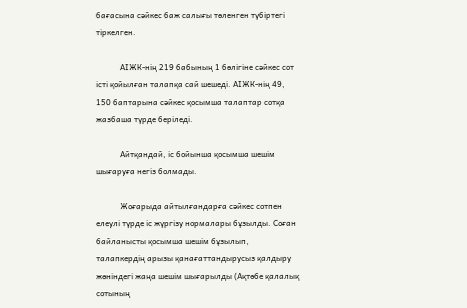бағасына сәйкес баж салығы төленген түбіртегі тіркелген.

            АІЖК-нің 219 бабының 1 бөлігіне сәйкес сот істі қойылған талапқа сай шешеді. АІЖК-нің 49, 150 баптарына сәйкес қосымша талаптар сотқа жазбаша түрде беріледі.

            Айтқандай, іс бойынша қосымша шешім шығаруға негіз болмады.

            Жоғарыда айтылғандарға сәйкес сотпен елеулі түрде іс жүргізу нормалары бұзылды. Соған байланысты қосымша шешім бұзылып, талапкердің арызы қанағаттандырусыз қалдыру жөніндегі жаңа шешім шығарылды (Ақтөбе қалалық сотының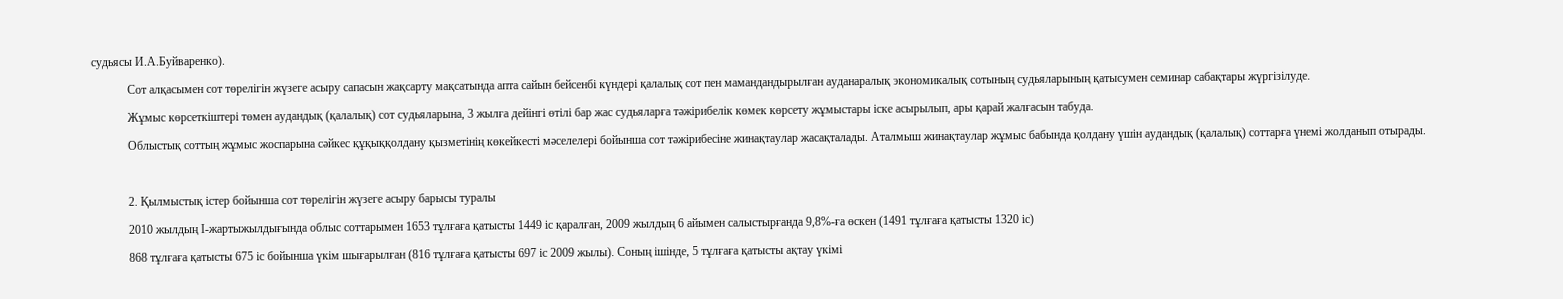судьясы И.А.Буйваренко).

            Сот алқасымен сот төрелігін жүзеге асыру сапасын жақсарту мақсатында апта сайын бейсенбі күндері қалалық сот пен мамандандырылған ауданаралық экономикалық сотының судьяларының қатысумен семинар сабақтары жүргізілуде.

            Жұмыс көрсеткіштері төмен аудандық (қалалық) сот судьяларына, 3 жылға дейінгі өтілі бар жас судьяларға тәжірибелік көмек көрсету жұмыстары іске асырылып, ары қарай жалғасын табуда.

            Облыстық соттың жұмыс жоспарына сәйкес құқыққолдану қызметінің көкейкесті мәселелері бойынша сот тәжірибесіне жинақтаулар жасақталады. Аталмыш жинақтаулар жұмыс бабында қолдану үшін аудандық (қалалық) соттарға үнемі жолданып отырады.



            2. Қылмыстық істер бойынша сот төрелігін жүзеге асыру барысы туралы

            2010 жылдың І-жартыжылдығында облыс соттарымен 1653 тұлғаға қатысты 1449 іс қаралған, 2009 жылдың 6 айымен салыстырғанда 9,8%-ға өскен (1491 тұлғаға қатысты 1320 іс)

            868 тұлғаға қатысты 675 іс бойынша үкім шығарылған (816 тұлғаға қатысты 697 іс 2009 жылы). Соның ішінде, 5 тұлғаға қатысты ақтау үкімі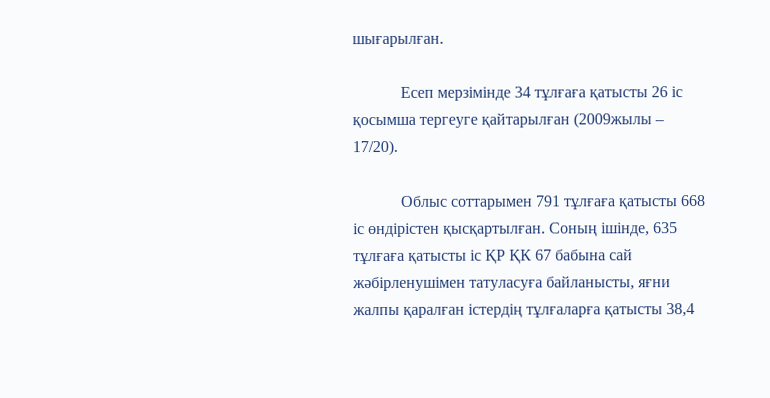шығарылған.

            Есеп мерзімінде 34 тұлғаға қатысты 26 іс қосымша тергеуге қайтарылған (2009жылы – 17/20).

            Облыс соттарымен 791 тұлғаға қатысты 668 іс өндірістен қысқартылған. Соның ішінде, 635 тұлғаға қатысты іс ҚР ҚК 67 бабына сай жәбірленушімен татуласуға байланысты, яғни жалпы қаралған істердің тұлғаларға қатысты 38,4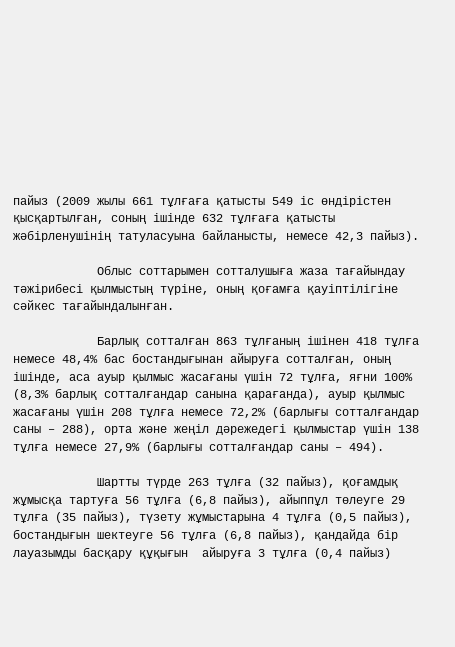пайыз (2009 жылы 661 тұлғаға қатысты 549 іс өндірістен қысқартылған, соның ішінде 632 тұлғаға қатысты жәбірленушінің татуласуына байланысты, немесе 42,3 пайыз).

            Облыс соттарымен сотталушыға жаза тағайындау тәжірибесі қылмыстың түріне, оның қоғамға қауіптілігіне  сәйкес тағайындалынған.

            Барлық сотталған 863 тұлғаның ішінен 418 тұлға немесе 48,4% бас бостандығынан айыруға сотталған, оның ішінде, аса ауыр қылмыс жасағаны үшін 72 тұлға, яғни 100% (8,3% барлық сотталғандар санына қарағанда), ауыр қылмыс жасағаны үшін 208 тұлға немесе 72,2% (барлығы сотталғандар саны – 288), орта және жеңіл дәрежедегі қылмыстар үшін 138 тұлға немесе 27,9% (барлығы сотталғандар саны – 494).

            Шартты түрде 263 тұлға (32 пайыз), қоғамдық жұмысқа тартуға 56 тұлға (6,8 пайыз), айыппұл төлеуге 29 тұлға (35 пайыз), түзету жұмыстарына 4 тұлға (0,5 пайыз), бостандығын шектеуге 56 тұлға (6,8 пайыз), қандайда бір лауазымды басқару құқығын  айыруға 3 тұлға (0,4 пайыз)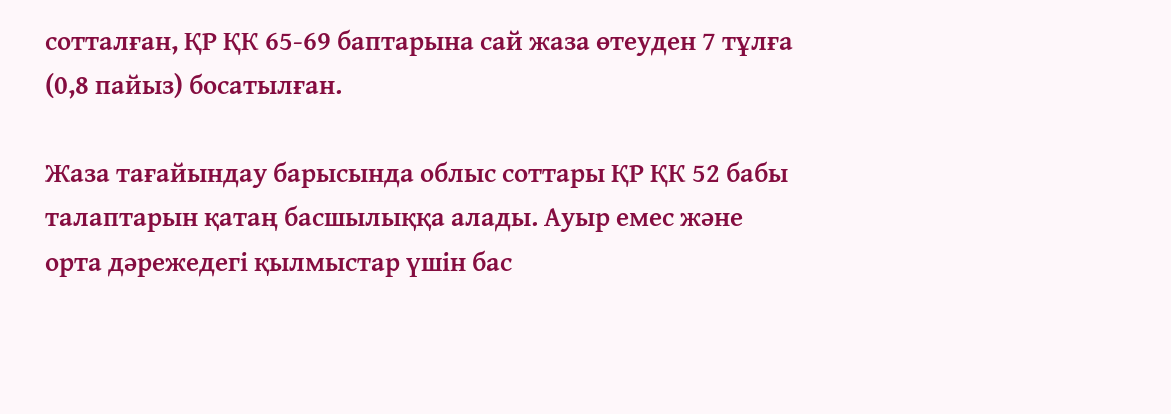сотталған, ҚР ҚК 65-69 баптарына сай жаза өтеуден 7 тұлға (0,8 пайыз) босатылған.

Жаза тағайындау барысында облыс соттары ҚР ҚК 52 бабы талаптарын қатаң басшылыққа алады. Ауыр емес және орта дәрежедегі қылмыстар үшін бас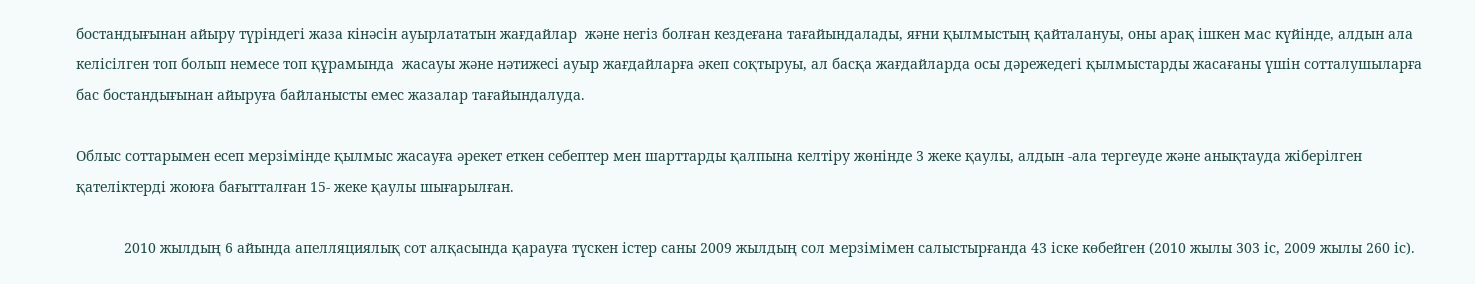бостандығынан айыру түріндегі жаза кінәсін ауырлататын жағдайлар  және негіз болған кездеғана тағайындалады, яғни қылмыстың қайталануы, оны арақ ішкен мас күйінде, алдын ала келісілген топ болып немесе топ құрамында  жасауы және нәтижесі ауыр жағдайларға әкеп соқтыруы, ал басқа жағдайларда осы дәрежедегі қылмыстарды жасағаны үшін сотталушыларға бас бостандығынан айыруға байланысты емес жазалар тағайындалуда.

Облыс соттарымен есеп мерзімінде қылмыс жасауға әрекет еткен себептер мен шарттарды қалпына келтіру жөнінде 3 жеке қаулы, алдын -ала тергеуде және анықтауда жіберілген қателіктерді жоюға бағытталған 15- жеке қаулы шығарылған.

            2010 жылдың 6 айында апелляциялық сот алқасында қарауға түскен істер саны 2009 жылдың сол мерзімімен салыстырғанда 43 іске көбейген (2010 жылы 303 іс, 2009 жылы 260 іс).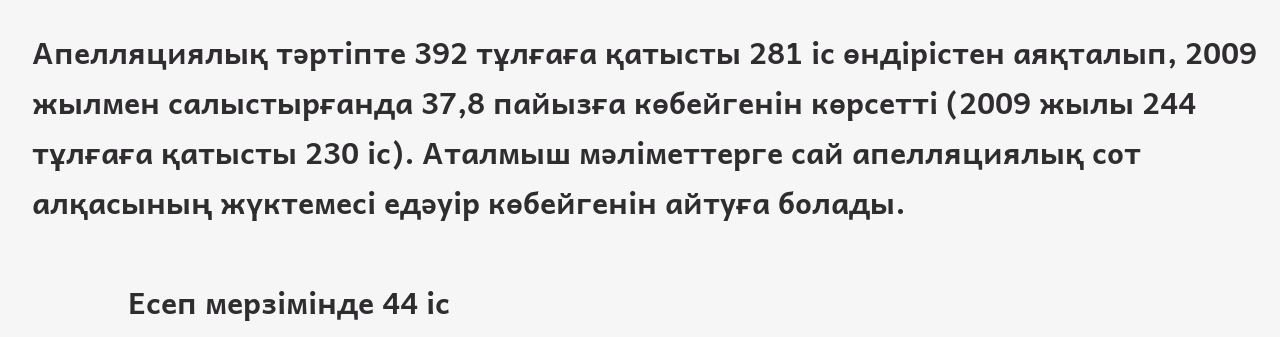Апелляциялық тәртіпте 392 тұлғаға қатысты 281 іс өндірістен аяқталып, 2009 жылмен салыстырғанда 37,8 пайызға көбейгенін көрсетті (2009 жылы 244 тұлғаға қатысты 230 іс). Аталмыш мәліметтерге сай апелляциялық сот алқасының жүктемесі едәуір көбейгенін айтуға болады.

            Есеп мерзімінде 44 іс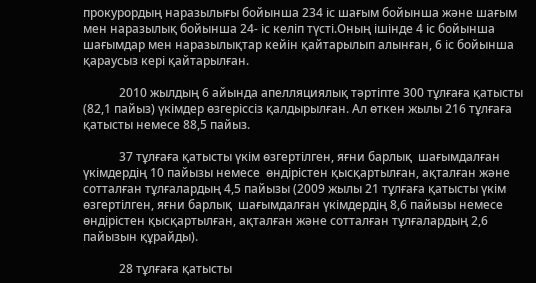прокурордың наразылығы бойынша 234 іс шағым бойынша және шағым мен наразылық бойынша 24- іс келіп түсті.Оның ішінде 4 іс бойынша шағымдар мен наразылықтар кейін қайтарылып алынған, 6 іс бойынша қараусыз кері қайтарылған.

            2010 жылдың 6 айында апелляциялық тәртіпте 300 тұлғаға қатысты (82,1 пайыз) үкімдер өзгеріссіз қалдырылған. Ал өткен жылы 216 тұлғаға қатысты немесе 88,5 пайыз.

            37 тұлғаға қатысты үкім өзгертілген, яғни барлық  шағымдалған үкімдердің 10 пайызы немесе  өндірістен қысқартылған, ақталған және сотталған тұлғалардың 4,5 пайызы (2009 жылы 21 тұлғаға қатысты үкім өзгертілген, яғни барлық  шағымдалған үкімдердің 8,6 пайызы немесе  өндірістен қысқартылған, ақталған және сотталған тұлғалардың 2,6 пайызын құрайды).

            28 тұлғаға қатысты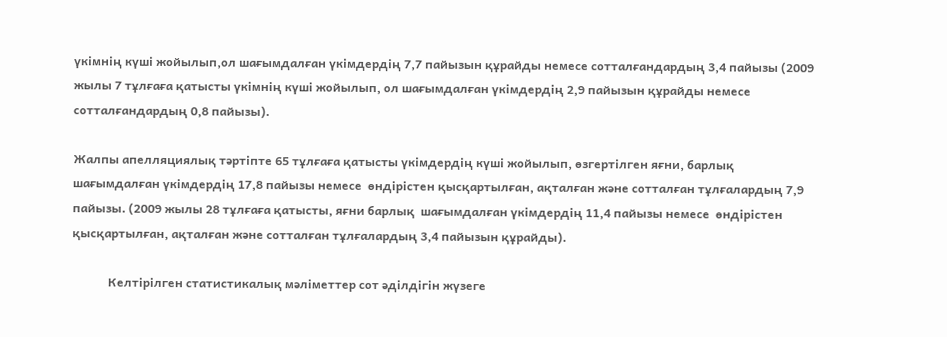үкімнің күші жойылып,ол шағымдалған үкімдердің 7,7 пайызын құрайды немесе сотталғандардың 3,4 пайызы (2009 жылы 7 тұлғаға қатысты үкімнің күші жойылып, ол шағымдалған үкімдердің 2,9 пайызын құрайды немесе сотталғандардың 0,8 пайызы).

Жалпы апелляциялық тәртіпте 65 тұлғаға қатысты үкімдердің күші жойылып, өзгертілген яғни, барлық  шағымдалған үкімдердің 17,8 пайызы немесе  өндірістен қысқартылған, ақталған және сотталған тұлғалардың 7,9 пайызы. (2009 жылы 28 тұлғаға қатысты, яғни барлық  шағымдалған үкімдердің 11,4 пайызы немесе  өндірістен қысқартылған, ақталған және сотталған тұлғалардың 3,4 пайызын құрайды).

            Келтірілген статистикалық мәліметтер сот әділдігін жүзеге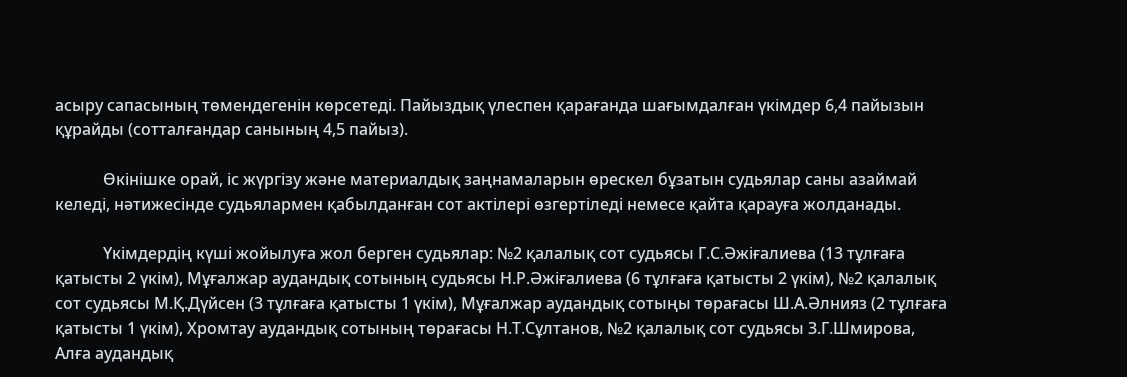асыру сапасының төмендегенін көрсетеді. Пайыздық үлеспен қарағанда шағымдалған үкімдер 6,4 пайызын құрайды (сотталғандар санының 4,5 пайыз).

            Өкінішке орай, іс жүргізу және материалдық заңнамаларын өрескел бұзатын судьялар саны азаймай келеді, нәтижесінде судьялармен қабылданған сот актілері өзгертіледі немесе қайта қарауға жолданады.

            Үкімдердің күші жойылуға жол берген судьялар: №2 қалалық сот судьясы Г.С.Әжіғалиева (13 тұлғаға қатысты 2 үкім), Мұғалжар аудандық сотының судьясы Н.Р.Әжіғалиева (6 тұлғаға қатысты 2 үкім), №2 қалалық сот судьясы М.Қ.Дүйсен (3 тұлғаға қатысты 1 үкім), Мұғалжар аудандық сотыңы төрағасы Ш.А.Әлнияз (2 тұлғаға қатысты 1 үкім), Хромтау аудандық сотының төрағасы Н.Т.Сұлтанов, №2 қалалық сот судьясы З.Г.Шмирова, Алға аудандық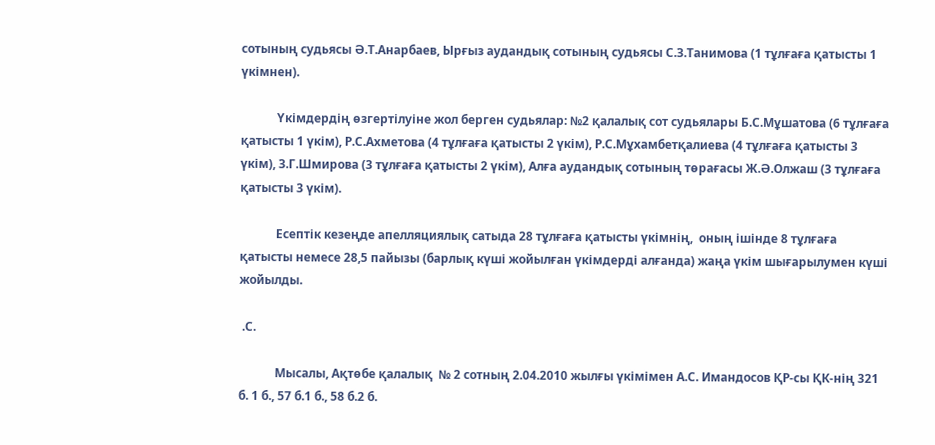сотының судьясы Ә.Т.Анарбаев, Ырғыз аудандық сотының судьясы С.З.Танимова (1 тұлғаға қатысты 1 үкімнен).

            Үкімдердің өзгертілуіне жол берген судьялар: №2 қалалық сот судьялары Б.С.Мұшатова (6 тұлғаға қатысты 1 үкім), Р.С.Ахметова (4 тұлғаға қатысты 2 үкім), Р.С.Мұхамбетқалиева (4 тұлғаға қатысты 3 үкім), З.Г.Шмирова (3 тұлғаға қатысты 2 үкім), Алға аудандық сотының төрағасы Ж.Ә.Олжаш (3 тұлғаға қатысты 3 үкім).

            Есептік кезеңде апелляциялық сатыда 28 тұлғаға қатысты үкімнің,  оның ішінде 8 тұлғаға қатысты немесе 28,5 пайызы (барлық күші жойылған үкімдерді алғанда) жаңа үкім шығарылумен күші жойылды.

 .С.

            Мысалы, Ақтөбе қалалық  № 2 сотның 2.04.2010 жылғы үкімімен А.С. Имандосов ҚР-сы ҚК-нің 321 б. 1 б., 57 б.1 б., 58 б.2 б.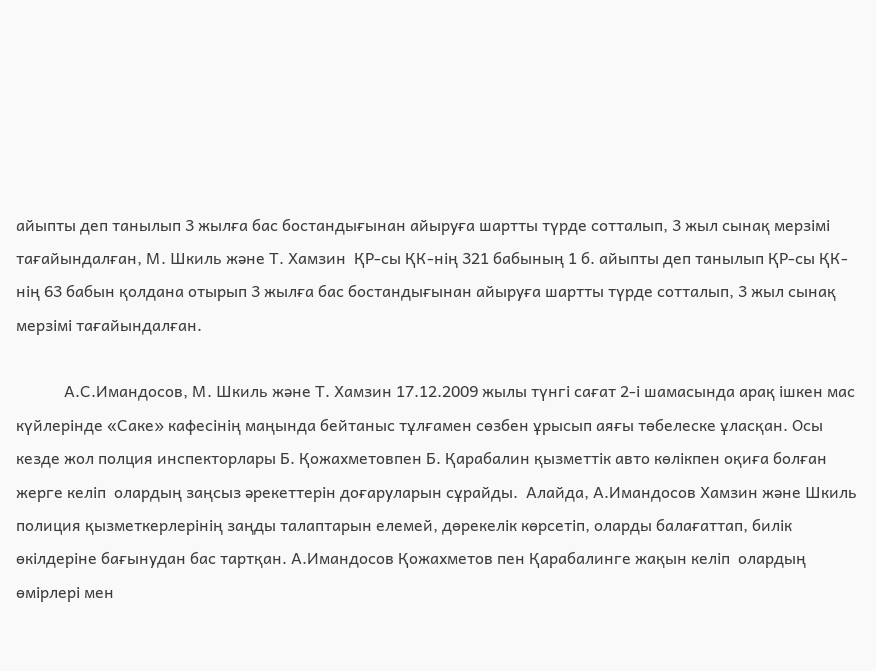айыпты деп танылып 3 жылға бас бостандығынан айыруға шартты түрде сотталып, 3 жыл сынақ мерзімі тағайындалған, М. Шкиль және Т. Хамзин  ҚР-сы ҚК-нің 321 бабының 1 б. айыпты деп танылып ҚР-сы ҚК-нің 63 бабын қолдана отырып 3 жылға бас бостандығынан айыруға шартты түрде сотталып, 3 жыл сынақ мерзімі тағайындалған.

            А.С.Имандосов, М. Шкиль және Т. Хамзин 17.12.2009 жылы түнгі сағат 2-і шамасында арақ ішкен мас күйлерінде «Саке» кафесінің маңында бейтаныс тұлғамен сөзбен ұрысып аяғы төбелеске ұласқан. Осы кезде жол полция инспекторлары Б. Қожахметовпен Б. Қарабалин қызметтік авто көлікпен оқиға болған жерге келіп  олардың заңсыз әрекеттерін доғаруларын сұрайды.  Алайда, А.Имандосов Хамзин және Шкиль полиция қызметкерлерінің заңды талаптарын елемей, дөрекелік көрсетіп, оларды балағаттап, билік өкілдеріне бағынудан бас тартқан. А.Имандосов Қожахметов пен Қарабалинге жақын келіп  олардың өмірлері мен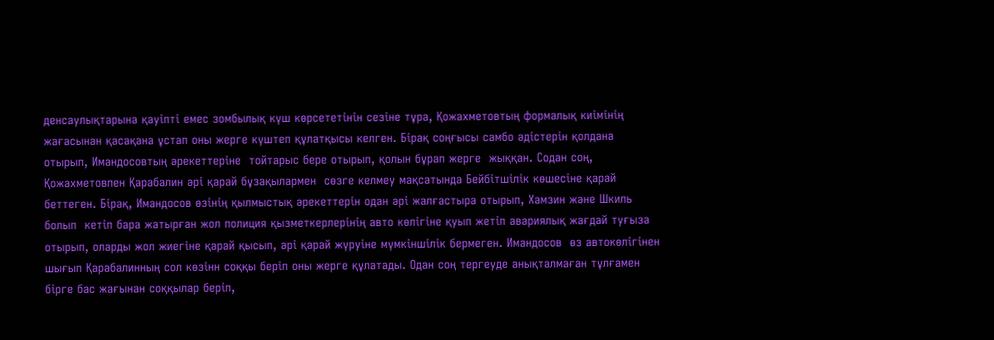денсаулықтарына қауіпті емес зомбылық күш көрсететінін сезіне тұра, Қожахметовтың формалық киімінің жағасынан қасақана ұстап оны жерге күштеп құлатқысы келген. Бірақ соңғысы самбо әдістерін қолдана отырып, Имандосовтың әрекеттеріне  тойтарыс бере отырып, қолын бұрап жерге  жыққан. Содан соң, Қожахметовпен Қарабалин әрі қарай бұзақылармен  сөзге келмеу мақсатында Бейбітшілік көшесіне қарай беттеген. Бірақ, Имандосов өзінің қылмыстық әрекеттерін одан әрі жалғастыра отырып, Хамзин және Шкиль болып  кетіп бара жатырған жол полиция қызметкерлерінің авто көлігіне қуып жетіп авариялық жағдай туғыза отырып, оларды жол жиегіне қарай қысып, әрі қарай жүруіне мүмкіншілік бермеген. Имандосов  өз автокөлігінен шығып Қарабалинның сол көзінн соққы беріп оны жерге құлатады. Одан соң тергеуде анықталмаған тұлғамен бірге бас жағынан соққылар беріп,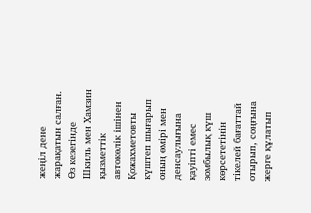жеңіл дене жарақатын салған. Өз кезегінде Шкиль мен Хамзин қызметтік автокөлік ішінен Қожахметовты күштеп шығарып оның өмірі мен денсаулығына қауіпті емес зомбылық күш көрсететінін тікелей бағаттай отырып, соңғына жерге құлатып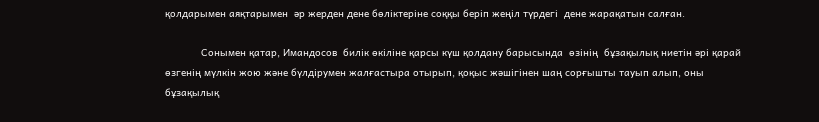қолдарымен аяқтарымен  әр жерден дене бөліктеріне соққы беріп жеңіл түрдегі  дене жарақатын салған.

            Сонымен қатар, Имандосов  билік өкіліне қарсы күш қолдану барысында  өзінің  бұзақылық ниетін әрі қарай  өзгенің мүлкін жою және бүлдірумен жалғастыра отырып, қоқыс жәшігінен шаң сорғышты тауып алып, оны бұзақылық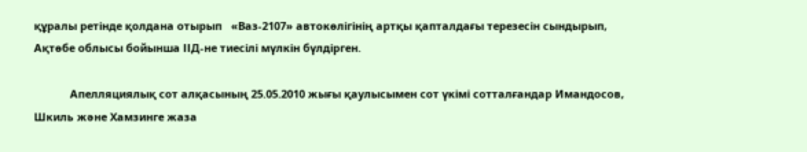құралы ретінде қолдана отырып   «Ваз-2107» автокөлігінің артқы қапталдағы терезесін сындырып, Ақтөбе облысы бойынша ІІД-не тиесілі мүлкін бүлдірген.

            Апелляциялық сот алқасының 25.05.2010 жығы қаулысымен сот үкімі сотталғандар Имандосов, Шкиль және Хамзинге жаза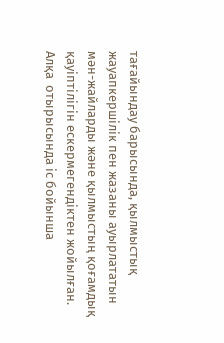тағайындау барысында, қылмыстық жауапкершілік пен жазаны ауырлататын мән-жайларды және қылмыстың қоғамдық қауіптілігін ескермегендіктен жойылған. Алқа  отырысында іс бойынша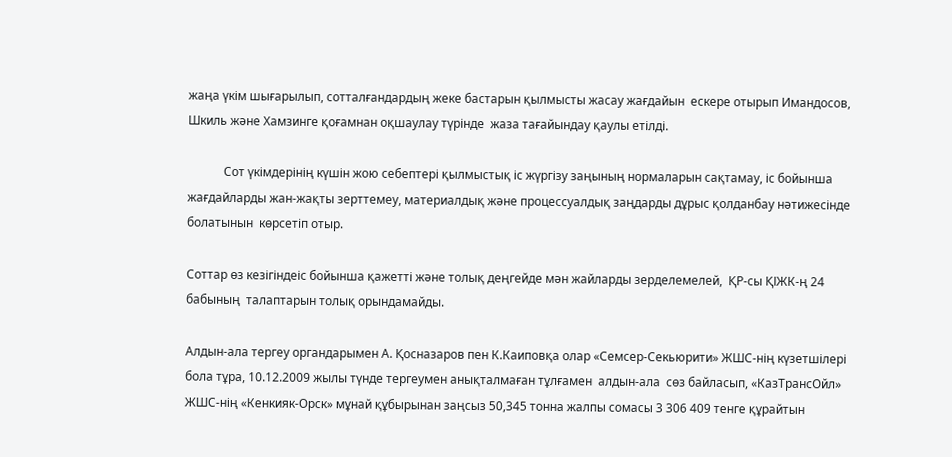жаңа үкім шығарылып, сотталғандардың жеке бастарын қылмысты жасау жағдайын  ескере отырып Имандосов, Шкиль және Хамзинге қоғамнан оқшаулау түрінде  жаза тағайындау қаулы етілді.

            Сот үкімдерінің күшін жою себептері қылмыстық іс жүргізу заңының нормаларын сақтамау, іс бойынша жағдайларды жан-жақты зерттемеу, материалдық және процессуалдық заңдарды дұрыс қолданбау нәтижесінде болатынын  көрсетіп отыр.

Соттар өз кезігіндеіс бойынша қажетті және толық деңгейде мән жайларды зерделемелей,  ҚР-сы ҚІЖК-ң 24 бабының  талаптарын толық орындамайды.

Алдын-ала тергеу органдарымен А. Қосназаров пен К.Каиповқа олар «Семсер-Секьюрити» ЖШС-нің күзетшілері бола тұра, 10.12.2009 жылы түнде тергеумен анықталмаған тұлғамен  алдын-ала  сөз байласып, «КазТрансОйл»    ЖШС-нің «Кенкияк-Орск» мұнай құбырынан заңсыз 50,345 тонна жалпы сомасы 3 306 409 тенге құрайтын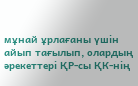мұнай ұрлағаны үшін айып тағылып, олардың әрекеттері ҚР-сы ҚК-нің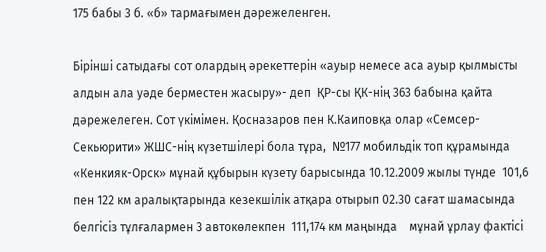175 бабы 3 б. «б» тармағымен дәрежеленген.

Бірінші сатыдағы сот олардың әрекеттерін «ауыр немесе аса ауыр қылмысты алдын ала уәде берместен жасыру»- деп  ҚР-сы ҚК-нің 363 бабына қайта  дәрежелеген. Сот үкімімен. Қосназаров пен К.Каиповқа олар «Семсер-Секьюрити» ЖШС-нің күзетшілері бола тұра,  №177 мобильдік топ құрамында «Кенкияк-Орск» мұнай құбырын күзету барысында 10.12.2009 жылы түнде  101,6 пен 122 км аралықтарында кезекшілік атқара отырып 02.30 сағат шамасында белгісіз тұлғалармен 3 автокөлекпен  111,174 км маңында    мұнай ұрлау фактісі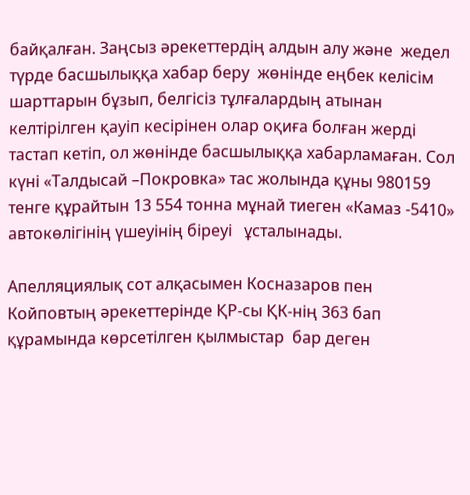байқалған. Заңсыз әрекеттердің алдын алу және  жедел түрде басшылыққа хабар беру  жөнінде еңбек келісім шарттарын бұзып, белгісіз тұлғалардың атынан келтірілген қауіп кесірінен олар оқиға болған жерді тастап кетіп, ол жөнінде басшылыққа хабарламаған. Сол күні «Талдысай –Покровка» тас жолында құны 980159 тенге құрайтын 13 554 тонна мұнай тиеген «Камаз -5410» автокөлігінің үшеуінің біреуі   ұсталынады.

Апелляциялық сот алқасымен Косназаров пен Койповтың әрекеттерінде ҚР-сы ҚК-нің 363 бап құрамында көрсетілген қылмыстар  бар деген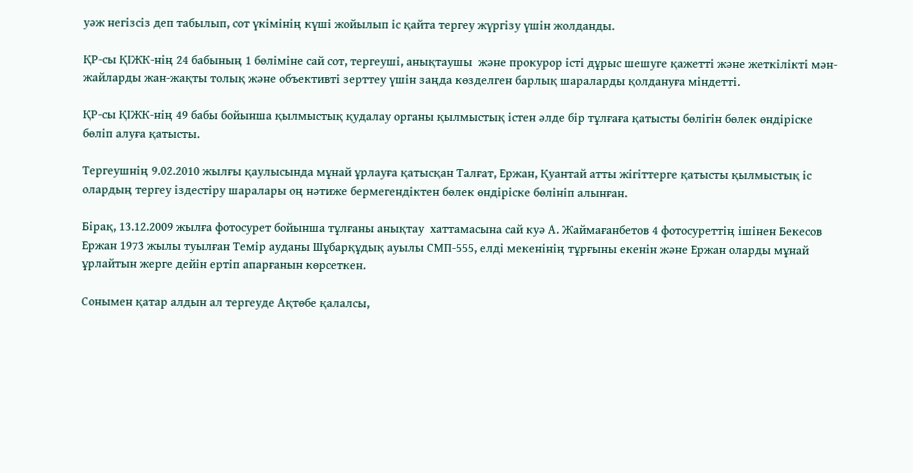уәж негізсіз деп табылып, сот үкімінің күші жойылып іс қайта тергеу жүргізу үшін жолданды.

ҚР-сы ҚІЖК-нің 24 бабының 1 бөліміне сай сот, тергеуші, анықтаушы  және прокурор істі дұрыс шешуге қажетті және жеткілікті мән-жайларды жан-жақты толық және объективті зерттеу үшін заңда көзделген барлық шараларды қолдануға міндетті.

ҚР-сы ҚІЖК-нің 49 бабы бойынша қылмыстық қудалау органы қылмыстық істен әлде бір тұлғаға қатысты бөлігін бөлек өндіріске бөліп алуға қатысты.

Тергеушнің 9.02.2010 жылғы қаулысында мұнай ұрлауға қатысқан Талғат, Ержан, Қуантай атты жігіттерге қатысты қылмыстық іс олардың тергеу іздестіру шаралары оң нәтиже бермегендіктен бөлек өндіріске бөлініп алынған.

Бірақ, 13.12.2009 жылға фотосурет бойынша тұлғаны анықтау  хаттамасына сай куә А. Жаймағанбетов 4 фотосуреттің ішінен Бекесов Ержан 1973 жылы туылған Темір ауданы Шұбарқұдық ауылы СМП-555, елді мекенінің тұрғыны екенін және Ержан оларды мұнай ұрлайтын жерге дейін ертіп апарғанын көрсеткен.

Сонымен қатар алдын ал тергеуде Ақтөбе қалалсы,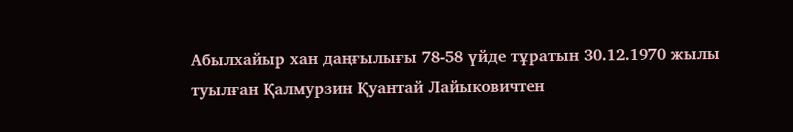Абылхайыр хан даңғылығы 78-58 үйде тұратын 30.12.1970 жылы туылған Қалмурзин Қуантай Лайыковичтен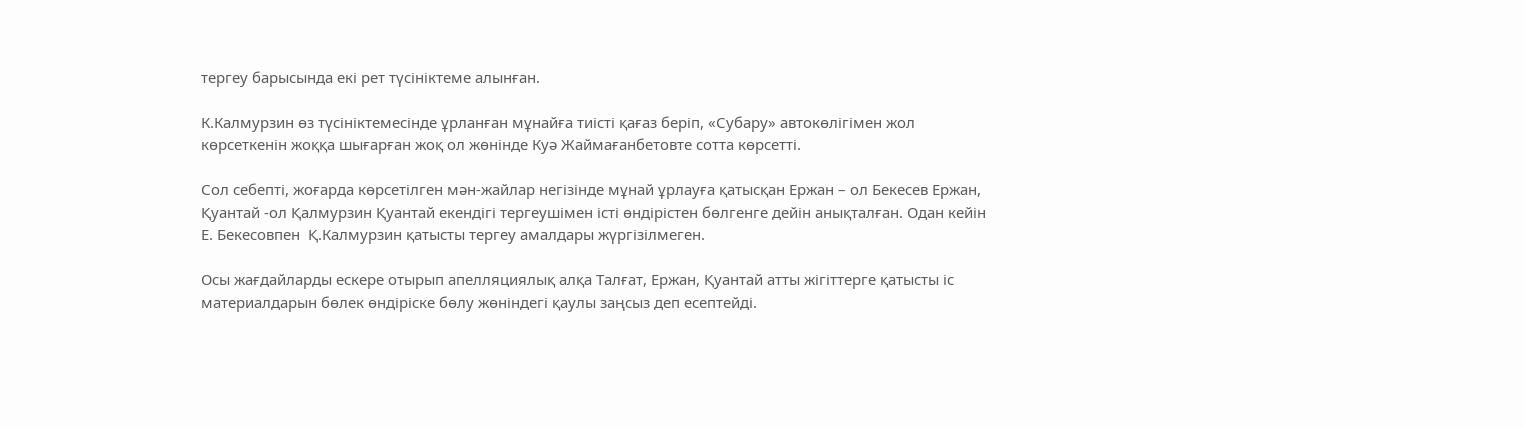тергеу барысында екі рет түсініктеме алынған.

К.Калмурзин өз түсініктемесінде ұрланған мұнайға тиісті қағаз беріп, «Субару» автокөлігімен жол көрсеткенін жоққа шығарған жоқ ол жөнінде Куә Жаймағанбетовте сотта көрсетті.

Сол себепті, жоғарда көрсетілген мән-жайлар негізінде мұнай ұрлауға қатысқан Ержан – ол Бекесев Ержан, Қуантай -ол Қалмурзин Қуантай екендігі тергеушімен істі өндірістен бөлгенге дейін анықталған. Одан кейін Е. Бекесовпен  Қ.Калмурзин қатысты тергеу амалдары жүргізілмеген.

Осы жағдайларды ескере отырып апелляциялық алқа Талғат, Ержан, Қуантай атты жігіттерге қатысты іс материалдарын бөлек өндіріске бөлу жөніндегі қаулы заңсыз деп есептейді.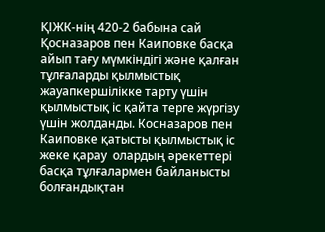ҚІЖК-нің 420-2 бабына сай Қосназаров пен Каиповке басқа айып тағу мүмкіндігі және қалған тұлғаларды қылмыстық жауапкершілікке тарту үшін қылмыстық іс қайта терге жүргізу үшін жолданды. Косназаров пен Каиповке қатысты қылмыстық іс жеке қарау  олардың әрекеттері басқа тұлғалармен байланысты болғандықтан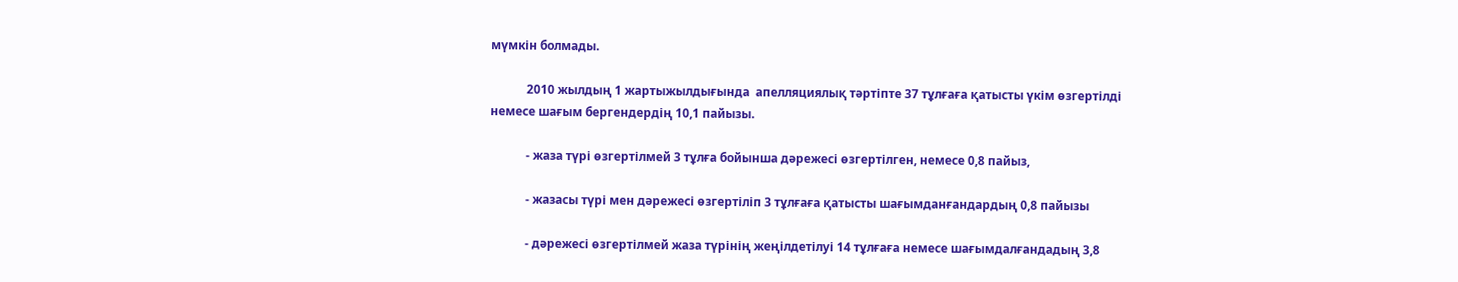мүмкін болмады.

            2010 жылдың 1 жартыжылдығында  апелляциялық тәртіпте 37 тұлғаға қатысты үкім өзгертілді немесе шағым бергендердің 10,1 пайызы.

            - жаза түрі өзгертілмей 3 тұлға бойынша дәрежесі өзгертілген, немесе 0,8 пайыз,

            - жазасы түрі мен дәрежесі өзгертіліп 3 тұлғаға қатысты шағымданғандардың 0,8 пайызы

            - дәрежесі өзгертілмей жаза түрінің жеңілдетілуі 14 тұлғаға немесе шағымдалғандадың 3,8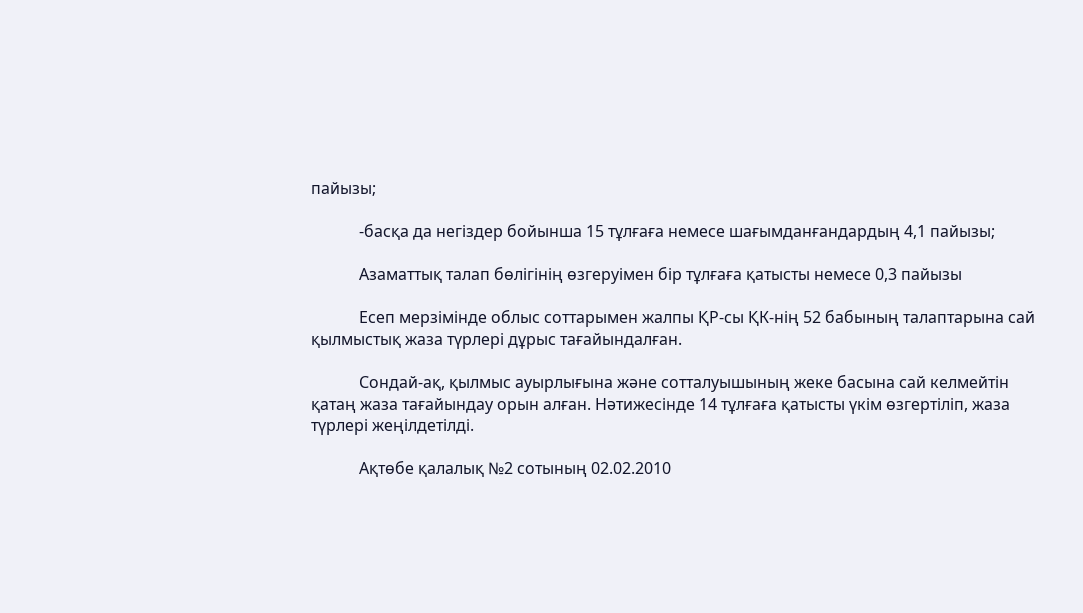пайызы;

            -басқа да негіздер бойынша 15 тұлғаға немесе шағымданғандардың 4,1 пайызы;

            Азаматтық талап бөлігінің өзгеруімен бір тұлғаға қатысты немесе 0,3 пайызы

            Есеп мерзімінде облыс соттарымен жалпы ҚР-сы ҚК-нің 52 бабының талаптарына сай қылмыстық жаза түрлері дұрыс тағайындалған.

            Сондай-ақ, қылмыс ауырлығына және сотталуышының жеке басына сай келмейтін қатаң жаза тағайындау орын алған. Нәтижесінде 14 тұлғаға қатысты үкім өзгертіліп, жаза түрлері жеңілдетілді.

            Ақтөбе қалалық №2 сотының 02.02.2010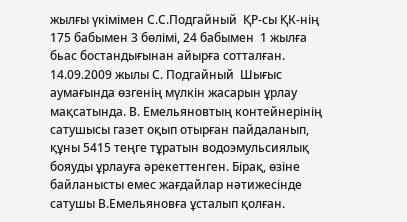жылғы үкімімен С.С.Подгайный  ҚР-сы ҚК-нің 175 бабымен 3 бөлімі, 24 бабымен  1 жылға бьас бостандығынан айырға сотталған. 14.09.2009 жылы С. Подгайный  Шығыс аумағында өзгенің мүлкін жасарын ұрлау мақсатында. В. Емельяновтың контейнерінің сатушысы газет оқып отырған пайдаланып, құны 5415 теңге тұратын водоэмульсиялық бояуды ұрлауға әрекеттенген. Бірақ, өзіне байланысты емес жағдайлар нәтижесінде сатушы В.Емельяновға ұсталып қолған.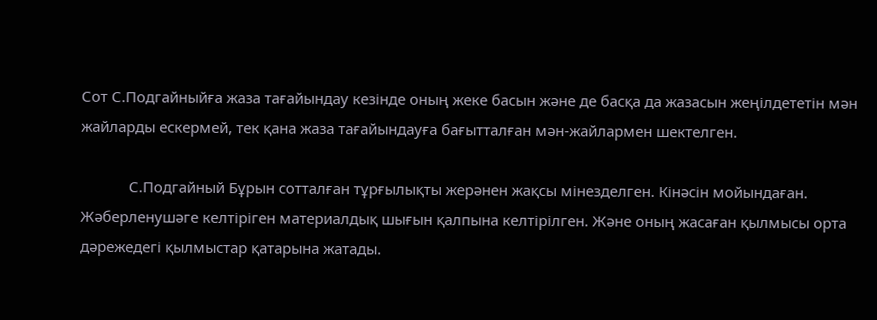Сот С.Подгайныйға жаза тағайындау кезінде оның жеке басын және де басқа да жазасын жеңілдететін мән жайларды ескермей, тек қана жаза тағайындауға бағытталған мән-жайлармен шектелген.

            С.Подгайный Бұрын сотталған тұрғылықты жерәнен жақсы мінезделген. Кінәсін мойындаған. Жәберленушәге келтіріген материалдық шығын қалпына келтірілген. Және оның жасаған қылмысы орта дәрежедегі қылмыстар қатарына жатады.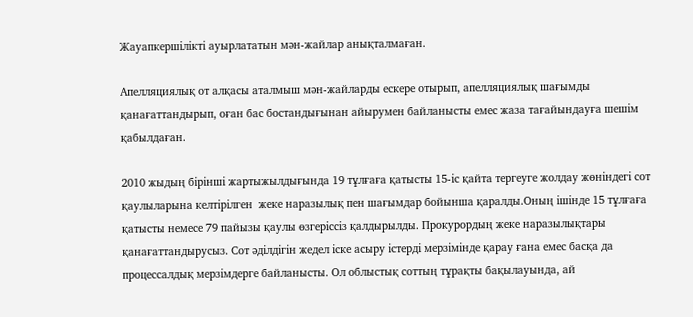Жауапкершілікті ауырлататын мән-жайлар анықталмаған.

Апелляциялық от алқасы аталмыш мән-жайларды ескере отырып, апелляциялық шағымды қанағаттандырып, оған бас бостандығынан айырумен байланысты емес жаза тағайындауға шешім қабылдаған.

2010 жыдың бірінші жартыжылдығында 19 тұлғаға қатысты 15-іс қайта тергеуге жолдау жөніндегі сот қаулыларына келтірілген  жеке наразылық пен шағымдар бойынша қаралды.Оның ішінде 15 тұлғаға қатысты немесе 79 пайызы қаулы өзгеріссіз қалдырылды. Прокурордың жеке наразылықтары қанағаттандырусыз. Сот әділдігін жедел іске асыру істерді мерзімінде қарау ғана емес басқа да процессалдық мерзімдерге байланысты. Ол облыстық соттың тұрақты бақылауында, ай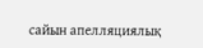сайын апелляциялық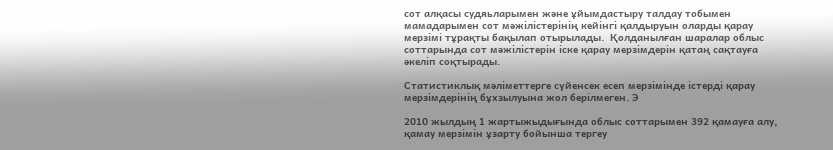сот алқасы судяьларымен және ұйымдастыру талдау тобымен мамадарымен сот мәжілістерінің кейінгі қалдыруын оларды қарау мерзімі тұрақты бақылап отырылады.  Қолданылған шаралар облыс соттарында сот мәжілістерін іске қарау мерзімдерін қатаң сақтауға әкеліп соқтырады.

Статистиклық мәліметтерге сүйенсек есеп мерзімінде істерді қарау мерзімдерінің бұхзылуына жол берілмеген. Э

2010 жылдың 1 жартыжыдығында облыс соттарымен 392 қамауға алу,  қамау мерзімін ұзарту бойынша тергеу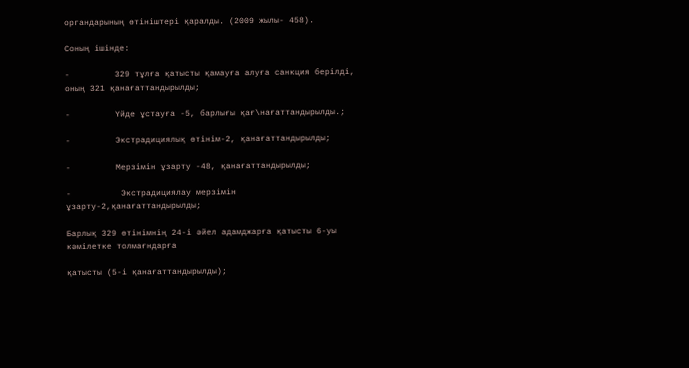органдарының өтініштері қаралды. (2009 жылы- 458).

Соның ішінде:

-         329 тұлға қатысты қамауға алуға санкция берілді, оның 321 қанағаттандырылды;

-         Үйде ұстауға -5, барлығы қағ\нағаттандырылды.;

-         Экстрадициялық өтінім-2, қанағаттандырылды;

-         Мерзімін ұзарту -48, қанағаттандырылды;

-          Экстрадициялау мерзімін ұзарту-2,қанағаттандырылды;

Барлық 329 өтінімнің 24-і әйел адамджарға қатысты 6-уы кәмілетке толмағндарға

қатысты (5-і қанағаттандырылды);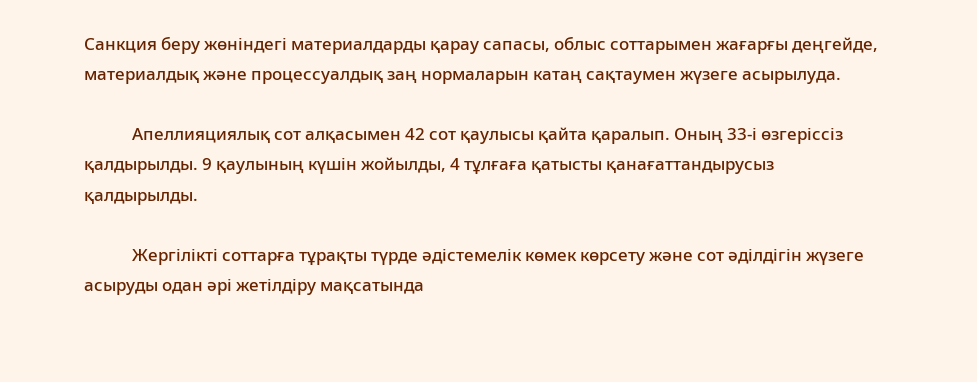Санкция беру жөніндегі материалдарды қарау сапасы, облыс соттарымен жағарғы деңгейде, материалдық және процессуалдық заң нормаларын катаң сақтаумен жүзеге асырылуда.

            Апеллияциялық сот алқасымен 42 сот қаулысы қайта қаралып. Оның 33-і өзгеріссіз қалдырылды. 9 қаулының күшін жойылды, 4 тұлғаға қатысты қанағаттандырусыз қалдырылды.

            Жергілікті соттарға тұрақты түрде әдістемелік көмек көрсету және сот әділдігін жүзеге асыруды одан әрі жетілдіру мақсатында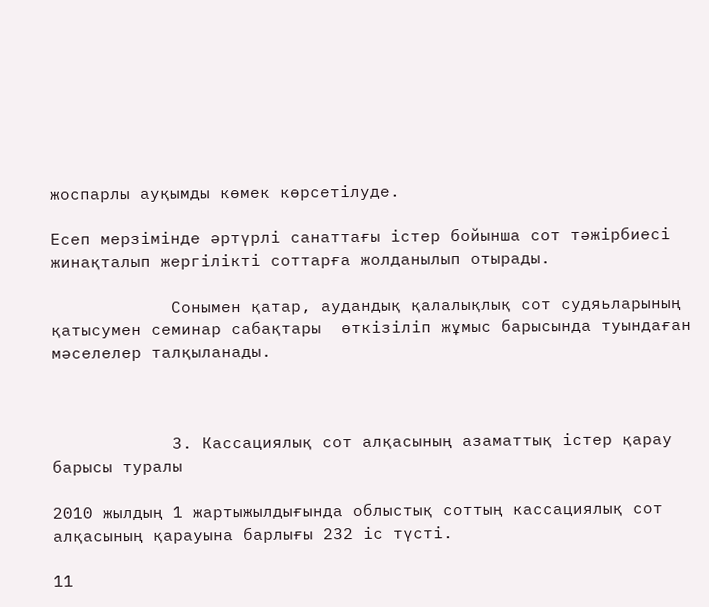жоспарлы ауқымды көмек көрсетілуде.

Есеп мерзімінде әртүрлі санаттағы істер бойынша сот тәжірбиесі жинақталып жергілікті соттарға жолданылып отырады.

            Сонымен қатар, аудандық қалалықлық сот судяьларының қатысумен семинар сабақтары  өткізіліп жұмыс барысында туындаған мәселелер талқыланады.



            3. Кассациялық сот алқасының азаматтық істер қарау барысы туралы

2010 жылдың 1 жартыжылдығында облыстық соттың кассациялық сот алқасының қарауына барлығы 232 іс түсті.

11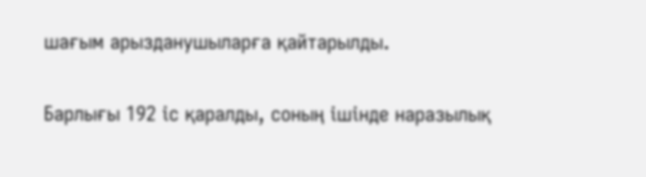шағым арызданушыларға қайтарылды.

Барлығы 192 іс қаралды, соның ішінде наразылық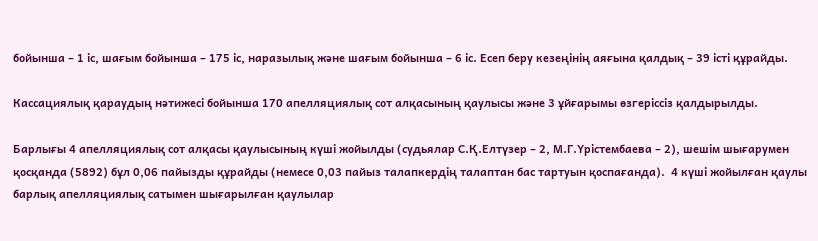бойынша – 1 іс, шағым бойынша – 175 іс, наразылық және шағым бойынша – 6 іс. Есеп беру кезеңінің аяғына қалдық – 39 істі құрайды.

Кассациялық қараудың нәтижесі бойынша 170 апелляциялық сот алқасының қаулысы және 3 ұйғарымы өзгеріссіз қалдырылды.

Барлығы 4 апелляциялық сот алқасы қаулысының күші жойылды (судьялар С.Қ.Елтүзер – 2, М.Г.Үрістембаева – 2), шешім шығарумен қосқанда (5892) бұл 0,06 пайызды құрайды (немесе 0,03 пайыз талапкердің талаптан бас тартуын қоспағанда).  4 күші жойылған қаулы барлық апелляциялық сатымен шығарылған қаулылар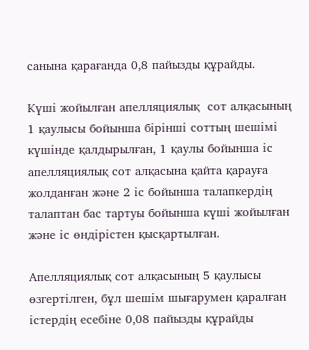санына қарағанда 0,8 пайызды құрайды.

Күші жойылған апелляциялық  сот алқасының 1 қаулысы бойынша бірінші соттың шешімі күшінде қалдырылған, 1 қаулы бойынша іс апелляциялық сот алқасына қайта қарауға жолданған және 2 іс бойынша талапкердің талаптан бас тартуы бойынша күші жойылған және іс өндірістен қысқартылған.

Апелляциялық сот алқасының 5 қаулысы өзгертілген, бұл шешім шығарумен қаралған істердің есебіне 0,08 пайызды құрайды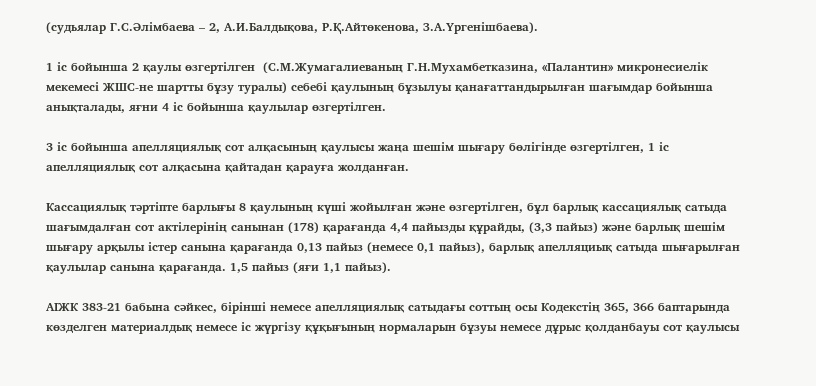(судьялар Г.С.Әлімбаева – 2, А.И.Балдықова, Р.Қ.Айтөкенова, З.А.Үргенішбаева).

1 іс бойынша 2 қаулы өзгертілген  (С.М.Жумагалиеваның Г.Н.Мухамбетказина, «Палантин» микронесиелік мекемесі ЖШС-не шартты бұзу туралы) себебі қаулының бұзылуы қанағаттандырылған шағымдар бойынша анықталады, яғни 4 іс бойынша қаулылар өзгертілген.

3 іс бойынша апелляциялық сот алқасының қаулысы жаңа шешім шығару бөлігінде өзгертілген, 1 іс апелляциялық сот алқасына қайтадан қарауға жолданған.

Кассациялық тәртіпте барлығы 8 қаулының күші жойылған және өзгертілген, бұл барлық кассациялық сатыда шағымдалған сот актілерінің санынан (178) қарағанда 4,4 пайызды құрайды, (3,3 пайыз) және барлық шешім шығару арқылы істер санына қарағанда 0,13 пайыз (немесе 0,1 пайыз), барлық апелляциық сатыда шығарылған қаулылар санына қарағанда. 1,5 пайыз (яғи 1,1 пайыз).

АІЖК 383-21 бабына сәйкес, бірінші немесе апелляциялық сатыдағы соттың осы Кодекстің 365, 366 баптарында көзделген материалдық немесе іс жүргізу құқығының нормаларын бұзуы немесе дұрыс қолданбауы сот қаулысы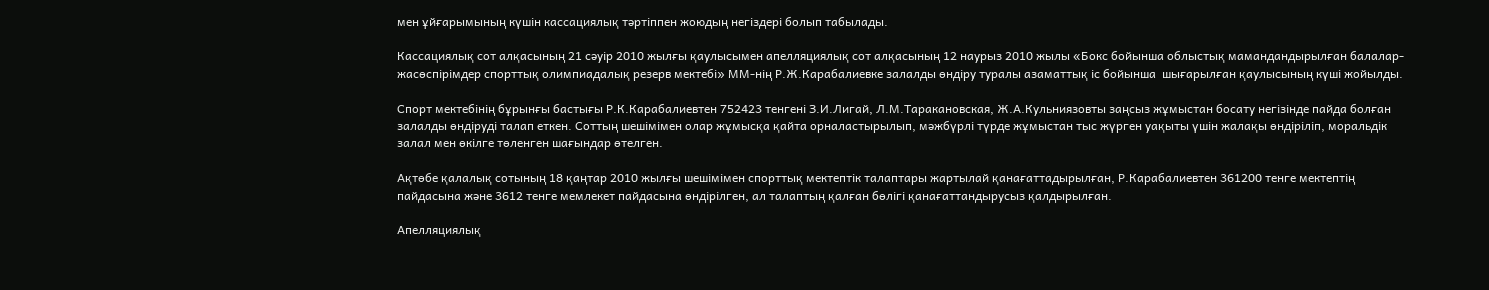мен ұйғарымының күшін кассациялық тәртіппен жоюдың негіздері болып табылады.

Кассациялық сот алқасының 21 сәуір 2010 жылғы қаулысымен апелляциялық сот алқасының 12 наурыз 2010 жылы «Бокс бойынша облыстық мамандандырылған балалар-жасөспірімдер спорттық олимпиадалық резерв мектебі» ММ-нің Р.Ж.Карабалиевке залалды өндіру туралы азаматтық іс бойынша  шығарылған қаулысының күші жойылды.

Спорт мектебінің бұрынғы бастығы Р.К.Карабалиевтен 752423 тенгені З.И.Лигай, Л.М.Таракановская, Ж.А.Кульниязовты заңсыз жұмыстан босату негізінде пайда болған залалды өндіруді талап еткен. Соттың шешімімен олар жұмысқа қайта орналастырылып, мәжбүрлі түрде жұмыстан тыс жүрген уақыты үшін жалақы өндіріліп, моральдік залал мен өкілге төленген шағындар өтелген.

Ақтөбе қалалық сотының 18 қаңтар 2010 жылғы шешімімен спорттық мектептік талаптары жартылай қанағаттадырылған, Р.Карабалиевтен 361200 тенге мектептің пайдасына және 3612 тенге мемлекет пайдасына өндірілген, ал талаптың қалған бөлігі қанағаттандырусыз қалдырылған.

Апелляциялық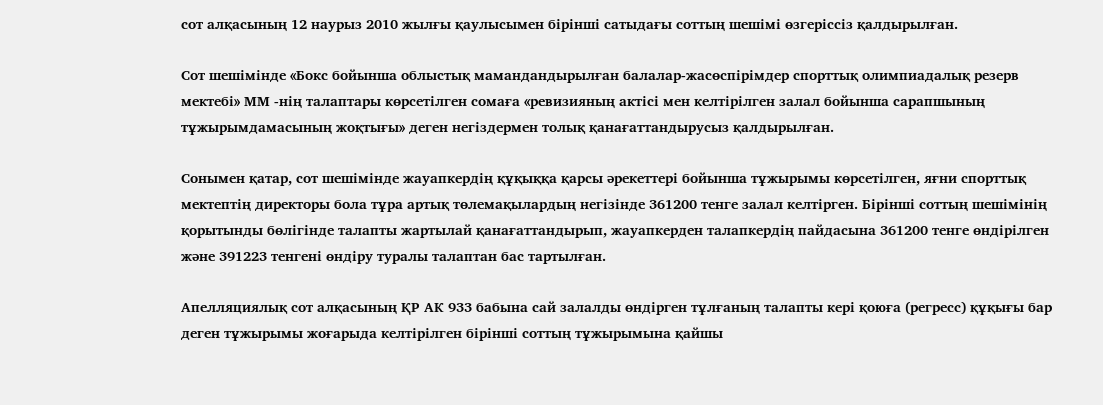сот алқасының 12 наурыз 2010 жылғы қаулысымен бірінші сатыдағы соттың шешімі өзгеріссіз қалдырылған.

Сот шешімінде «Бокс бойынша облыстық мамандандырылған балалар-жасөспірімдер спорттық олимпиадалық резерв мектебі» ММ -нің талаптары көрсетілген сомаға «ревизияның актісі мен келтірілген залал бойынша сарапшының тұжырымдамасының жоқтығы» деген негіздермен толық қанағаттандырусыз қалдырылған.

Сонымен қатар, сот шешімінде жауапкердің құқыққа қарсы әрекеттері бойынша тұжырымы көрсетілген, яғни спорттық мектептің директоры бола тұра артық төлемақылардың негізінде 361200 тенге залал келтірген. Бірінші соттың шешімінің қорытынды бөлігінде талапты жартылай қанағаттандырып, жауапкерден талапкердің пайдасына 361200 тенге өндірілген және 391223 тенгені өндіру туралы талаптан бас тартылған.

Апелляциялық сот алқасының ҚР АК 933 бабына сай залалды өндірген тұлғаның талапты кері қоюға (регресс) құқығы бар деген тұжырымы жоғарыда келтірілген бірінші соттың тұжырымына қайшы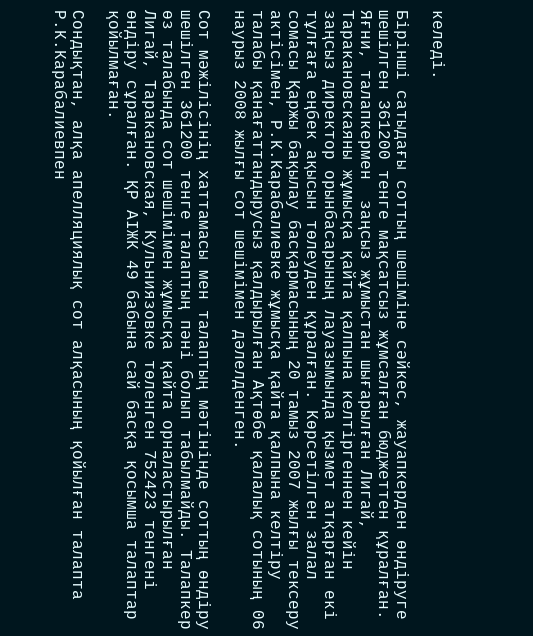келеді.

Бірінші сатыдағы соттың шешіміне сәйкес, жауапкерден өндіруге шешілген 361200 тенге мақсатсыз жұмсалған бюджеттен құралған. Яғни, талапкермен  заңсыз жұмыстан шығарылған Лигай, Таракановскаяны жұмысқа қайта қалпына келтіргеннен кейін заңсыз директор орынбасарының лауазымында қызмет атқарған екі тұлғаға еңбек ақысын төлеуден құралған. Көрсетілген залал сомасы Қаржы бақылау басқармасының 20 тамыз 2007 жылғы тексеру актісімен, Р.К.Карабалиевке жұмысқа қайта қалпына келтіру  талабы қанағаттандырусыз қалдырылған Ақтөбе қалалық сотының 06 наурыз 2008 жылғы сот шешімімен дәлелденген.

Сот мәжілісінің хаттамасы мен талаптың мәтінінде соттың өндіру шешілген 361200 тенге талаптың пәні болып табылмайды. Талапкер өз талабында сот шешімімен жұмысқа қайта орналастырылған Лигай, Таракановская, Кульниязовке төленген 752423 тенгені өндіру сұралған. ҚР АІЖК 49 бабына сай басқа қосымша талаптар қойылмаған.

Сондықтан, алқа апелляциялық сот алқасының қойылған талапта Р.К.Карабалиевпен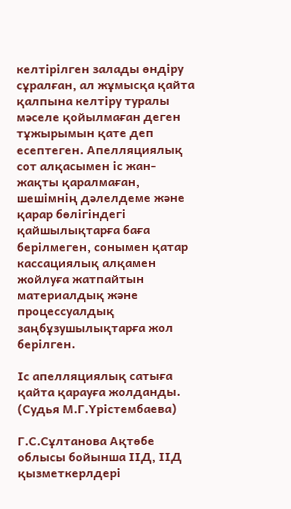келтірілген залады өндіру сұралған, ал жұмысқа қайта қалпына келтіру туралы мәселе қойылмаған деген тұжырымын қате деп есептеген. Апелляциялық сот алқасымен іс жан-жақты қаралмаған, шешімнің дәлелдеме және қарар бөлігіндегі қайшылықтарға баға берілмеген, сонымен қатар кассациялық алқамен жойлуға жатпайтын материалдық және процессуалдық заңбұзушылықтарға жол берілген.

Іс апелляциялық сатыға қайта қарауға жолданды. (Судья М.Г.Үрістембаева)

Г.С.Сұлтанова Ақтөбе облысы бойынша ІІД, ІІД қызметкерлдері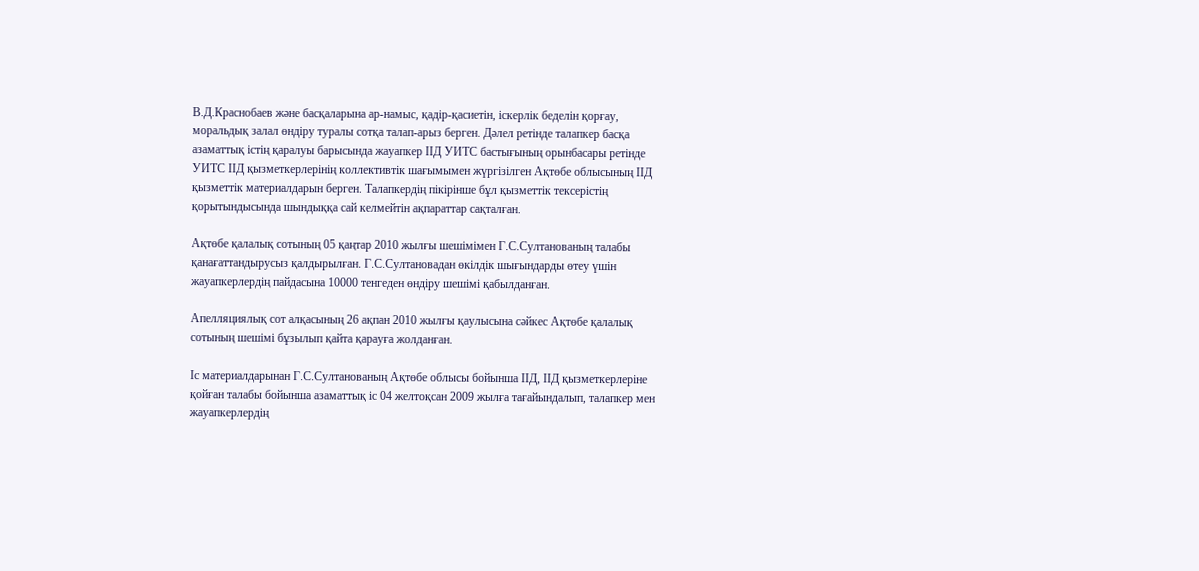В.Д.Краснобаев және басқаларына ар-намыс, қадір-қасиетін, іскерлік беделін қорғау, моральдық залал өндіру туралы сотқа талап-арыз берген. Дәлел ретінде талапкер басқа азаматтық істің қаралуы барысында жауапкер ІІД УИТС бастығының орынбасары ретінде УИТС ІІД қызметкерлерінің коллективтік шағымымен жүргізілген Ақтөбе облысының ІІД қызметтік материалдарын берген. Талапкердің пікірінше бұл қызметтік тексерістің қорытындысында шындыққа сай келмейтін ақпараттар сақталған.

Ақтөбе қалалық сотының 05 қаңтар 2010 жылғы шешімімен Г.С.Султанованың талабы қанағаттандырусыз қалдырылған. Г.С.Султановадан өкілдік шығындарды өтеу үшін жауапкерлердің пайдасына 10000 тенгеден өндіру шешімі қабылданған.

Апелляциялық сот алқасының 26 ақпан 2010 жылғы қаулысына сәйкес Ақтөбе қалалық сотының шешімі бұзылып қайта қарауға жолданған.

Іс материалдарынан Г.С.Султанованың Ақтөбе облысы бойынша ІІД, ІІД қызметкерлеріне қойған талабы бойынша азаматтық іс 04 желтоқсан 2009 жылға тағайындалып, талапкер мен жауапкерлердің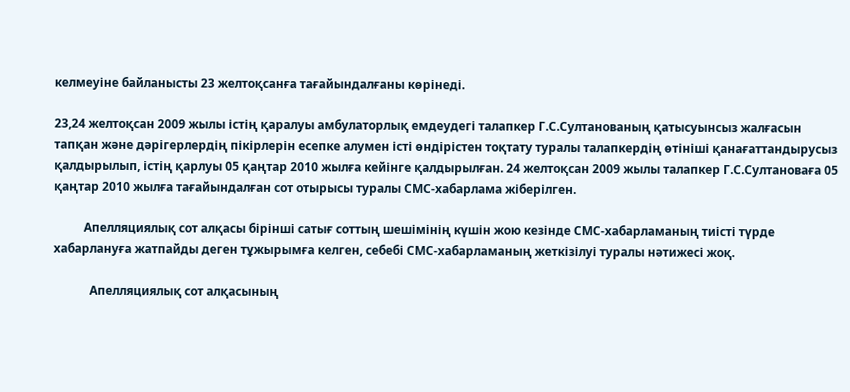келмеуіне байланысты 23 желтоқсанға тағайындалғаны көрінеді.

23,24 желтоқсан 2009 жылы істің қаралуы амбулаторлық емдеудегі талапкер Г.С.Султанованың қатысуынсыз жалғасын тапқан және дәрігерлердің пікірлерін есепке алумен істі өндірістен тоқтату туралы талапкердің өтініші қанағаттандырусыз қалдырылып, істің қарлуы 05 қаңтар 2010 жылға кейінге қалдырылған. 24 желтоқсан 2009 жылы талапкер Г.С.Султановаға 05 қаңтар 2010 жылға тағайындалған сот отырысы туралы СМС-хабарлама жіберілген.

          Апелляциялық сот алқасы бірінші сатығ соттың шешімінің күшін жою кезінде СМС-хабарламаның тиісті түрде хабарлануға жатпайды деген тұжырымға келген, себебі СМС-хабарламаның жеткізілуі туралы нәтижесі жоқ.

            Апелляциялық сот алқасының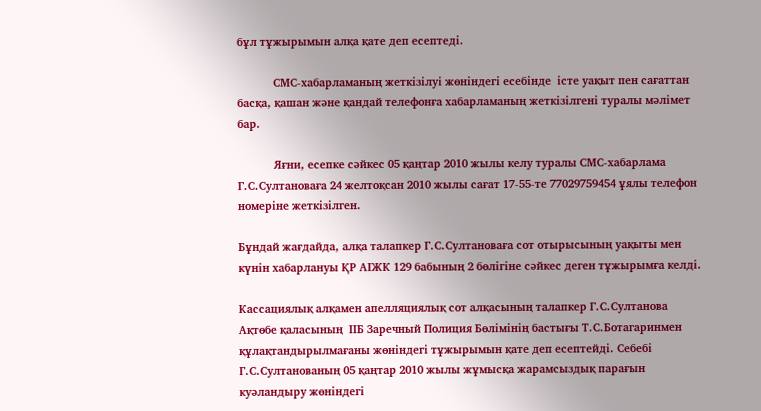бұл тұжырымын алқа қате деп есептеді.

            СМС-хабарламаның жеткізілуі жөніндегі есебінде  істе уақыт пен сағаттан басқа, қашан және қандай телефонға хабарламаның жеткізілгені туралы мәлімет бар.

            Яғни, есепке сәйкес 05 қаңтар 2010 жылы келу туралы СМС-хабарлама Г.С.Султановаға 24 желтоқсан 2010 жылы сағат 17-55-те 77029759454 ұялы телефон номеріне жеткізілген.

Бұндай жағдайда, алқа талапкер Г.С.Султановаға сот отырысының уақыты мен күнін хабарлануы ҚР АІЖК 129 бабының 2 бөлігіне сәйкес деген тұжырымға келді.

Кассациялық алқамен апелляциялық сот алқасының талапкер Г.С.Султанова Ақтөбе қаласының  ІІБ Заречный Полиция Бөлімінің бастығы Т.С.Ботагаринмен құлақтандырылмағаны жөніндегі тұжырымын қате деп есептейді. Себебі Г.С.Султанованың 05 қаңтар 2010 жылы жұмысқа жарамсыздық парағын куәландыру жөніндегі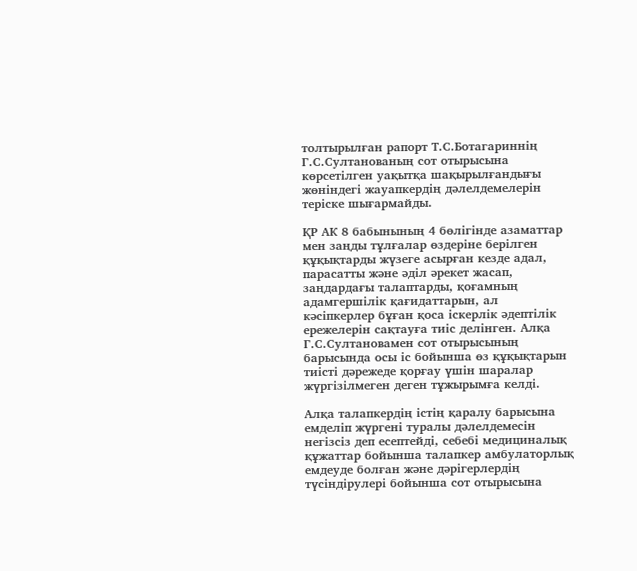толтырылған рапорт Т.С.Ботагариннің Г.С.Султанованың сот отырысына көрсетілген уақытқа шақырылғандығы жөніндегі жауапкердің дәлелдемелерін теріске шығармайды.

ҚР АК 8 бабынының 4 бөлігінде азаматтар мен заңды тұлғалар өздеріне берілген  құқықтарды жүзеге асырған кезде адал, парасатты және әділ әрекет жасап, заңдардағы талаптарды, қоғамның адамгершілік қағидаттарын, ал кәсіпкерлер бұған қоса іскерлік әдептілік ережелерін сақтауға тиіс делінген. Алқа Г.С.Султановамен сот отырысының барысында осы іс бойынша өз құқықтарын тиісті дәрежеде қорғау үшін шаралар жүргізілмеген деген тұжырымға келді.

Алқа талапкердің істің қаралу барысына емделіп жүргені туралы дәлелдемесін негізсіз деп есептейді, себебі медициналық құжаттар бойынша талапкер амбулаторлық емдеуде болған және дәрігерлердің түсіндірулері бойынша сот отырысына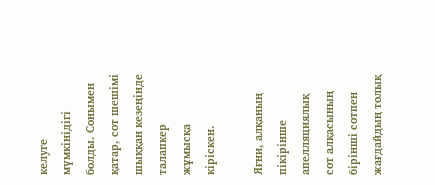келуге мүмкінідігі болды. Сонымен қатар, сот шешімі шыққан кезеңінде талапкер жұмысқа кіріскен.

Яғни, алқаның пікірінше апелляциялық сот алқасының бірінші сотпен жағдайдың толық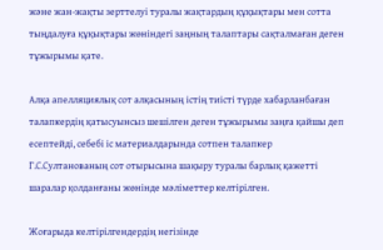және жан-жақты зерттелуі туралы жақтардың құқықтары мен сотта тыңдалуға құқықтары жөніндегі заңның талаптары сақталмаған деген тұжырымы қате.

Алқа апелляциялық сот алқасының істің тиісті түрде хабарланбаған талапкердің қатысуынсыз шешілген деген тұжырымы заңға қайшы деп есептейді, себебі іс материалдарында сотпен талапкер Г.С.Султанованың сот отырысына шақыру туралы барлық қажетті шаралар қолданғаны жөнінде мәліметтер келтірілген.

Жоғарыда келтірілгендердің негізінде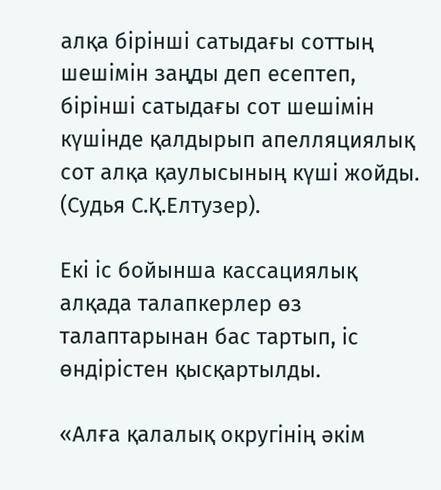алқа бірінші сатыдағы соттың шешімін заңды деп есептеп, бірінші сатыдағы сот шешімін күшінде қалдырып апелляциялық сот алқа қаулысының күші жойды. (Судья С.Қ.Елтузер).

Екі іс бойынша кассациялық алқада талапкерлер өз талаптарынан бас тартып, іс өндірістен қысқартылды.

«Алға қалалық округінің әкім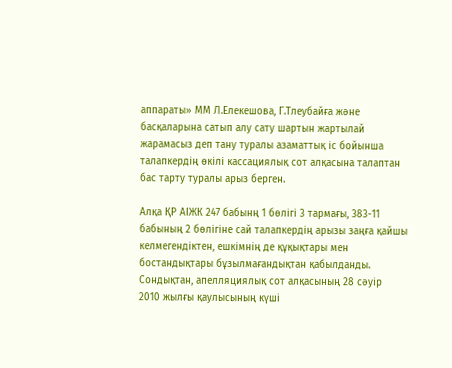аппараты» ММ Л.Елекешова, Г.Тлеубайға және басқаларына сатып алу сату шартын жартылай жарамасыз деп тану туралы азаматтық іс бойынша талапкердің өкілі кассациялық сот алқасына талаптан бас тарту туралы арыз берген.

Алқа ҚР АІЖК 247 бабынң 1 бөлігі 3 тармағы, 383-11 бабының 2 бөлігіне сай талапкердің арызы заңға қайшы келмегендіктен, ешкімнің де құқықтары мен бостандықтары бұзылмағандықтан қабылданды. Сондықтан, апелляциялық сот алқасының 28 сәуір  2010 жылғы қаулысының күші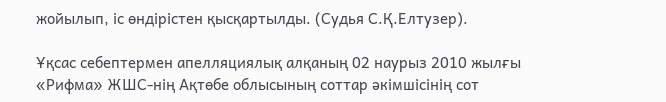жойылып, іс өндірістен қысқартылды. (Судья С.Қ.Елтузер).

Ұқсас себептермен апелляциялық алқаның 02 наурыз 2010 жылғы «Рифма» ЖШС-нің Ақтөбе облысының соттар әкімшісінің сот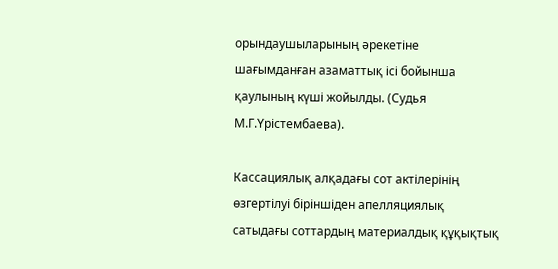орындаушыларының әрекетіне шағымданған азаматтық ісі бойынша қаулының күші жойылды. (Судья М.Г.Үрістембаева).

Кассациялық алқадағы сот актілерінің өзгертілуі біріншіден апелляциялық сатыдағы соттардың материалдық құқықтық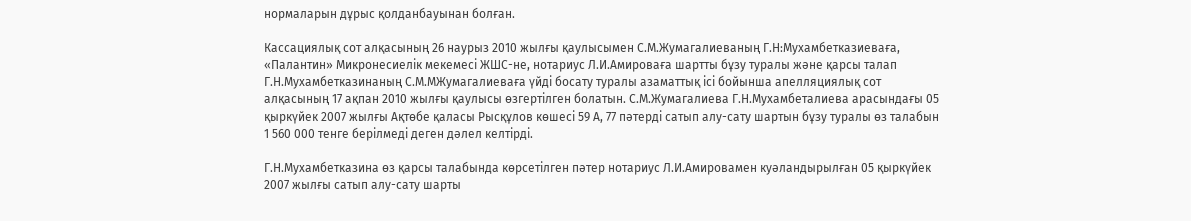нормаларын дұрыс қолданбауынан болған.

Кассациялық сот алқасының 26 наурыз 2010 жылғы қаулысымен С.М.Жумагалиеваның Г.Н:Мухамбетказиеваға, «Палантин» Микронесиелік мекемесі ЖШС-не, нотариус Л.И.Амироваға шартты бұзу туралы және қарсы талап Г.Н.Мухамбетказинаның С.М.МЖумагалиеваға үйді босату туралы азаматтық ісі бойынша апелляциялық сот алқасының 17 ақпан 2010 жылғы қаулысы өзгертілген болатын. С.М.Жумагалиева Г.Н.Мухамбеталиева арасындағы 05 қыркүйек 2007 жылғы Ақтөбе қаласы Рысқұлов көшесі 59 А, 77 пәтерді сатып алу-сату шартын бұзу туралы өз талабын 1 560 000 тенге берілмеді деген дәлел келтірді.

Г.Н.Мухамбетказина өз қарсы талабында көрсетілген пәтер нотариус Л.И.Амировамен куәландырылған 05 қыркүйек 2007 жылғы сатып алу-сату шарты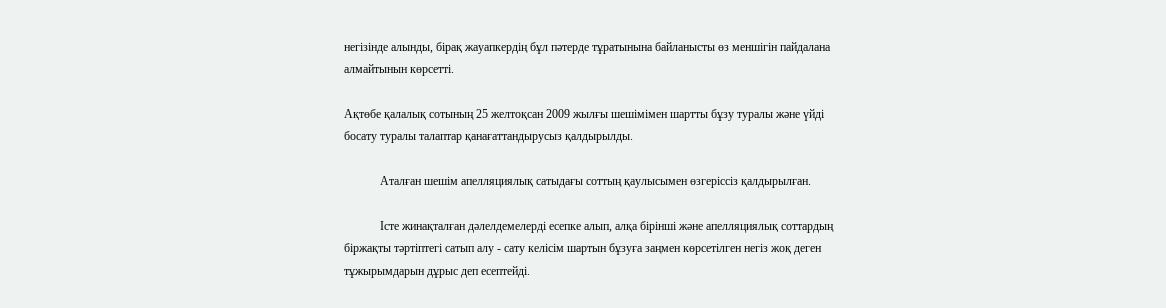негізінде алынды, бірақ жауапкердің бұл пәтерде тұратынына байланысты өз меншігін пайдалана алмайтынын көрсетті.

Ақтөбе қалалық сотының 25 желтоқсан 2009 жылғы шешімімен шартты бұзу туралы және үйді босату туралы талаптар қанағаттандырусыз қалдырылды.

            Аталған шешім апелляциялық сатыдағы соттың қаулысымен өзгеріссіз қалдырылған.

            Істе жинақталған дәлелдемелерді есепке алып, алқа бірінші және апелляциялық соттардың біржақты тәртіптегі сатып алу - сату келісім шартын бұзуға заңмен көрсетілген негіз жоқ деген тұжырымдарын дұрыс деп есептейді.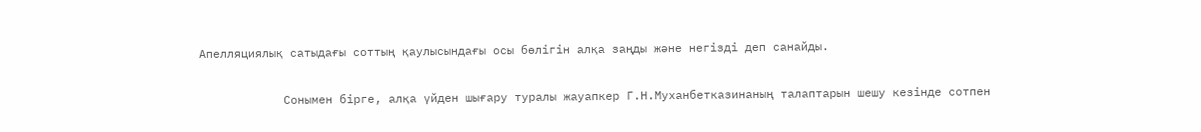Апелляциялық сатыдағы соттың қаулысындағы осы бөлігін алқа заңды және негізді деп санайды.

            Сонымен бірге, алқа үйден шығару туралы жауапкер Г.Н.Муханбетказинаның талаптарын шешу кезінде сотпен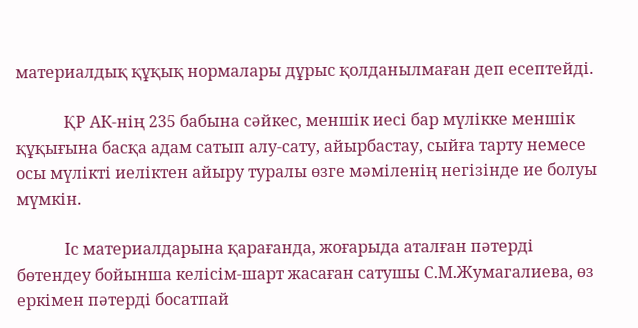материалдық құқық нормалары дұрыс қолданылмаған деп есептейді.

            ҚР АК-нің 235 бабына сәйкес, меншік иесі бар мүлікке меншік құқығына басқа адам сатып алу-сату, айырбастау, сыйға тарту немесе осы мүлікті иеліктен айыру туралы өзге мәміленің негізінде ие болуы мүмкін.

            Іс материалдарына қарағанда, жоғарыда аталған пәтерді бөтендеу бойынша келісім-шарт жасаған сатушы С.М.Жумагалиева, өз еркімен пәтерді босатпай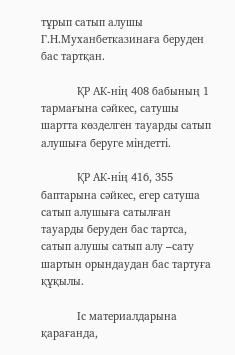тұрып сатып алушы Г.Н.Муханбетказинаға беруден бас тартқан.

            ҚР АК-нің 408 бабының 1 тармағына сәйкес, сатушы шартта көзделген тауарды сатып алушыға беруге міндетті.

            ҚР АК-нің 416, 355 баптарына сәйкес, егер сатуша сатып алушыға сатылған тауарды беруден бас тартса, сатып алушы сатып алу –сату шартын орындаудан бас тартуға құқылы.

            Іс материалдарына қарағанда,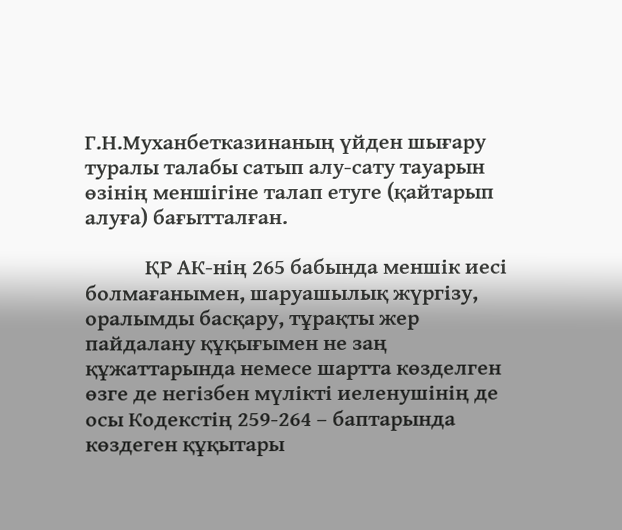Г.Н.Муханбетказинаның үйден шығару  туралы талабы сатып алу-сату тауарын өзінің меншігіне талап етуге (қайтарып алуға) бағытталған.

            ҚР АК-нің 265 бабында меншік иесі болмағанымен, шаруашылық жүргізу, оралымды басқару, тұрақты жер пайдалану құқығымен не заң құжаттарында немесе шартта көзделген өзге де негізбен мүлікті иеленушінің де осы Кодекстің 259-264 – баптарында көздеген құқытары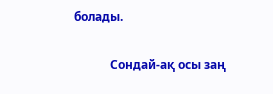болады.

            Сондай-ақ осы заң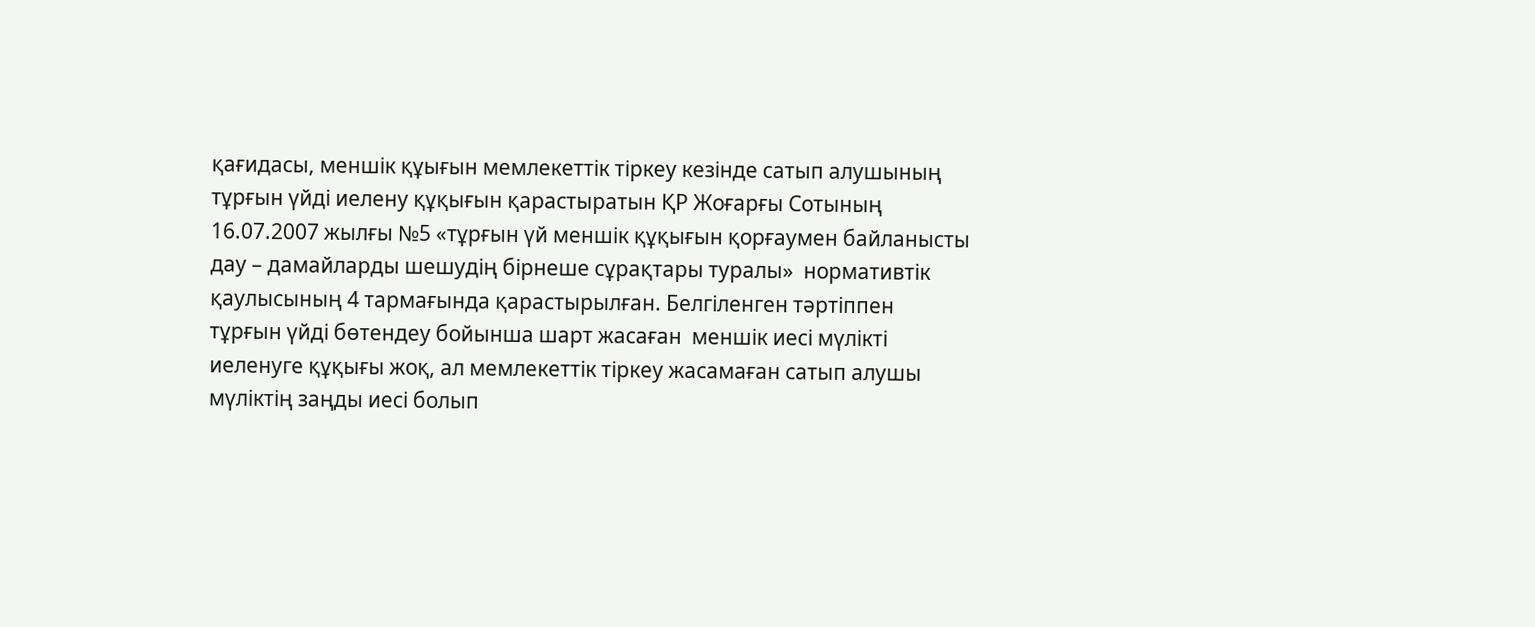қағидасы, меншік құығын мемлекеттік тіркеу кезінде сатып алушының тұрғын үйді иелену құқығын қарастыратын ҚР Жоғарғы Сотының 16.07.2007 жылғы №5 «тұрғын үй меншік құқығын қорғаумен байланысты дау – дамайларды шешудің бірнеше сұрақтары туралы»  нормативтік қаулысының 4 тармағында қарастырылған. Белгіленген тәртіппен тұрғын үйді бөтендеу бойынша шарт жасаған  меншік иесі мүлікті иеленуге құқығы жоқ, ал мемлекеттік тіркеу жасамаған сатып алушы мүліктің заңды иесі болып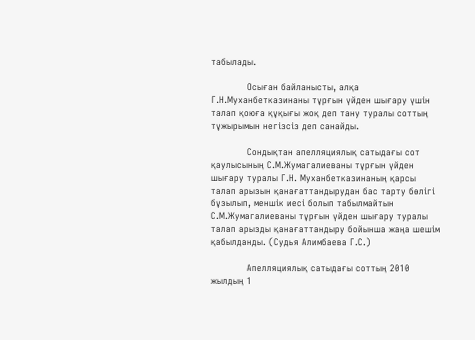табылады.

            Осыған байланысты, алқа Г.Н.Муханбетказинаны тұрғын үйден шығару үшін  талап қоюға құқығы жоқ деп тану туралы соттың тұжырымын негізсіз деп санайды.

            Сондықтан апелляциялық сатыдағы сот қаулысының С.М.Жумагалиеваны тұрғын үйден шығару туралы Г.Н. Муханбетказинаның қарсы талап арызын қанағаттандырудан бас тарту бөлігі бұзылып, меншік иесі болып табылмайтын С.М.Жумагалиеваны тұрғын үйден шығару туралы талап арызды қанағаттандыру бойынша жаңа шешім қабылданды. (Судья Алимбаева Г.С.)

            Апелляциялық сатыдағы соттың 2010 жылдың 1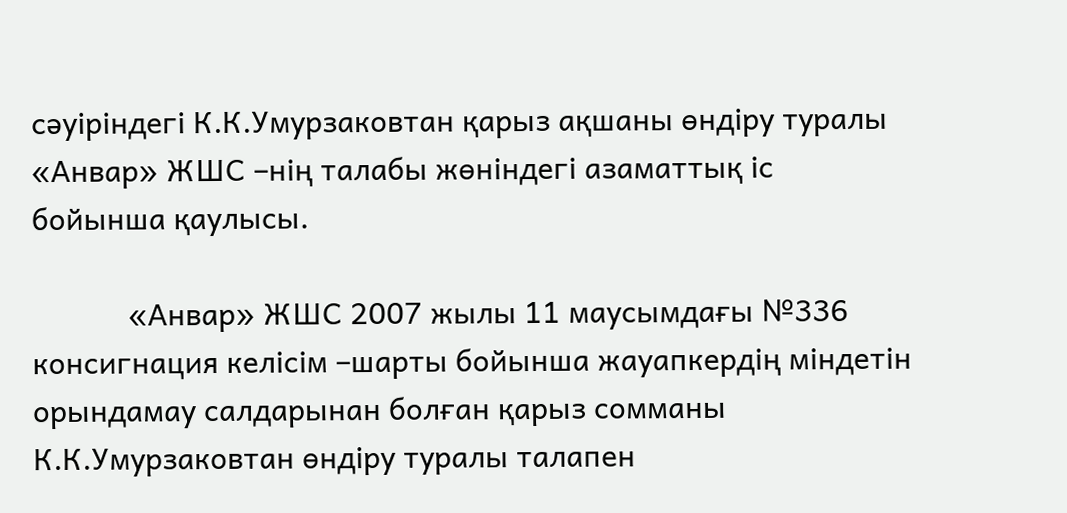сәуіріндегі К.К.Умурзаковтан қарыз ақшаны өндіру туралы «Анвар» ЖШС –нің талабы жөніндегі азаматтық іс бойынша қаулысы.

            «Анвар» ЖШС 2007 жылы 11 маусымдағы №336 консигнация келісім –шарты бойынша жауапкердің міндетін орындамау салдарынан болған қарыз сомманы К.К.Умурзаковтан өндіру туралы талапен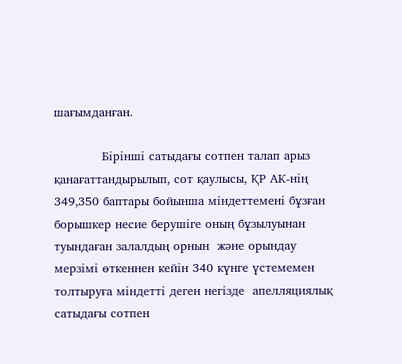шағымданған.

            Бірінші сатыдағы сотпен талап арыз қанағаттандырылып, сот қаулысы, ҚР АК-нің 349,350 баптары бойынша міндеттемені бұзған борышкер несие берушіге оның бұзылуынан туындаған залалдың орнын  және орындау мерзімі өткеннен кейін 340 күнге үстемемен  толтыруға міндетті деген негізде  апелляциялық сатыдағы сотпен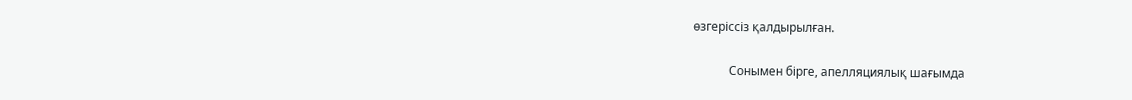өзгеріссіз қалдырылған.

            Сонымен бірге, апелляциялық шағымда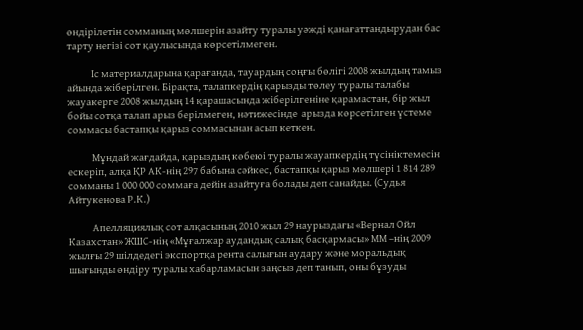өндірілетін сомманың мөлшерін азайту туралы уәжді қанағаттандырудан бас тарту негізі сот қаулысында көрсетілмеген.

            Іс материалдарына қарағанда, тауардың соңғы бөлігі 2008 жылдың тамыз айында жіберілген. Бірақта, талапкердің қарызды төлеу туралы талабы жауакерге 2008 жылдың 14 қарашасында жіберілгеніне қарамастан, бір жыл бойы сотқа талап арыз берілмеген, нәтижесінде  арызда көрсетілген үстеме соммасы бастапқы қарыз соммасынан асып кеткен.

            Мұндай жағдайда, қарыздың көбеюі туралы жауапкердің түсініктемесін ескеріп, алқа ҚР АК-нің 297 бабына сәйкес, бастапқы қарыз мөлшері 1 814 289 сомманы 1 000 000 соммаға дейін азайтуға болады деп санайды. (Судья Айтукенова Р.К.)

            Апелляциялық сот алқасының 2010 жыл 29 наурыздағы «Вернал Ойл Казахстан» ЖШС-нің «Мұғалжар аудандық салық басқармасы» ММ –нің 2009 жылғы 29 шілдедегі экспортқа рента салығын аудару және моральдық шығынды өндіру туралы хабарламасын заңсыз деп танып, оны бұзуды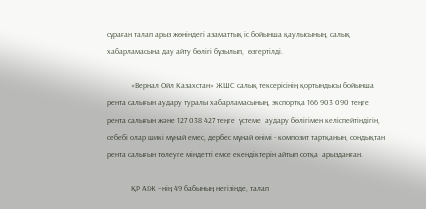сұраған талап арыз жөніндегі азаматтық іс бойынша қаулысының, салық хабарламасына дау айту бөлігі бұзылып,  өзгертілді.

            «Вернал Ойл Казахстан» ЖШС салық тексерісінің қортындысы бойынша рента салығын аудару туралы хабарламасының, экспортқа 166 903 090 теңге рента салығын және 127 038 427 теңге  үстеме  аудару бөлігімен келіспейтіндігін, себебі олар шикі мұнай емес, дербес мұнай өнімі - композит тартқанын, сондықтан  рента салығын төлеуге міндетті емсе екендіктерін айтып сотқа  арызданған.

            ҚР АІЖ –нің 49 бабының негізінде, талап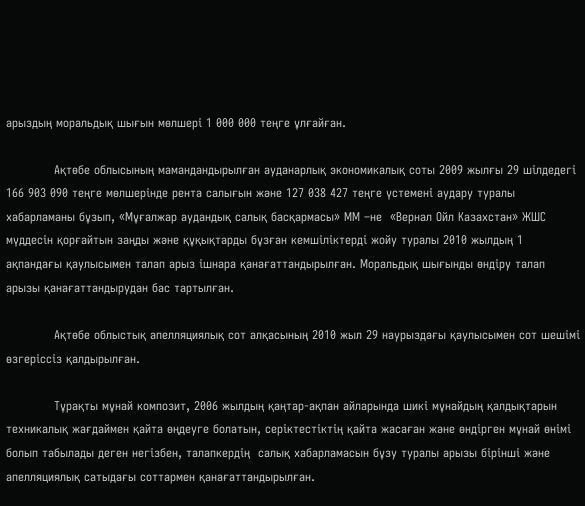арыздың моральдық шығын мөлшері 1 000 000 теңге ұлғайған.

            Ақтөбе облысының мамандандырылған ауданарлық экономикалық соты 2009 жылғы 29 шілдедегі 166 903 090 теңге мөлшерінде рента салығын және 127 038 427 теңге үстемені аудару туралы хабарламаны бұзып, «Мұғалжар аудандық салық басқармасы» ММ –не  «Вернал Ойл Казахстан» ЖШС мүддесін қорғайтын заңды және құқықтарды бұзған кемшіліктерді жойу туралы 2010 жылдың 1 ақпандағы қаулысымен талап арыз ішнара қанағаттандырылған. Моральдық шығынды өндіру талап арызы қанағаттандырудан бас тартылған.

            Ақтөбе облыстық апелляциялық сот алқасының 2010 жыл 29 наурыздағы қаулысымен сот шешімі өзгеріссіз қалдырылған.

            Тұрақты мұнай композит, 2006 жылдың қаңтар-ақпан айларында шикі мұнайдың қалдықтарын техникалық жағдаймен қайта өңдеуге болатын, серіктестіктің қайта жасаған және өндірген мұнай өнімі болып табылады деген негізбен, талапкердің  салық хабарламасын бұзу туралы арызы бірінші және апелляциялық сатыдағы соттармен қанағаттандырылған.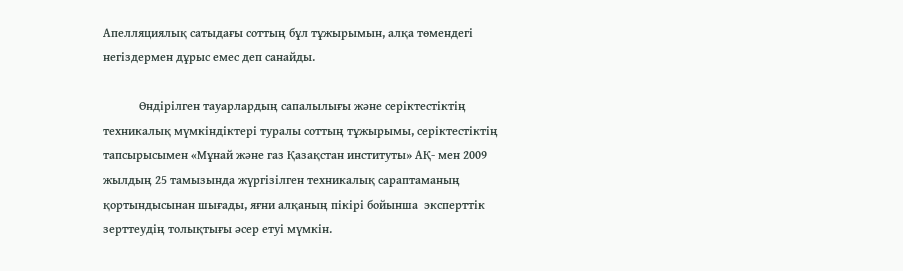Апелляциялық сатыдағы соттың бұл тұжырымын, алқа төмендегі негіздермен дұрыс емес деп санайды.

            Өндірілген тауарлардың сапалылығы және серіктестіктің техникалық мүмкіндіктері туралы соттың тұжырымы, серіктестіктің тапсырысымен «Мұнай және газ Қазақстан институты» АҚ- мен 2009 жылдың 25 тамызында жүргізілген техникалық сараптаманың қортындысынан шығады, яғни алқаның пікірі бойынша  эксперттік зерттеудің толықтығы әсер етуі мүмкін.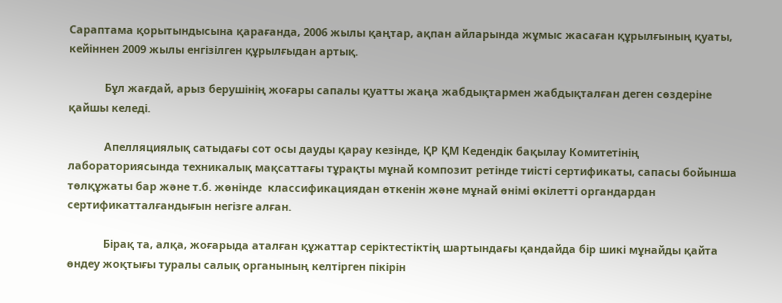Сараптама қорытындысына қарағанда, 2006 жылы қаңтар, ақпан айларында жұмыс жасаған құрылғының қуаты, кейіннен 2009 жылы енгізілген құрылғыдан артық.

            Бұл жағдай, арыз берушінің жоғары сапалы қуатты жаңа жабдықтармен жабдықталған деген сөздеріне қайшы келеді.

            Апелляциялық сатыдағы сот осы дауды қарау кезінде, ҚР ҚМ Кедендік бақылау Комитетінің лабораториясында техникалық мақсаттағы тұрақты мұнай композит ретінде тиісті сертификаты, сапасы бойынша төлқұжаты бар және т.б. жөнінде  классификациядан өткенін және мұнай өнімі өкілетті органдардан сертификатталғандығын негізге алған.

            Бірақ та, алқа, жоғарыда аталған құжаттар серіктестіктің шартындағы қандайда бір шикі мұнайды қайта өндеу жоқтығы туралы салық органының келтірген пікірін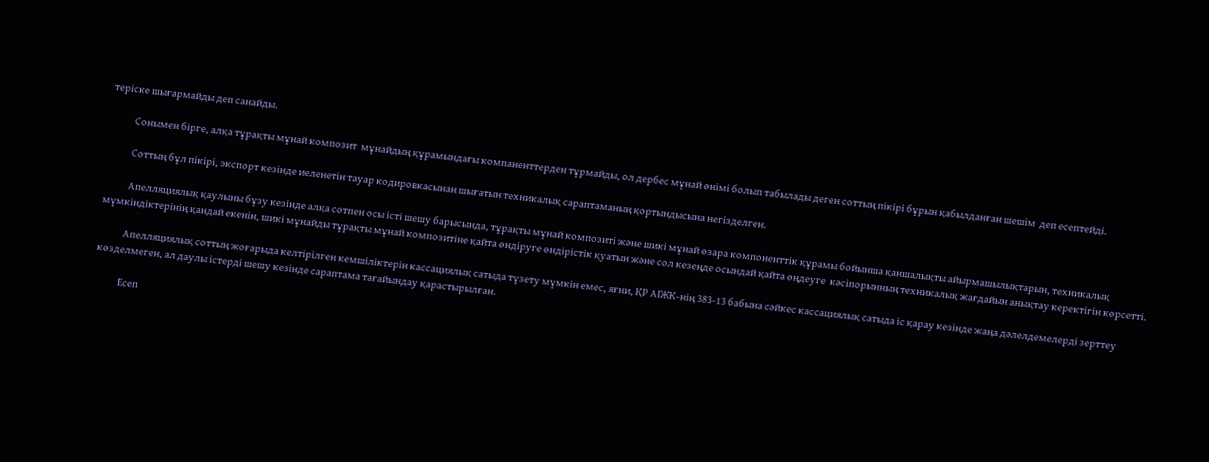теріске шығармайды деп санайды.

            Сонымен бірге, алқа тұрақты мұнай композит  мұнайдың құрамындағы компаненттерден тұрмайды, ол дербес мұнай өнімі болып табылады деген соттың пікірі бұрын қабылданған шешім  деп есептейді.

            Соттың бұл пікірі, экспорт кезінде иеленетін тауар кодировкасынан шығатын техникалық сараптаманың қортындысына негізделген.

            Апелляциялық қаулыны бұзу кезінде алқа сотпен осы істі шешу барысында, тұрақты мұнай композиті және шикі мұнай өзара компоненттік құрамы бойынша қаншалықты айырмашылықтарын, техникалық мүмкіндіктерінің қандай екенін, шикі мұнайды тұрақты мұнай композитіне қайта өндіруге өндірістік қуатын және сол кезеңде осындай қайта өңдеуге  кәсіпорынның техникалық жағдайын анықтау керектігін көрсетті.

            Апелляциялық соттың жоғарыда келтірілген кемшіліктерін кассациялық сатыда түзету мүмкін емес, яғни, ҚР АІЖК-нің 383-13 бабына сәйкес кассациялық сатыда іс қарау кезінде жаңа дәлелдемелерді зерттеу көзделмеген, ал даулы істерді шешу кезінде сараптама тағайындау қарастырылған.

            Есеп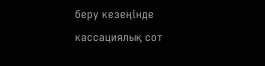беру кезеңінде кассациялық сот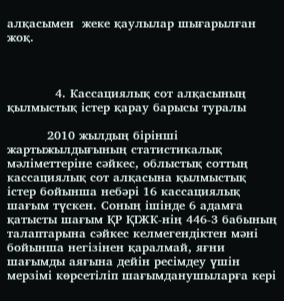алқасымен  жеке қаулылар шығарылған жоқ.



            4. Кассациялық сот алқасының қылмыстық істер қарау барысы туралы

          2010 жылдың бірінші жартыжылдығының статистикалық мәліметтеріне сәйкес, облыстық соттың кассациялық сот алқасына қылмыстық істер бойынша небәрі 16 кассациялық шағым түскен. Соның ішінде 6 адамға қатысты шағым ҚР ҚІЖК-нің 446-3 бабының талаптарына сәйкес келмегендіктен мәні бойынша негізінен қаралмай, яғни шағымды аяғына дейін ресімдеу үшін мерзімі көрсетіліп шағымданушыларға кері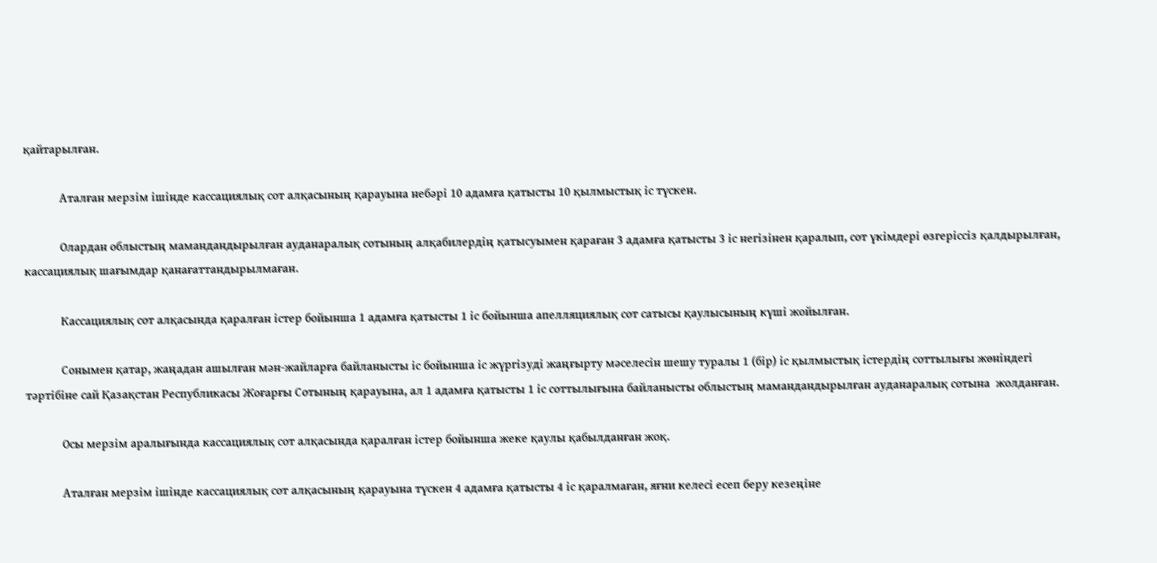қайтарылған.

            Аталған мерзім ішінде кассациялық сот алқасының қарауына небәрі 10 адамға қатысты 10 қылмыстық іс түскен.

            Олардан облыстың мамандандырылған ауданаралық сотының алқабилердің қатысуымен қараған 3 адамға қатысты 3 іс негізінен қаралып, сот үкімдері өзгеріссіз қалдырылған, кассациялық шағымдар қанағаттандырылмаған.

            Кассациялық сот алқасында қаралған істер бойынша 1 адамға қатысты 1 іс бойынша апелляциялық сот сатысы қаулысының күші жойылған.

            Сонымен қатар, жаңадан ашылған мән-жайларға байланысты іс бойынша іс жүргізуді жаңғырту мәселесін шешу туралы 1 (бір) іс қылмыстық істердің соттылығы жөніндегі тәртібіне сай Қазақстан Республикасы Жоғарғы Сотының қарауына, ал 1 адамға қатысты 1 іс соттылығына байланысты облыстың мамандандырылған ауданаралық сотына  жолданған.

            Осы мерзім аралығында кассациялық сот алқасында қаралған істер бойынша жеке қаулы қабылданған жоқ.

            Аталған мерзім ішінде кассациялық сот алқасының қарауына түскен 4 адамға қатысты 4 іс қаралмаған, яғни келесі есеп беру кезеңіне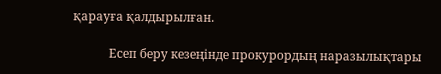қарауға қалдырылған.

            Есеп беру кезеңінде прокурордың наразылықтары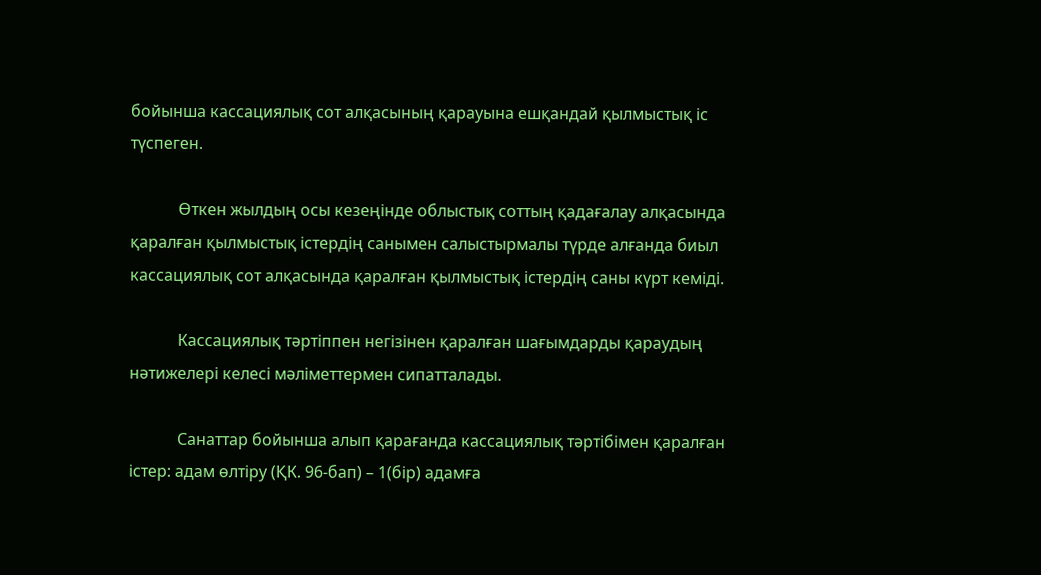бойынша кассациялық сот алқасының қарауына ешқандай қылмыстық іс түспеген.

            Өткен жылдың осы кезеңінде облыстық соттың қадағалау алқасында қаралған қылмыстық істердің санымен салыстырмалы түрде алғанда биыл кассациялық сот алқасында қаралған қылмыстық істердің саны күрт кеміді.

            Кассациялық тәртіппен негізінен қаралған шағымдарды қараудың нәтижелері келесі мәліметтермен сипатталады.

            Санаттар бойынша алып қарағанда кассациялық тәртібімен қаралған істер: адам өлтіру (ҚК. 96-бап) – 1(бір) адамға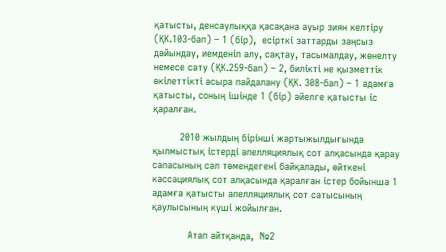қатысты, денсаулыққа қасақана ауыр зиян келтіру (ҚК.103-бап) – 1 (бір),  есірткі заттарды заңсыз дайындау, иемденіп алу, сақтау, тасымалдау, жөнелту немесе сату (ҚК.259-бап) – 2, билікті не қызметтік өкілеттікті асыра пайдалану (ҚК. 308-бап) – 1 адамға қатысты, соның ішінде 1 (бір) әйелге қатысты іс қаралған.

         2010 жылдың бірінші жартыжылдығында қылмыстық істерді апелляциялық сот алқасында қарау сапасының сәл төмендегені байқалады, өйткені кассациялық сот алқасында қаралған істер бойынша 1 адамға қатысты апелляциялық сот сатысының қаулысының күші жойылған.

            Атап айтқанда,  №2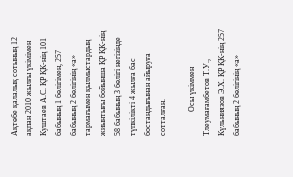Ақтөбе қалалық сотының 12 ақпан 2010 жылғы үкімімен Куштаев А.С. ҚР ҚК-нің 101 бабының 1 бөлігімен, 257 бабының 2 бөлігінің «а» тармағымен қылмыстардың жиынтығы бойынша ҚР ҚК-нің 58 бабының 3 бөлігі негізінде түпкілікті 4 жылға бас бостандығынан айыруға сотталған.

            Осы үкіммен Тлеумағамбетов Т.У., Күльниязов Э.Х. ҚР ҚК-нің 257 бабының 2 бөлігінің «а»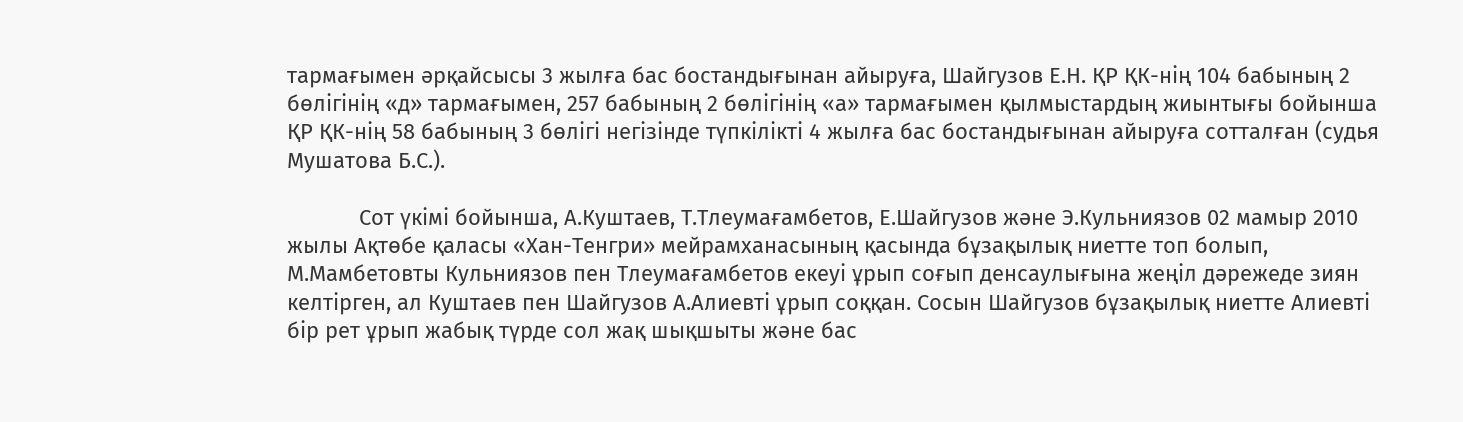тармағымен әрқайсысы 3 жылға бас бостандығынан айыруға, Шайгузов Е.Н. ҚР ҚК-нің 104 бабының 2 бөлігінің «д» тармағымен, 257 бабының 2 бөлігінің «а» тармағымен қылмыстардың жиынтығы бойынша ҚР ҚК-нің 58 бабының 3 бөлігі негізінде түпкілікті 4 жылға бас бостандығынан айыруға сотталған (судья Мушатова Б.С.).

            Сот үкімі бойынша, А.Куштаев, Т.Тлеумағамбетов, Е.Шайгузов және Э.Кульниязов 02 мамыр 2010 жылы Ақтөбе қаласы «Хан-Тенгри» мейрамханасының қасында бұзақылық ниетте топ болып, М.Мамбетовты Кульниязов пен Тлеумағамбетов екеуі ұрып соғып денсаулығына жеңіл дәрежеде зиян  келтірген, ал Куштаев пен Шайгузов А.Алиевті ұрып соққан. Сосын Шайгузов бұзақылық ниетте Алиевті бір рет ұрып жабық түрде сол жақ шықшыты және бас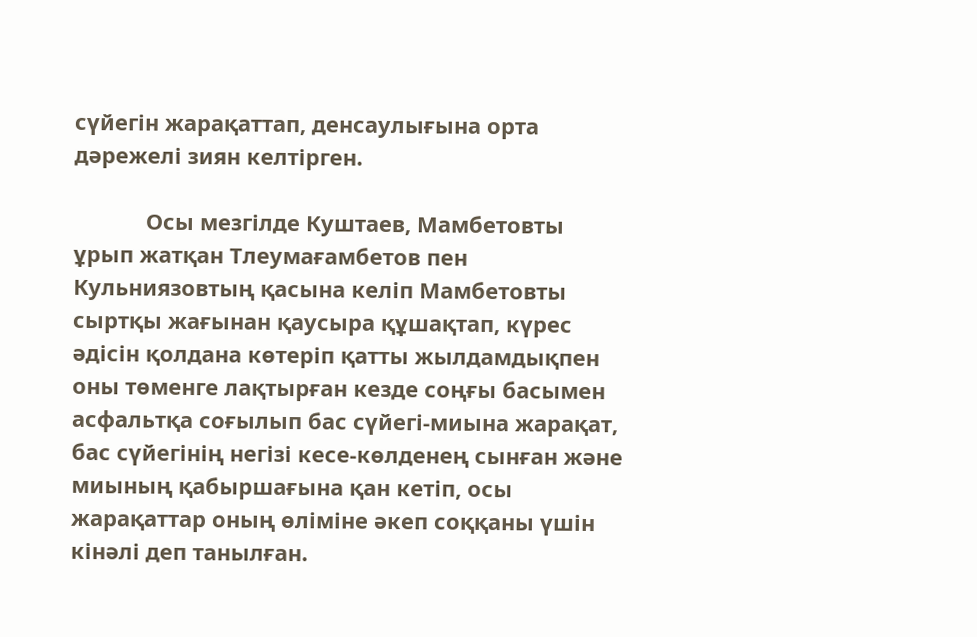сүйегін жарақаттап, денсаулығына орта дәрежелі зиян келтірген.

            Осы мезгілде Куштаев, Мамбетовты ұрып жатқан Тлеумағамбетов пен Кульниязовтың қасына келіп Мамбетовты сыртқы жағынан қаусыра құшақтап, күрес әдісін қолдана көтеріп қатты жылдамдықпен оны төменге лақтырған кезде соңғы басымен асфальтқа соғылып бас сүйегі-миына жарақат, бас сүйегінің негізі кесе-көлденең сынған және миының қабыршағына қан кетіп, осы жарақаттар оның өліміне әкеп соққаны үшін кінәлі деп танылған.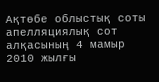Ақтөбе облыстық соты апелляциялық сот алқасының 4 мамыр 2010 жылғы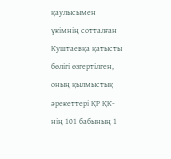қаулысымен үкімнің сотталған Куштаевқа қатысты бөлігі өзгертілген, оның қылмыстық әрекеттері ҚР ҚК-нің 101 бабының 1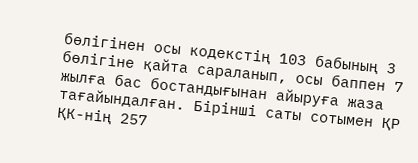бөлігінен осы кодекстің 103 бабының 3 бөлігіне қайта сараланып, осы баппен 7 жылға бас бостандығынан айыруға жаза тағайындалған. Бірінші саты сотымен ҚР ҚК-нің 257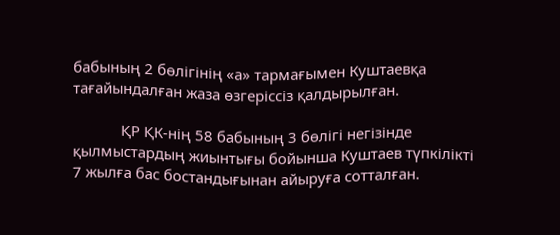бабының 2 бөлігінің «а» тармағымен Куштаевқа тағайындалған жаза өзгеріссіз қалдырылған.

            ҚР ҚК-нің 58 бабының 3 бөлігі негізінде қылмыстардың жиынтығы бойынша Куштаев түпкілікті 7 жылға бас бостандығынан айыруға сотталған.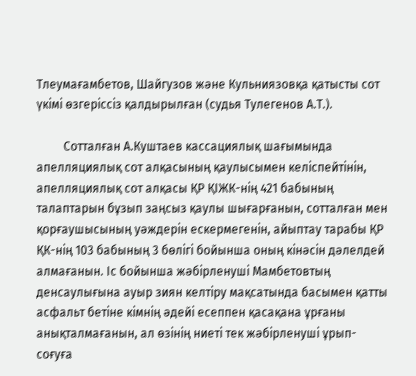Тлеумағамбетов, Шайгузов және Кульниязовқа қатысты сот үкімі өзгеріссіз қалдырылған (судья Тулегенов А.Т.).

         Сотталған А.Куштаев кассациялық шағымында апелляциялық сот алқасының қаулысымен келіспейтінін, апелляциялық сот алқасы ҚР ҚІЖК-нің 421 бабының талаптарын бұзып заңсыз қаулы шығарғанын, сотталған мен қорғаушысының уәждерін ескермегенін, айыптау тарабы ҚР ҚК-нің 103 бабының 3 бөлігі бойынша оның кінәсін дәлелдей алмағанын. Іс бойынша жәбірленуші Мамбетовтың денсаулығына ауыр зиян келтіру мақсатында басымен қатты асфальт бетіне кімнің әдейі есеппен қасақана ұрғаны анықталмағанын, ал өзінің ниеті тек жәбірленуші ұрып-соғуға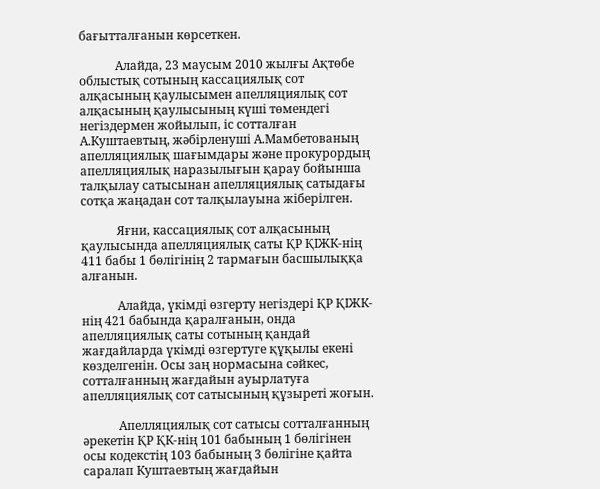бағытталғанын көрсеткен.

            Алайда, 23 маусым 2010 жылғы Ақтөбе облыстық сотының кассациялық сот алқасының қаулысымен апелляциялық сот алқасының қаулысының күші төмендегі негіздермен жойылып, іс сотталған А.Куштаевтың, жәбірленуші А.Мамбетованың апелляциялық шағымдары және прокурордың апелляциялық наразылығын қарау бойынша талқылау сатысынан апелляциялық сатыдағы сотқа жаңадан сот талқылауына жіберілген.

            Яғни, кассациялық сот алқасының қаулысында апелляциялық саты ҚР ҚІЖК-нің 411 бабы 1 бөлігінің 2 тармағын басшылыққа алғанын.

            Алайда, үкімді өзгерту негіздері ҚР ҚІЖК-нің 421 бабында қаралғанын, онда апелляциялық саты сотының қандай жағдайларда үкімді өзгертуге құқылы екені көзделгенін. Осы заң нормасына сәйкес, сотталғанның жағдайын ауырлатуға апелляциялық сот сатысының құзыреті жоғын.

            Апелляциялық сот сатысы сотталғанның әрекетін ҚР ҚК-нің 101 бабының 1 бөлігінен осы кодекстің 103 бабының 3 бөлігіне қайта саралап Куштаевтың жағдайын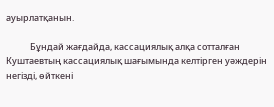ауырлатқанын.

            Бұндай жағдайда, кассациялық алқа сотталған Куштаевтың кассациялық шағымында келтірген уәждерін негізді, өйткені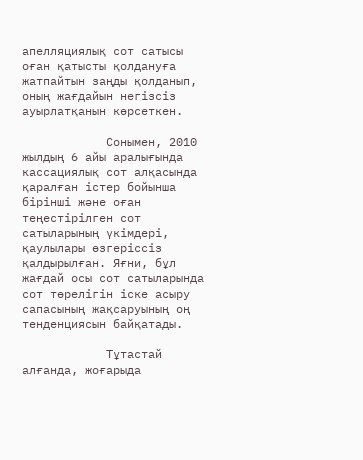апелляциялық сот сатысы оған қатысты қолдануға жатпайтын заңды қолданып, оның жағдайын негізсіз ауырлатқанын көрсеткен.

            Сонымен, 2010 жылдың 6 айы аралығында кассациялық сот алқасында қаралған істер бойынша бірінші және оған теңестірілген сот сатыларының үкімдері, қаулылары өзгеріссіз қалдырылған. Яғни, бұл жағдай осы сот сатыларында сот төрелігін іске асыру сапасының жақсаруының оң тенденциясын байқатады.

            Тұтастай алғанда, жоғарыда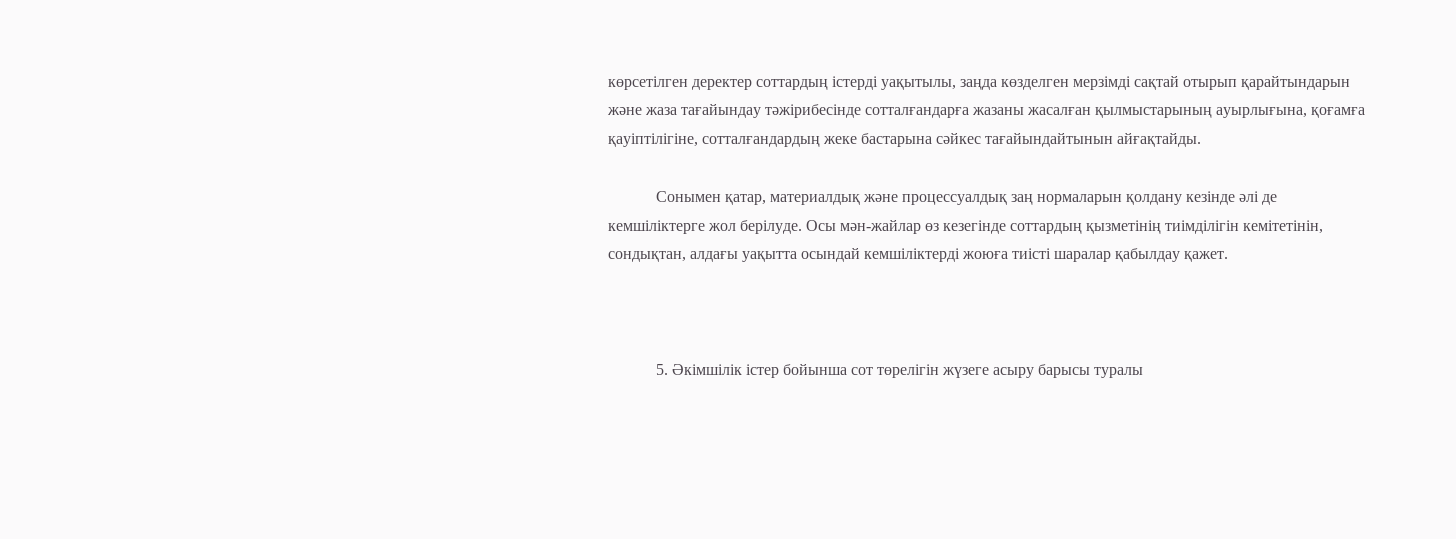көрсетілген деректер соттардың істерді уақытылы, заңда көзделген мерзімді сақтай отырып қарайтындарын және жаза тағайындау тәжірибесінде сотталғандарға жазаны жасалған қылмыстарының ауырлығына, қоғамға қауіптілігіне, сотталғандардың жеке бастарына сәйкес тағайындайтынын айғақтайды.

            Сонымен қатар, материалдық және процессуалдық заң нормаларын қолдану кезінде әлі де кемшіліктерге жол берілуде. Осы мән-жайлар өз кезегінде соттардың қызметінің тиімділігін кемітетінін, сондықтан, алдағы уақытта осындай кемшіліктерді жоюға тиісті шаралар қабылдау қажет.



            5. Әкімшілік істер бойынша сот төрелігін жүзеге асыру барысы туралы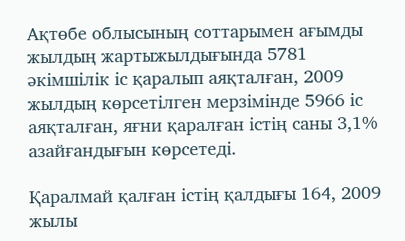Ақтөбе облысының соттарымен ағымды жылдың жартыжылдығында 5781 әкімшілік іс қаралып аяқталған, 2009 жылдың көрсетілген мерзімінде 5966 іс аяқталған, яғни қаралған істің саны 3,1% азайғандығын көрсетеді.

Қаралмай қалған істің қалдығы 164, 2009 жылы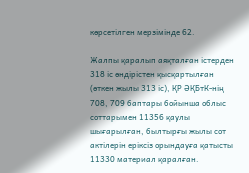көрсетілген мерзімінде 62.

Жалпы қаралып аяқталған істерден 318 іс өндірістен қысқартылған (өткен жылы 313 іс), ҚР ӘҚБтК-нің 708, 709 баптары бойынша облыс соттарымен 11356 қаулы шығарылған, былтырғы жылы сот актілерін еріксіз орындауға қатысты 11330 материал қаралған.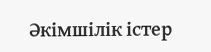Әкімшілік істер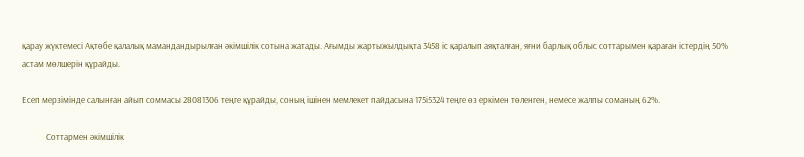қарау жүктемесі Ақтөбе қалалық мамандандырылған әкімшілік сотына жатады. Ағымды жартыжылдықта 3458 іс қаралып аяқталған, яғни барлық облыс соттарымен қараған істердің 50% астам мөлшерін құрайды.

Есеп мерзімінде салынған айып соммасы 28081306 теңге құрайды, соның ішінен мемлекет пайдасына 175і5324 теңге өз еркімен төленген, немесе жалпы соманың 62%.

            Соттармен әкімшілік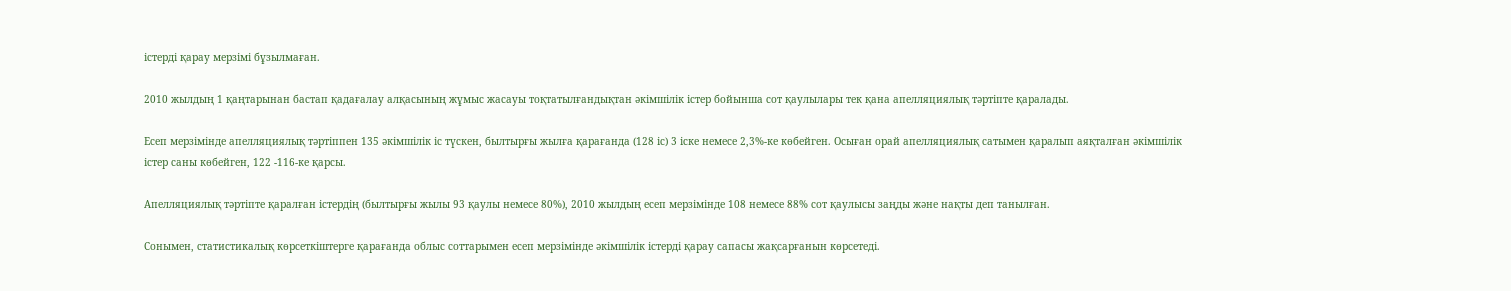істерді қарау мерзімі бұзылмаған.

2010 жылдың 1 қаңтарынан бастап қадағалау алқасының жұмыс жасауы тоқтатылғандықтан әкімшілік істер бойынша сот қаулылары тек қана апелляциялық тәртіпте қаралады.

Есеп мерзімінде апелляциялық тәртіппен 135 әкімшілік іс түскен, былтырғы жылға қарағанда (128 іс) 3 іске немесе 2,3%-ке көбейген. Осыған орай апелляциялық сатымен қаралып аяқталған әкімшілік істер саны көбейген, 122 -116-ке қарсы.

Апелляциялық тәртіпте қаралған істердің (былтырғы жылы 93 қаулы немесе 80%), 2010 жылдың есеп мерзімінде 108 немесе 88% сот қаулысы заңды және нақты деп танылған.

Сонымен, статистикалық көрсеткіштерге қарағанда облыс соттарымен есеп мерзімінде әкімшілік істерді қарау сапасы жақсарғанын көрсетеді.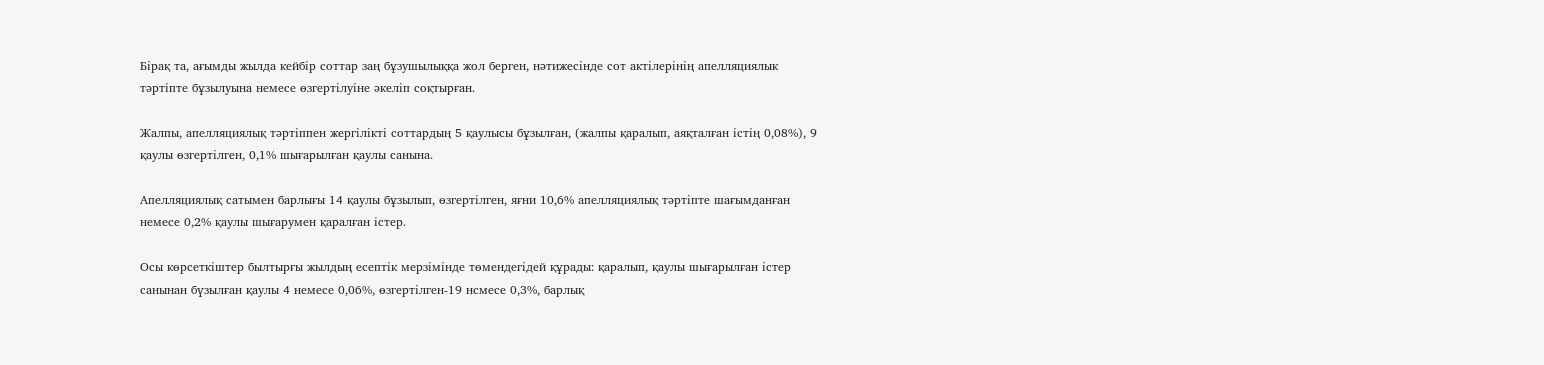Бірақ та, ағымды жылда кейбір соттар заң бұзушылыққа жол берген, нәтижесінде сот актілерінің апелляциялык тәртіпте бұзылуына немесе өзгертілуіне әкеліп соқтырған.

Жалпы, апелляциялық тәртіппен жергілікті соттардың 5 қаулысы бұзылған, (жалпы қаралып, аяқталған істің 0,08%), 9 қаулы өзгертілген, 0,1% шығарылған қаулы санына.

Апелляциялық сатымен барлығы 14 қаулы бұзылып, өзгертілген, яғни 10,6% апелляциялық тәртіпте шағымданған немесе 0,2% қаулы шығарумен қаралған істер.

Осы көрсеткіштер былтырғы жылдың есептік мерзімінде төмендегідей құрады: қаралып, қаулы шығарылған істер санынан бүзылған қаулы 4 немесе 0,06%, өзгертілген-19 нсмесе 0,3%, барлық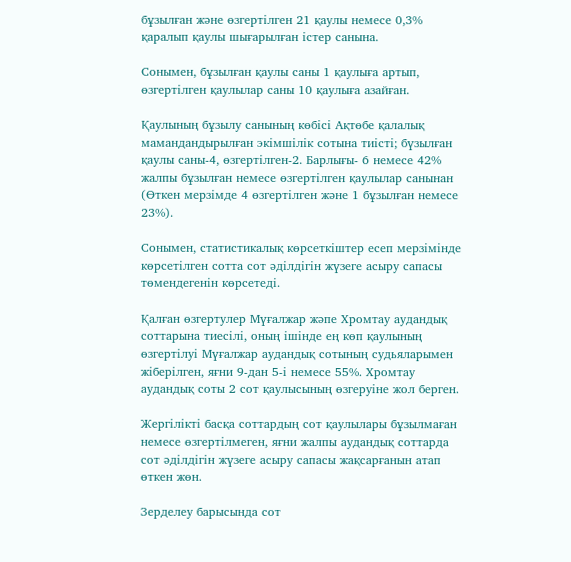бұзылған және өзгертілген 21 қаулы немесе 0,3% қаралып қаулы шығарылған істер санына.

Сонымен, бұзылған қаулы саны 1 қаулыға артып, өзгертілген қаулылар саны 10 қаулыға азайған.

Қаулының бұзылу санының көбісі Ақтөбе қалалық мамандандырылған экімшілік сотына тиісті; бүзылған қаулы саны-4, өзгертілген-2. Барлығы- 6 немесе 42% жалпы бұзылған немесе өзгертілген қаулылар санынан (Өткен мерзімде 4 өзгертілген және 1 бұзылған немесе 23%).

Сонымен, статистикалық көрсеткіштер есеп мерзімінде көрсетілген сотта сот әділдігін жүзеге асыру сапасы төмендегенін көрсетеді.

Қалған өзгертулер Мүғалжар жәпе Хромтау аудандық соттарына тиесілі, оның ішінде ең көп қаулының өзгертілуі Мүғалжар аудандық сотының судьяларымен жіберілген, яғни 9-дан 5-і немесе 55%. Хромтау аудандық соты 2 сот қаулысының өзгеруіне жол берген.

Жергілікті басқа соттардың сот қаулылары бұзылмаған немесе өзгертілмеген, яғни жалпы аудандық соттарда сот әділдігін жүзеге асыру сапасы жақсарғанын атап өткен жөн.

Зерделеу барысында сот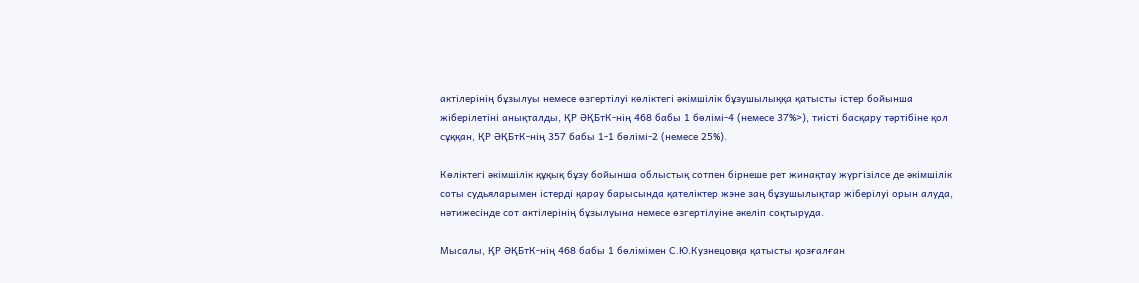актілерінің бұзылуы немесе өзгертілуі көліктегі әкімшілік бұзушылыққа қатысты істер бойынша жіберілетіні анықталды, ҚР ӘҚБтК-нің 468 бабы 1 бөлімі-4 (немесе 37%>), тиісті басқару тәртібіне қол сұққан, ҚР ӘҚБтК-нің 357 бабы 1-1 бөлімі-2 (немесе 25%).

Көліктегі әкімшілік құқық бұзу бойынша облыстық сотпен бірнеше рет жинақтау жүргізілсе де әкімшілік соты судьяларымен істерді қарау барысында қателіктер жэне заң бұзушылықтар жіберілуі орын алуда, нәтижесінде сот актілерінің бұзылуына немесе өзгертілуіне әкеліп соқтыруда.

Мысалы, ҚР ӘҚБтК-нің 468 бабы 1 бөлімімен С.Ю.Кузнецовқа қатысты қозғалған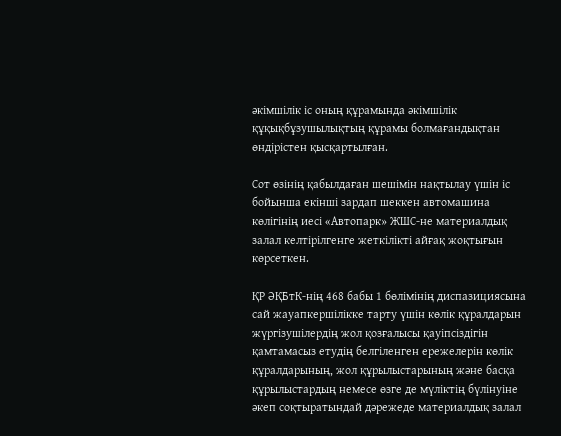әкімшілік іс оның құрамында әкімшілік құқықбұзушылықтың құрамы болмағандықтан өндірістен қысқартылған.

Сот өзінің қабылдаған шешімін нақтылау үшін іс бойынша екінші зардап шеккен автомашина көлігінің иесі «Автопарк» ЖШС-не материалдық залал келтірілгенге жеткілікті айғақ жоқтығын көрсеткен.

ҚР ӘҚБтК-нің 468 бабы 1 бөлімінің диспазициясына сай жауапкершілікке тарту үшін көлік құралдарын жүргізушілердің жол қозғалысы қауіпсіздігін қамтамасыз етудің белгіленген ережелерін көлік құралдарының, жол құрылыстарының және басқа құрылыстардың немесе өзге де мүліктің бүлінуіне әкеп соқтыратындай дәрежеде материалдық залал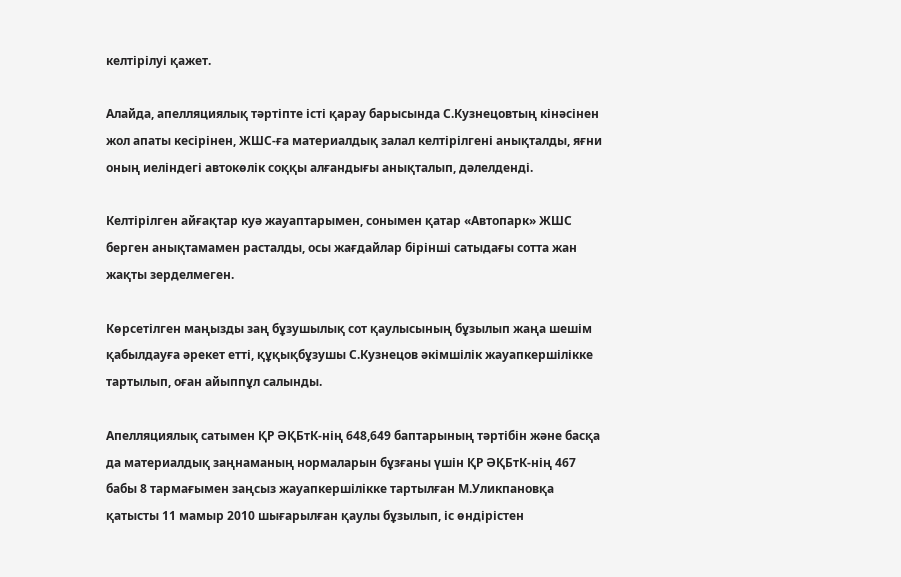келтірілуі қажет.

Алайда, апелляциялық тәртіпте істі қарау барысында С.Кузнецовтың кінәсінен жол апаты кесірінен, ЖШС-ға материалдық залал келтірілгені анықталды, яғни оның иеліндегі автокөлік соққы алғандығы анықталып, дәлелденді.

Келтірілген айғақтар куә жауаптарымен, сонымен қатар «Автопарк» ЖШС берген анықтамамен расталды, осы жағдайлар бірінші сатыдағы сотта жан жақты зерделмеген.

Көрсетілген маңызды заң бұзушылық сот қаулысының бұзылып жаңа шешім қабылдауға әрекет етті, құқықбұзушы С.Кузнецов әкімшілік жауапкершілікке тартылып, оған айыппұл салынды.

Апелляциялық сатымен ҚР ӘҚБтК-нің 648,649 баптарының тәртібін және басқа да материалдық заңнаманың нормаларын бұзғаны үшін ҚР ӘҚБтК-нің 467 бабы 8 тармағымен заңсыз жауапкершілікке тартылған М.Уликпановқа қатысты 11 мамыр 2010 шығарылған қаулы бұзылып, іс өндірістен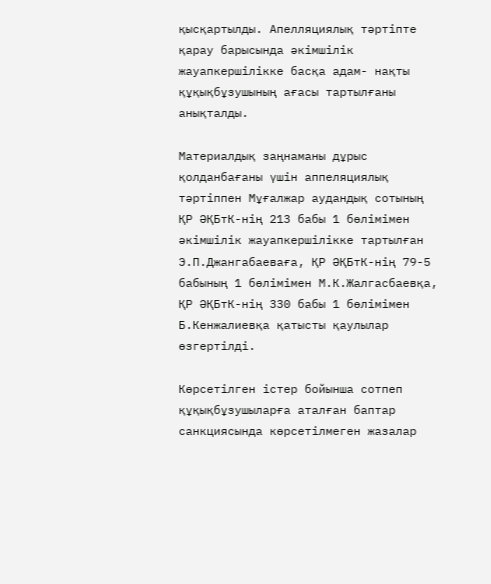қысқартылды. Апелляциялық тәртіпте қарау барысында әкімшілік жауапкершілікке басқа адам- нақты құқықбұзушының ағасы тартылғаны анықталды.

Материалдық заңнаманы дұрыс қолданбағаны үшін аппеляциялық тәртіппен Мұғалжар аудандық сотының ҚР ӘҚБтК-нің 213 бабы 1 бөлімімен әкімшілік жауапкершілікке тартылған Э.П.Джангабаеваға, ҚР ӘҚБтК-нің 79-5 бабының 1 бөлімімен М.К.Жалгасбаевқа, ҚР ӘҚБтК-нің 330 бабы 1 бөлімімен Б.Кенжалиевқа қатысты қаулылар өзгертілді.

Көрсетілген істер бойынша сотпеп құқықбұзушыларға аталған баптар санкциясында көрсетілмеген жазалар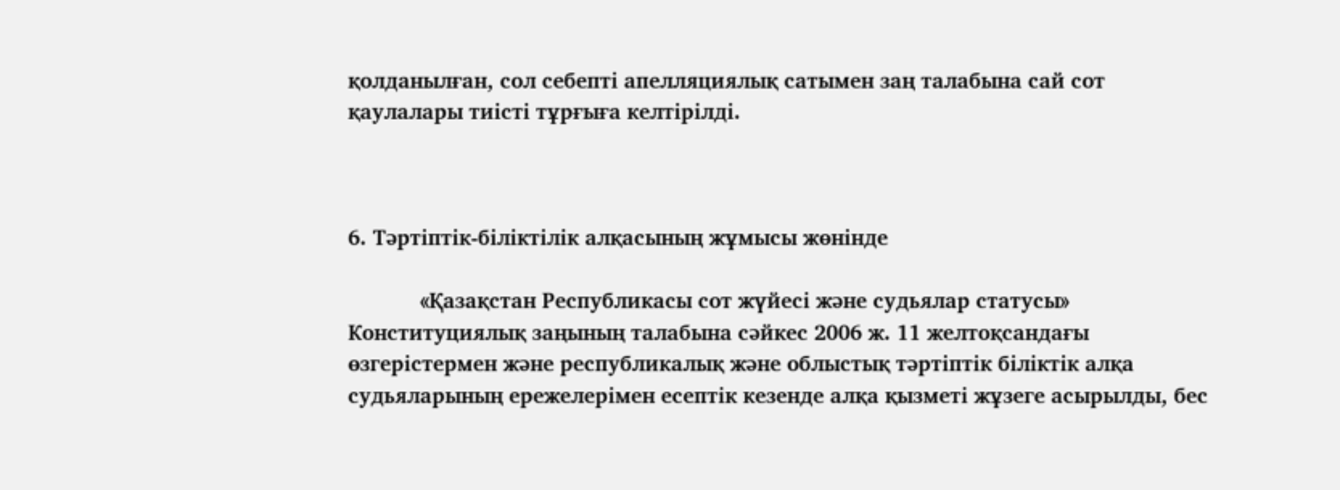қолданылған, сол себепті апелляциялық сатымен заң талабына сай сот қаулалары тиісті тұрғыға келтірілді.



6. Тәртіптік-біліктілік алқасының жұмысы жөнінде

            «Қазақстан Республикасы сот жүйесі және судьялар статусы» Конституциялық заңының талабына сәйкес 2006 ж. 11 желтоқсандағы өзгерістермен және республикалық және облыстық тәртіптік біліктік алқа судьяларының ережелерімен есептік кезенде алқа қызметі жұзеге асырылды, бес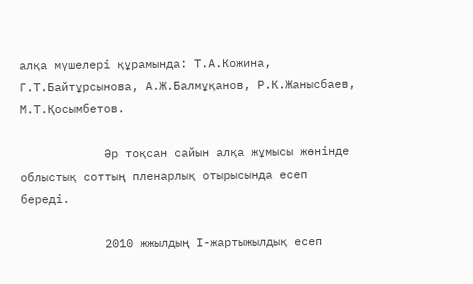алқа мүшелері құрамында: Т.А.Кожина, Г.Т.Байтұрсынова, А.Ж.Балмұқанов, Р.К.Жанысбаев, М.Т.Қосымбетов.

            Әр тоқсан сайын алқа жұмысы жөнінде облыстық соттың пленарлық отырысында есеп береді.

            2010 жжылдың І-жартыжылдық есеп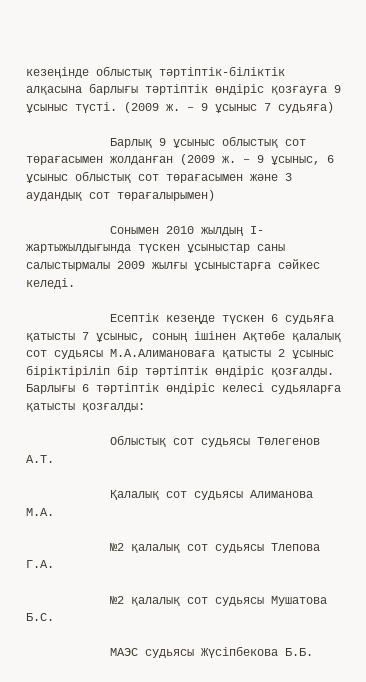кезеңінде облыстық тәртіптік-біліктік алқасына барлығы тәртіптік өндіріс қозғауға 9 ұсыныс түсті. (2009 ж. – 9 ұсыныс 7 судьяға)

            Барлық 9 ұсыныс облыстық сот төрағасымен жолданған (2009 ж. – 9 ұсыныс, 6 ұсыныс облыстық сот төрағасымен және 3 аудандық сот төрағалырымен)

            Сонымен 2010 жылдың І-жартыжылдығында түскен ұсыныстар саны салыстырмалы 2009 жылғы ұсыныстарға сәйкес келеді.

            Есептік кезеңде түскен 6 судьяға қатысты 7 ұсыныс, соның ішінен Ақтөбе қалалық сот судьясы М.А.Алимановаға қатысты 2 ұсыныс біріктіріліп бір тәртіптік өндіріс қозғалды. Барлығы 6 тәртіптік өндіріс келесі судьяларға қатысты қозғалды:

            Облыстық сот судьясы Төлегенов А.Т.

            Қалалық сот судьясы Алиманова М.А.

            №2 қалалық сот судьясы Тлепова Г.А.

            №2 қалалық сот судьясы Мушатова Б.С.

            МАЭС судьясы Жүсіпбекова Б.Б.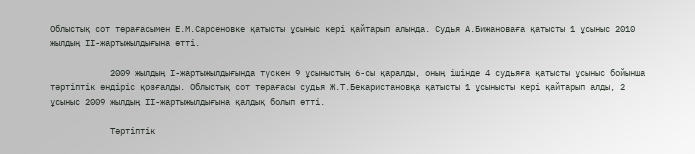Облыстық сот төрағасымен Е.М.Сарсеновке қатысты ұсыныс кері қайтарып алында. Судья А.Бижановаға қатысты 1 ұсыныс 2010 жылдың ІІ-жартыжылдығына өтті.

            2009 жылдың І-жартыжылдығында түскен 9 ұсыныстың 6-сы қаралды, оның ішінде 4 судьяға қатысты ұсыныс бойынша тәртіптік өндіріс қозғалды. Облыстық сот төрағасы судья Ж.Т.Бекаристановқа қатысты 1 ұсынысты кері қайтарып алды, 2 ұсыныс 2009 жылдың ІІ-жартыжылдығына қалдық болып өтті.

            Тәртіптік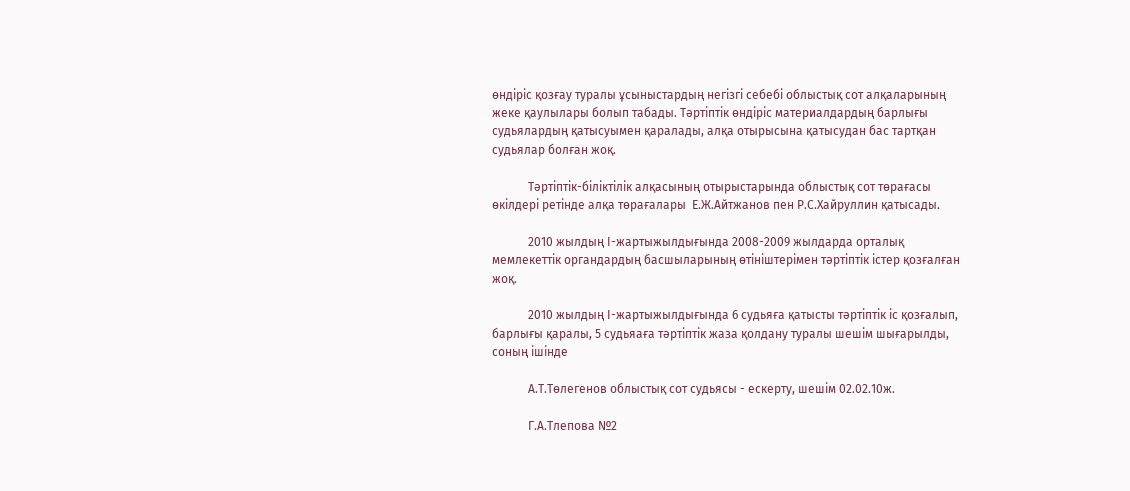өндіріс қозғау туралы ұсыныстардың негізгі себебі облыстық сот алқаларының жеке қаулылары болып табады. Тәртіптік өндіріс материалдардың барлығы судьялардың қатысуымен қаралады, алқа отырысына қатысудан бас тартқан судьялар болған жоқ.

            Тәртіптік-біліктілік алқасының отырыстарында облыстық сот төрағасы өкілдері ретінде алқа төрағалары  Е.Ж.Айтжанов пен Р.С.Хайруллин қатысады.

            2010 жылдың І-жартыжылдығында 2008-2009 жылдарда орталық мемлекеттік органдардың басшыларының өтініштерімен тәртіптік істер қозғалған жоқ.

            2010 жылдың І-жартыжылдығында 6 судьяға қатысты тәртіптік іс қозғалып, барлығы қаралы, 5 судьяаға тәртіптік жаза қолдану туралы шешім шығарылды, соның ішінде

            А.Т.Төлегенов облыстық сот судьясы - ескерту, шешім 02.02.10ж.

            Г.А.Тлепова №2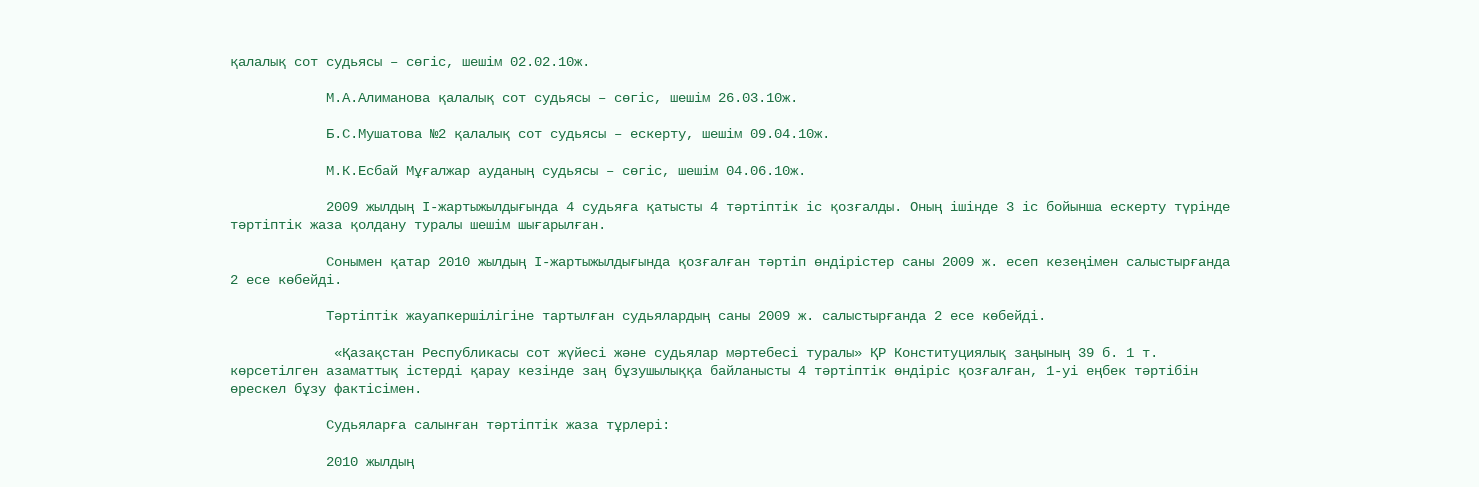қалалық сот судьясы – сөгіс, шешім 02.02.10ж.

            М.А.Алиманова қалалық сот судьясы – сөгіс, шешім 26.03.10ж.

            Б.С.Мушатова №2 қалалық сот судьясы – ескерту, шешім 09.04.10ж.

            М.К.Есбай Мұғалжар ауданың судьясы – сөгіс, шешім 04.06.10ж.

            2009 жылдың І-жартыжылдығында 4 судьяға қатысты 4 тәртіптік іс қозғалды. Оның ішінде 3 іс бойынша ескерту түрінде тәртіптік жаза қолдану туралы шешім шығарылған.

            Сонымен қатар 2010 жылдың І-жартыжылдығында қозғалған тәртіп өндірістер саны 2009 ж. есеп кезеңімен салыстырғанда 2 есе көбейді.

            Тәртіптік жауапкершілігіне тартылған судьялардың саны 2009 ж. салыстырғанда 2 есе көбейді.

             «Қазақстан Республикасы сот жүйесі және судьялар мәртебесі туралы» ҚР Конституциялық заңының 39 б. 1 т. көрсетілген азаматтық істерді қарау кезінде заң бұзушылыққа байланысты 4 тәртіптік өндіріс қозғалған, 1-уі еңбек тәртібін өрескел бұзу фактісімен.

            Судьяларға салынған тәртіптік жаза тұрлері:

            2010 жылдың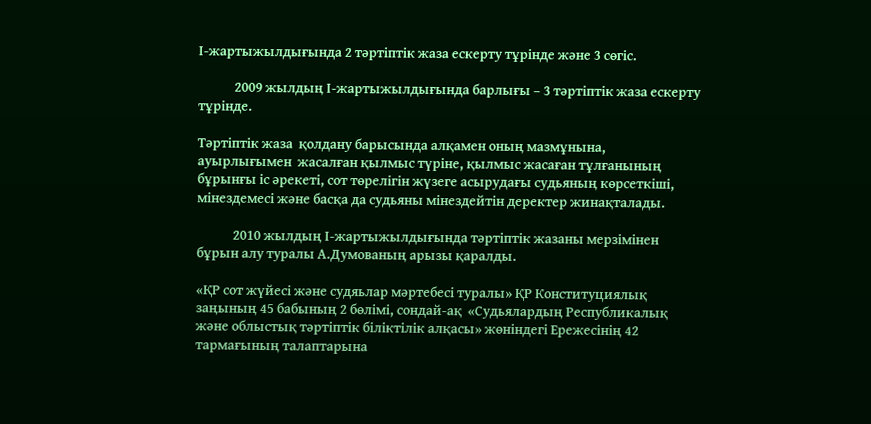І-жартыжылдығында 2 тәртіптік жаза ескерту тұрінде және 3 сөгіс.

            2009 жылдың І-жартыжылдығында барлығы – 3 тәртіптік жаза ескерту тұрінде.

Тәртіптік жаза  қолдану барысында алқамен оның мазмұнына, ауырлығымен  жасалған қылмыс түріне, қылмыс жасаған тұлғанының бұрынғы іс әрекеті, сот төрелігін жүзеге асырудағы судьяның көрсеткіші, мінездемесі және басқа да судьяны мінездейтін деректер жинақталады.

            2010 жылдың І-жартыжылдығында тәртіптік жазаны мерзімінен бұрын алу туралы А.Думованың арызы қаралды.

«ҚР сот жүйесі және судяьлар мәртебесі туралы» ҚР Конституциялық заңының 45 бабының 2 бөлімі, сондай-ақ  «Судьялардың Республикалық және облыстық тәртіптік біліктілік алқасы» жөніндегі Ережесінің 42 тармағының талаптарына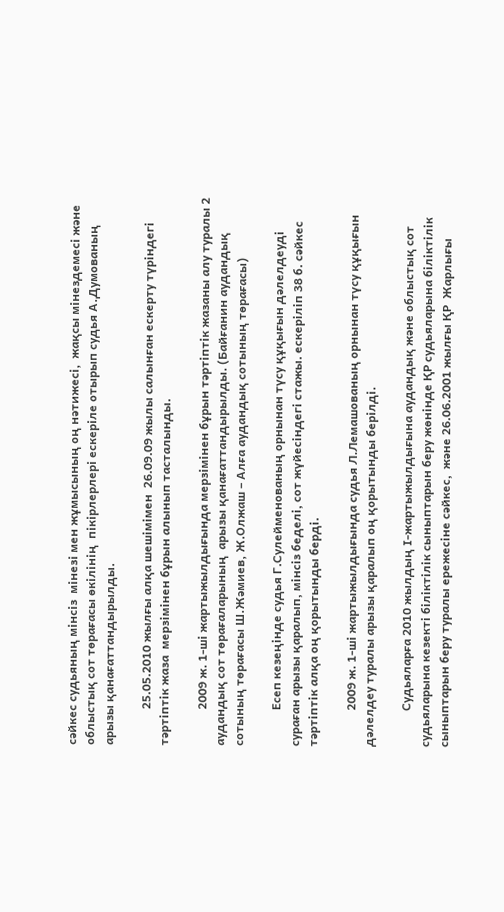сәйкес судьяның мінсіз  мінезі мен жұмысының оң нәтижесі,  жақсы мінездемесі және облыстық сот төрағасы өкілінің  пікірлерлері ескеріле отырып судья А.Думованың арызы қанағаттандырылды.

            25.05.2010 жылғы алқа шешімімен  26.09.09 жылы салынған ескерту түріндегі  тәртіптік жаза  мерзімінен бұрын алынып тасталынды.

            2009 ж. 1-ші жартыжылдығында мерзімінен бұрын тәртіптік жазаны алу туралы 2 аудандық сот төрағаларының  арызы қанағаттандырылды. (Байғанин аудандық сотының төрағасы Ш.Жәмиев, Ж.Олжаш – Алға аудандық сотының төрағасы)

            Есеп кезеңінде судья Г.Сулейменованың орнынан түсу құқығын дәлелдеуді сураған арызы қаралып, мінсіз беделі, сот жүйесіндегі стажы. ескеріліп 38 б. сәйкес  тәртіптік алқа оң қорытынды берді.

            2009 ж. 1-ші жартыжылдығында судья Л.Лемашованың орнынан түсу құқығын дәлелдеу туралы арызы қаралып оң қорытынды берілді.

            Судьяларға 2010 жылдың І-жартыжылдығына аудандық және облыстық сот судьяларына кезекті біліктілік сыныптарын беру жөнінде ҚР судьяларына біліктілік сыныптарын беру туралы ережесіне сәйкес,  және 26.06.2001 жылғы ҚР  Жарлығы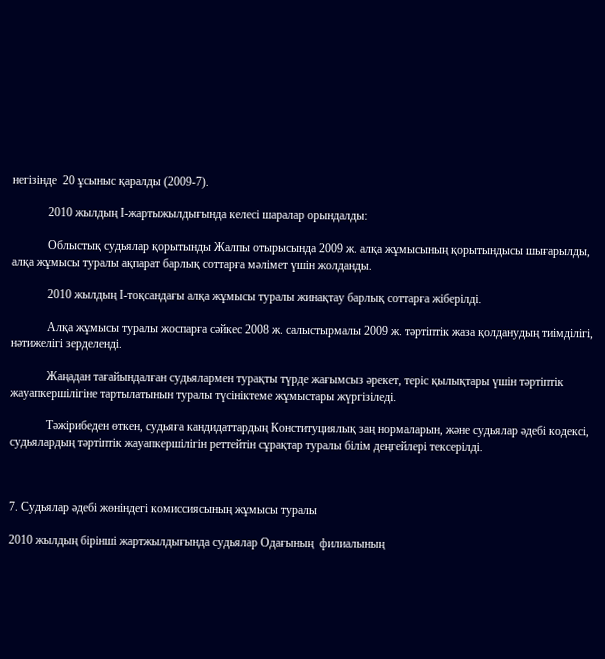негізінде  20 ұсыныс қаралды (2009-7).

            2010 жылдың І-жартыжылдығында келесі шаралар орындалды:

            Облыстық судьялар қорытынды Жалпы отырысында 2009 ж. алқа жұмысының қорытындысы шығарылды, алқа жұмысы туралы ақпарат барлық соттарға мәлімет үшін жолданды.

            2010 жылдың І-тоқсандағы алқа жұмысы туралы жинақтау барлық соттарға жіберілді.

            Алқа жұмысы туралы жоспарға сәйкес 2008 ж. салыстырмалы 2009 ж. тәртіптік жаза қолданудың тиімділігі, нәтижелігі зерделенді.

            Жаңадан тағайындалған судьялармен турақты түрде жағымсыз әрекет, теріс қылықтары үшін тәртіптік жауапкершілігіне тартылатынын туралы түсініктеме жұмыстары жүргізіледі.

            Тәжірибеден өткен, судьяға кандидаттардың Конституциялық заң нормаларын, және судьялар әдебі кодексі, судьялардың тәртіптік жауапкершілігін реттейтін сұрақтар туралы білім деңгейлері тексерілді.



7. Судьялар әдебі жөніндегі комиссиясының жұмысы туралы

2010 жылдың бірінші жартжылдығында судьялар Одағының  филиалының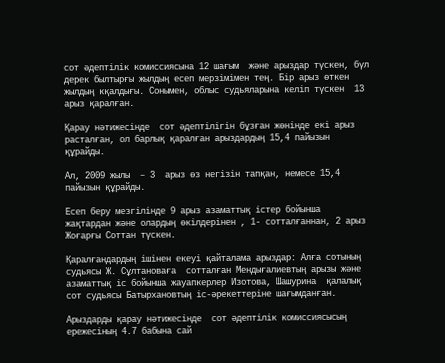сот әдептілік комиссиясына 12 шағым  және арыздар түскен, бүл дерек былтырғы жылдың есеп мерзімімен тең. Бір арыз өткен жылдың кқалдығы. Сонымен, облыс судьяларына келіп түскен  13 арыз қаралған.

Қарау нәтижесінде  сот әдептілігін бұзған жөнінде екі арыз расталған, ол барлық қаралған арыздардың 15,4 пайызын құрайды.

Ал, 2009 жылы  – 3  арыз өз негізін тапқан, немесе 15,4 пайызын құрайды.

Есеп беру мезгілінде 9 арыз азаматтық істер бойынша  жақтардан және олардың өкілдерінен , 1- сотталғаннан, 2 арыз Жоғарғы Соттан түскен.

Қаралғандардың ішінен екеуі қайталама арыздар: Алға сотының судьясы Ж. Сұлтановаға  сотталған Мендығалиевтың арызы және азаматтық іс бойынша жауапкерлер Изотова, Шашурина  қалалық сот судьясы Батырхановтың іс-әрекеттеріне шағымданған.

Арыздарды қарау нәтижесінде  сот әдептілік комиссиясысың ережесіның 4.7 бабына сай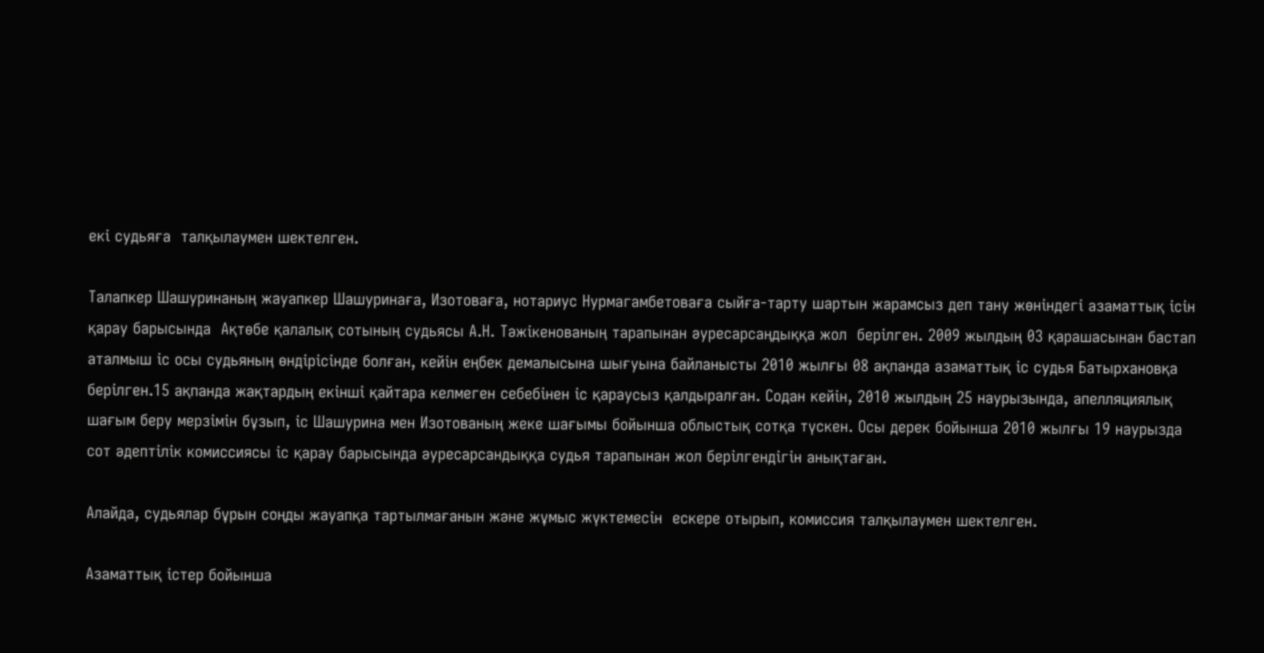екі судьяға  талқылаумен шектелген.

Талапкер Шашуринаның жауапкер Шашуринаға, Изотоваға, нотариус Нурмагамбетоваға сыйға-тарту шартын жарамсыз деп тану жөніндегі азаматтық ісін қарау барысында  Ақтөбе қалалық сотының судьясы А.Н. Тәжікенованың тарапынан әуресарсаңдыққа жол  берілген. 2009 жылдың 03 қарашасынан бастап аталмыш іс осы судьяның өндірісінде болған, кейін еңбек демалысына шығуына байланысты 2010 жылғы 08 ақпанда азаматтық іс судья Батырхановқа берілген.15 ақпанда жақтардың екінші қайтара келмеген себебінен іс қараусыз қалдыралған. Содан кейін, 2010 жылдың 25 наурызында, апелляциялық шағым беру мерзімін бұзып, іс Шашурина мен Изотованың жеке шағымы бойынша облыстық сотқа түскен. Осы дерек бойынша 2010 жылғы 19 наурызда  сот әдептілік комиссиясы іс қарау барысында әуресарсандыққа судья тарапынан жол берілгендігін анықтаған.

Алайда, судьялар бұрын соңды жауапқа тартылмағанын және жұмыс жүктемесін  ескере отырып, комиссия талқылаумен шектелген.

Азаматтық істер бойынша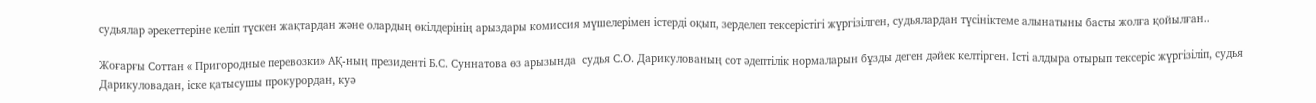судьялар әрекеттеріне келіп түскен жақтардан және олардың өкілдерінің арыздары комиссия мүшелерімен істерді оқып, зерделеп тексерістігі жүргізілген, судьялардан түсініктеме алынатыны басты жолға қойылған..

Жоғарғы Соттан « Пригородные перевозки» АҚ-ның президенті Б.С. Суннатова өз арызында  судья С.О. Дарикулованың сот әдептілік нормаларын бұзды деген дәйек келтірген. Істі алдыра отырып тексеріс жүргізіліп, судья Дарикуловадан, іске қатысушы прокурордан, куә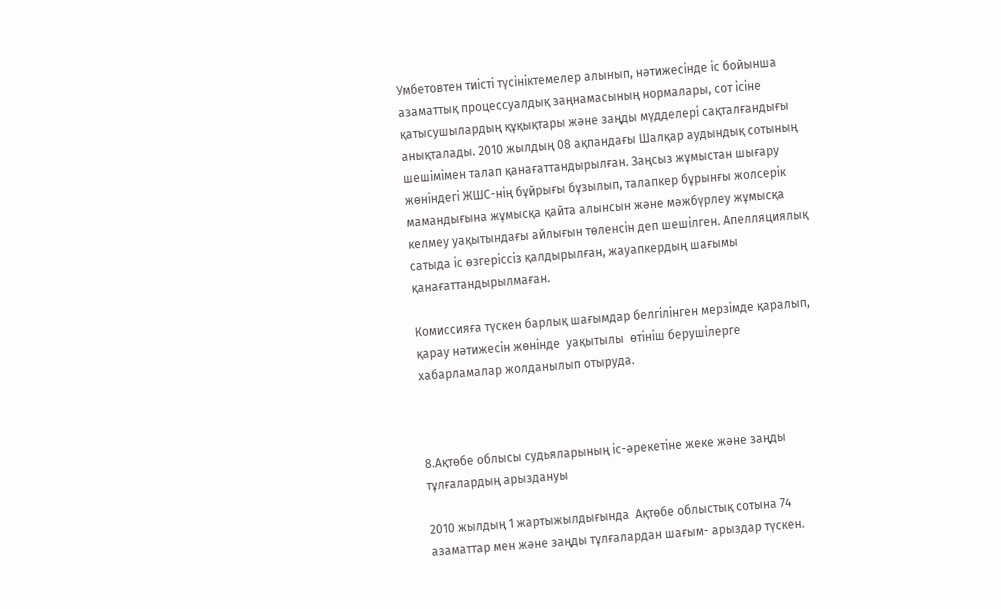Умбетовтен тиісті түсініктемелер алынып, нәтижесінде іс бойынша азаматтық процессуалдық заңнамасының нормалары, сот ісіне қатысушылардың құқықтары және заңды мүдделері сақталғандығы анықталады. 2010 жылдың 08 ақпандағы Шалқар аудындық сотының шешімімен талап қанағаттандырылған. Заңсыз жұмыстан шығару жөніндегі ЖШС-нің бұйрығы бұзылып, талапкер бұрынғы жолсерік мамандығына жұмысқа қайта алынсын және мәжбүрлеу жұмысқа келмеу уақытындағы айлығын төленсін деп шешілген. Апелляциялық сатыда іс өзгеріссіз қалдырылған, жауапкердың шағымы қанағаттандырылмаған.

Комиссияға түскен барлық шағымдар белгілінген мерзімде қаралып, қарау нәтижесін жөнінде  уақытылы  өтініш берушілерге хабарламалар жолданылып отыруда.



8.Ақтөбе облысы судьяларының іс-әрекетіне жеке және заңды тұлғалардың арыздануы

2010 жылдың 1 жартыжылдығында  Ақтөбе облыстық сотына 74 азаматтар мен және заңды тұлғалардан шағым- арыздар түскен.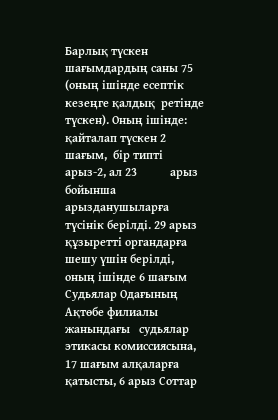Барлық түскен шағымдардың саны 75 (оның ішінде есептік кезеңге қалдық  ретінде түскен). Оның ішінде: қайталап түскен 2 шағым,  бір типті арыз-2, ал 23           арыз бойынша арызданушыларға түсінік берілді. 29 арыз  құзыретті органдарға шешу үшін берілді, оның ішінде 6 шағым Судьялар Одағының Ақтөбе филиалы жанындағы   судьялар этикасы комиссиясына, 17 шағым алқаларға қатысты, 6 арыз Соттар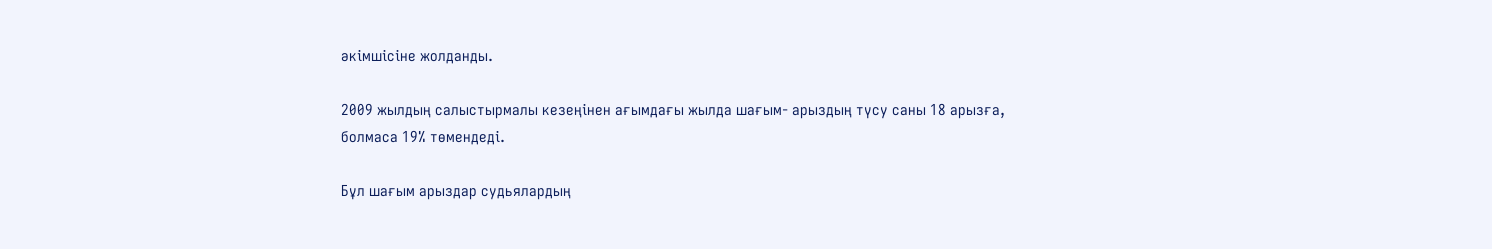әкімшісіне жолданды.

2009 жылдың салыстырмалы кезеңінен ағымдағы жылда шағым- арыздың түсу саны 18 арызға, болмаса 19% төмендеді.

Бұл шағым арыздар судьялардың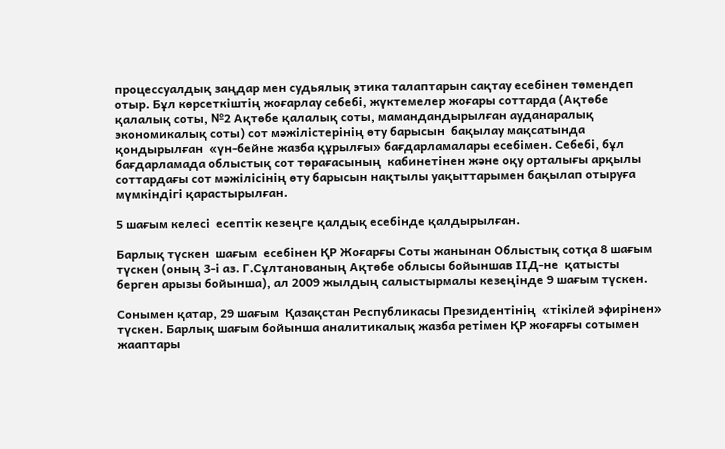процессуалдық заңдар мен судьялық этика талаптарын сақтау есебінен төмендеп отыр. Бұл көрсеткіштің жоғарлау себебі, жүктемелер жоғары соттарда (Ақтөбе қалалық соты, №2 Ақтөбе қалалық соты, мамандандырылған ауданаралық экономикалық соты) сот мәжілістерінің өту барысын  бақылау мақсатында қондырылған  «үн-бейне жазба құрылғы» бағдарламалары есебімен. Себебі, бұл бағдарламада облыстық сот төрағасының  кабинетінен және оқу орталығы арқылы соттардағы сот мәжілісінің өту барысын нақтылы уақыттарымен бақылап отыруға мүмкіндігі қарастырылған.

5 шағым келесі  есептік кезеңге қалдық есебінде қалдырылған.

Барлық түскен  шағым  есебінен ҚР Жоғарғы Соты жанынан Облыстық сотқа 8 шағым түскен (оның 3-і аз. Г.Сұлтанованың Ақтөбе облысы бойыншав ІІД-не  қатысты берген арызы бойынша), ал 2009 жылдың салыстырмалы кезеңінде 9 шағым түскен.

Сонымен қатар, 29 шағым  Қазақстан Республикасы Президентінің  «тікілей эфирінен» түскен. Барлық шағым бойынша аналитикалық жазба ретімен ҚР жоғарғы сотымен жааптары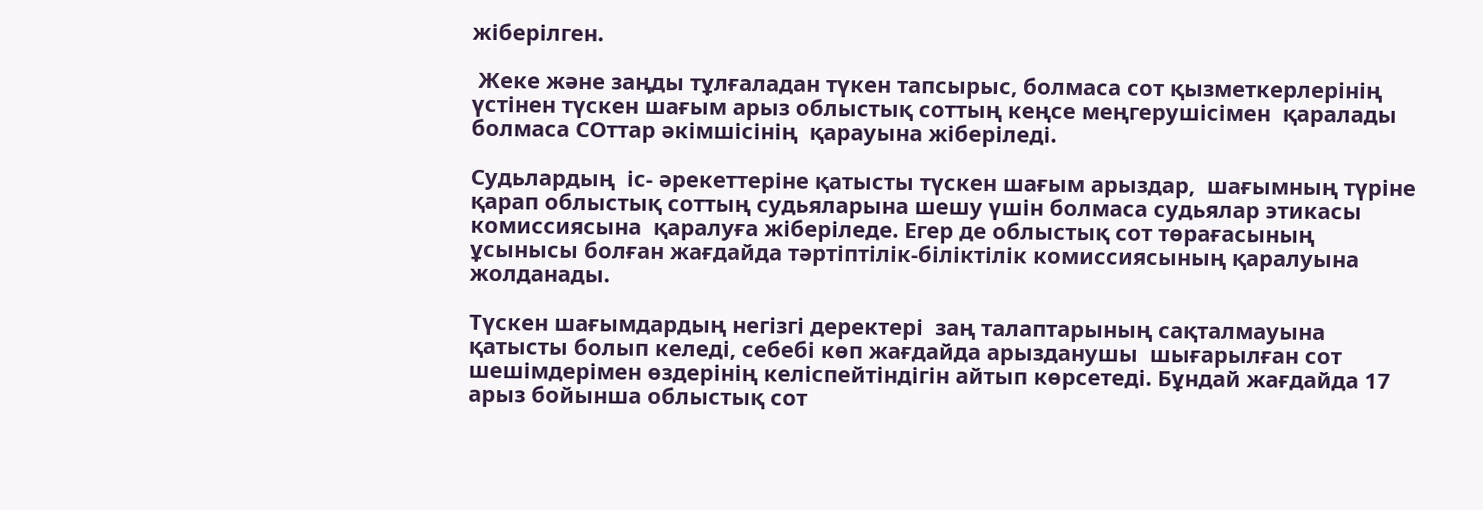жіберілген.

 Жеке және заңды тұлғаладан түкен тапсырыс, болмаса сот қызметкерлерінің үстінен түскен шағым арыз облыстық соттың кеңсе меңгерушісімен  қаралады болмаса СОттар әкімшісінің  қарауына жіберіледі.

Судьлардың  іс- әрекеттеріне қатысты түскен шағым арыздар,  шағымның түріне қарап облыстық соттың судьяларына шешу үшін болмаса судьялар этикасы комиссиясына  қаралуға жіберіледе. Егер де облыстық сот төрағасының ұсынысы болған жағдайда тәртіптілік-біліктілік комиссиясының қаралуына жолданады.

Түскен шағымдардың негізгі деректері  заң талаптарының сақталмауына қатысты болып келеді, себебі көп жағдайда арызданушы  шығарылған сот шешімдерімен өздерінің келіспейтіндігін айтып көрсетеді. Бұндай жағдайда 17 арыз бойынша облыстық сот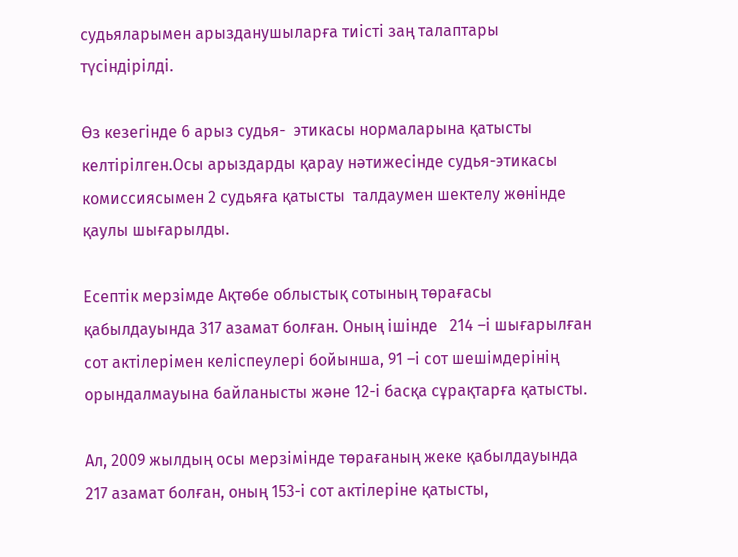судьяларымен арызданушыларға тиісті заң талаптары түсіндірілді.

Өз кезегінде 6 арыз судья-  этикасы нормаларына қатысты келтірілген.Осы арыздарды қарау нәтижесінде судья-этикасы комиссиясымен 2 судьяға қатысты  талдаумен шектелу жөнінде қаулы шығарылды.

Есептік мерзімде Ақтөбе облыстық сотының төрағасы қабылдауында 317 азамат болған. Оның ішінде   214 –і шығарылған сот актілерімен келіспеулері бойынша, 91 –і сот шешімдерінің орындалмауына байланысты және 12-і басқа сұрақтарға қатысты.

Ал, 2009 жылдың осы мерзімінде төрағаның жеке қабылдауында 217 азамат болған, оның 153-і сот актілеріне қатысты,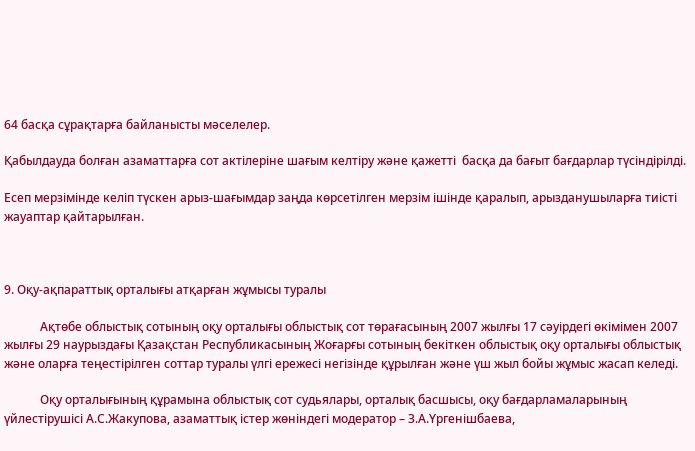64 басқа сұрақтарға байланысты мәселелер.

Қабылдауда болған азаматтарға сот актілеріне шағым келтіру және қажетті  басқа да бағыт бағдарлар түсіндірілді.

Есеп мерзімінде келіп түскен арыз-шағымдар заңда көрсетілген мерзім ішінде қаралып, арызданушыларға тиісті жауаптар қайтарылған.



9. Оқу-ақпараттық орталығы атқарған жұмысы туралы

            Ақтөбе облыстық сотының оқу орталығы облыстық сот төрағасының 2007 жылғы 17 сәуірдегі өкімімен 2007 жылғы 29 наурыздағы Қазақстан Республикасының Жоғарғы сотының бекіткен облыстық оқу орталығы облыстық және оларға теңестірілген соттар туралы үлгі ережесі негізінде құрылған және үш жыл бойы жұмыс жасап келеді.

            Оқу орталығының құрамына облыстық сот судьялары, орталық басшысы, оқу бағдарламаларының үйлестірушісі А.С.Жакупова, азаматтық істер жөніндегі модератор – З.А.Үргенішбаева,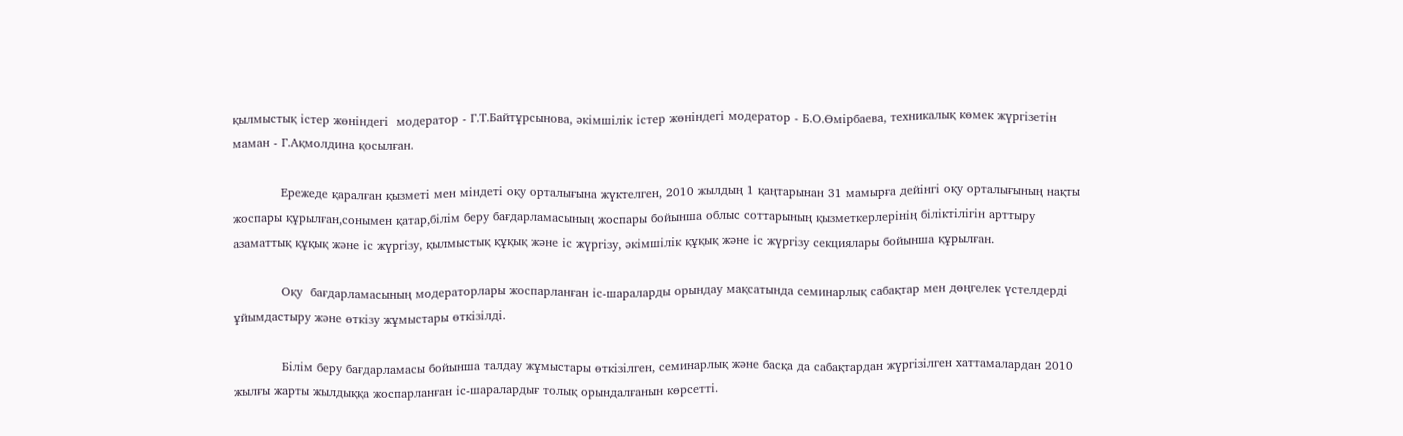қылмыстық істер жөніндегі  модератор - Г.Т.Байтұрсынова, әкімшілік істер жөніндегі модератор - Б.О.Өмірбаева, техникалық көмек жүргізетін маман - Г.Ақмолдина қосылған.

            Ережеде қаралған қызметі мен міндеті оқу орталығына жүктелген, 2010 жылдың 1 қаңтарынан 31 мамырға дейінгі оқу орталығының нақты жоспары құрылған,сонымен қатар,білім беру бағдарламасының жоспары бойынша облыс соттарының қызметкерлерінің біліктілігін арттыру азаматтық құқық және іс жүргізу, қылмыстық құқық және іс жүргізу, әкімшілік құқық және іс жүргізу секциялары бойынша құрылған.

            Оқу  бағдарламасының модераторлары жоспарланған іс-шараларды орындау мақсатында семинарлық сабақтар мен дөңгелек үстелдерді ұйымдастыру және өткізу жұмыстары өткізілді.

            Білім беру бағдарламасы бойынша талдау жұмыстары өткізілген, семинарлық және басқа да сабақтардан жүргізілген хаттамалардан 2010 жылғы жарты жылдыққа жоспарланған іс-шаралардығ толық орындалғанын көрсетті.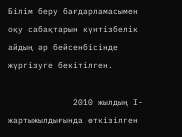Білім беру бағдарламасымен оқу сабақтарын күнтізбелік айдың әр бейсенбісінде жүргізуге бекітілген.

             2010 жылдың І-жартыжылдығында өткізілген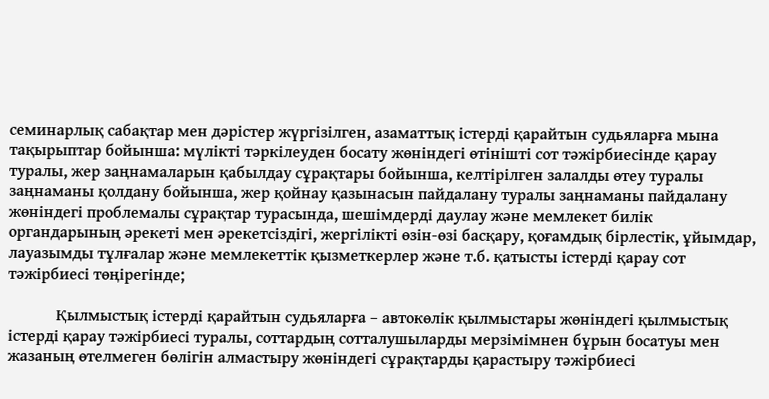семинарлық сабақтар мен дәрістер жүргізілген, азаматтық істерді қарайтын судьяларға мына тақырыптар бойынша: мүлікті тәркілеуден босату жөніндегі өтінішті сот тәжірбиесінде қарау туралы, жер заңнамаларын қабылдау сұрақтары бойынша, келтірілген залалды өтеу туралы заңнаманы қолдану бойынша, жер қойнау қазынасын пайдалану туралы заңнаманы пайдалану жөніндегі проблемалы сұрақтар турасында, шешімдерді даулау және мемлекет билік органдарының әрекеті мен әрекетсіздігі, жергілікті өзін-өзі басқару, қоғамдық бірлестік, ұйымдар, лауазымды тұлғалар және мемлекеттік қызметкерлер және т.б. қатысты істерді қарау сот тәжірбиесі төңірегінде;

            Қылмыстық істерді қарайтын судьяларға – автокөлік қылмыстары жөніндегі қылмыстық істерді қарау тәжірбиесі туралы, соттардың сотталушыларды мерзімімнен бұрын босатуы мен жазаның өтелмеген бөлігін алмастыру жөніндегі сұрақтарды қарастыру тәжірбиесі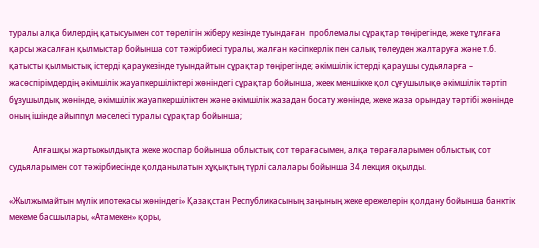туралы алқа билердің қатысуымен сот төрелігін жіберу кезінде туындаған  проблемалы сұрақтар төңірегінде, жеке тұлғаға қарсы жасалған қылмыстар бойынша сот тәжірбиесі туралы, жалған кәсіпкерлік пен салық төлеуден жалтаруға және т.б. қатысты қылмыстық істерді қараукезінде туындайтын сұрақтар төңірегінде; әкімшілік істерді қараушы судьяларға – жасөспірімдердің әкімшілік жауапкершіліктері жөніндегі сұрақтар бойынша, жеек меншікке қол сұғушылықө әкімшілік тәртіп бұзушылдық жөнінде, әкімшілік жауапкершіліктен және әкімшілік жазадан босату жөнінде, жеке жаза орындау тәртібі жөнінде оның ішінде айыппұл мәселесі туралы сұрақтар бойынша;

            Алғашқы жартыжылдықта жеке жоспар бойынша облыстық сот төрағасымен, алқа төрағаларымен облыстық сот судьяларымен сот тәжірбиесінде қолданылатын хұқықтың түрлі салалары бойынша 34 лекция оқылды.

«Жылжымайтын мүлік ипотекасы жөніндегі» Қазақстан Республикасының заңының жеке ережелерін қолдану бойынша банктік мекеме басшылары, «Атамекен» қоры,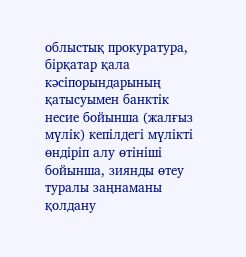облыстық прокуратура, бірқатар қала кәсіпорындарының қатысуымен банктік несие бойынша (жалғыз мүлік) кепілдегі мүлікті өндіріп алу өтініші бойынша, зиянды өтеу туралы заңнаманы қолдану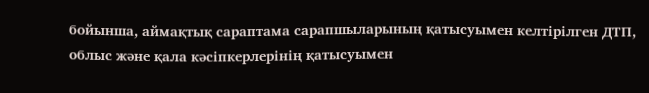бойынша, аймақтық сараптама сарапшыларының қатысуымен келтірілген ДТП, облыс және қала кәсіпкерлерінің қатысуымен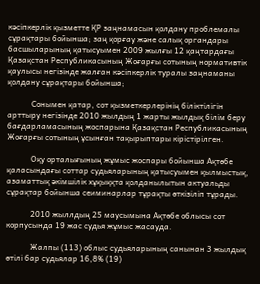кәсіпкерлік қызметте ҚР заңнамасын қолдану проблемалы сұрақтары бойынша; заң қорғау және салық органдары басшыларының қатысуымен 2009 жылғы 12 қаңтардағы Қазақстан Республикасының Жоғарғы сотының нормативтік қаулысы негізінде жалған кәсіпкерлік туралы заңнаманы қолдану сұрақтары бойынша;

            Сонымен қатар, сот қызметкерлерінің біліктілігін арттыру негізінде 2010 жылдың 1 жарты жылдық білім беру бағдарламасының жоспарына Қазақстан Республикасының Жоғарғы сотының ұсынған тақырыптары кірістірілген.

            Оқу орталығының жұмыс жоспары бойынша Ақтөбе қаласындағы соттар судьяларының қатысуымен қылмыстық, азаматтық әкімшілік хұқыққта қолданылытын актуальды сұрақтар бойынша сеиминарлар тұрақты өткізіліп тұрады.

            2010 жыллдың 25 маусымына Ақтөбе облысы сот корпусында 19 жас судья жұмыс жасауда.

            Жалпы (113) облыс судьяларының санынан 3 жылдық өтілі бар судьялар 16,8% (19)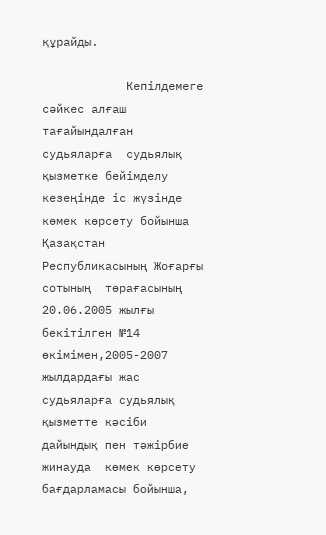құрайды.

            Кепілдемеге сәйкес алғаш тағайындалған судьяларға  судьялық қызметке бейімделу кезеңінде іс жүзінде көмек көрсету бойынша Қазақстан Республикасының Жоғарғы сотының  төрағасының 20.06.2005 жылғы бекітілген №14 өкімімен,2005-2007 жылдардағы жас судьяларға судьялық қызметте кәсіби дайындық пен тәжірбие жинауда  көмек көрсету бағдарламасы бойынша,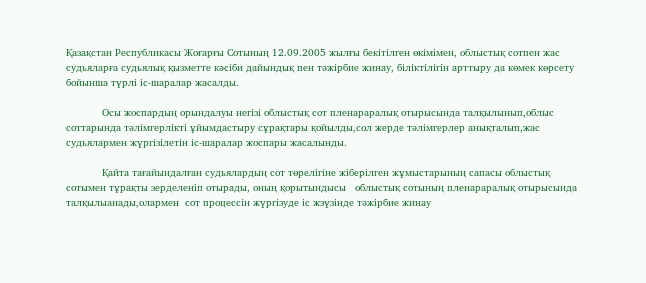Қазақстан Республикасы Жоғарғы Сотының 12.09.2005 жылғы бекітілген өкімімен, облыстық сотпен жас судьяларға судьялық қызметте кәсіби дайындық пен тәжірбие жинау, біліктілігін арттыру да көмек көрсету бойынша түрлі іс-шаралар жасалды.

            Осы жоспардың орындалуы негізі облыстық сот пленараралық отырысында талқылынып,облыс соттарында тәлімгерлікті ұйымдастыру сұрақтары қойылды,сол жерде тәлімгерлер анықталып,жас судьялармен жүргізілетін іс-шаралар жоспары жасалынды.

            Қайта тағайындалған судьялардың сот төрелігіне жіберілген жұмыстарының сапасы облыстық сотымен тұрақты зерделеніп отырады, оның қорытындысы   облыстық сотының пленараралық отырысында талқылыанады,олармен  сот процессін жүргізуде іс жзүзінде тәжірбие жинау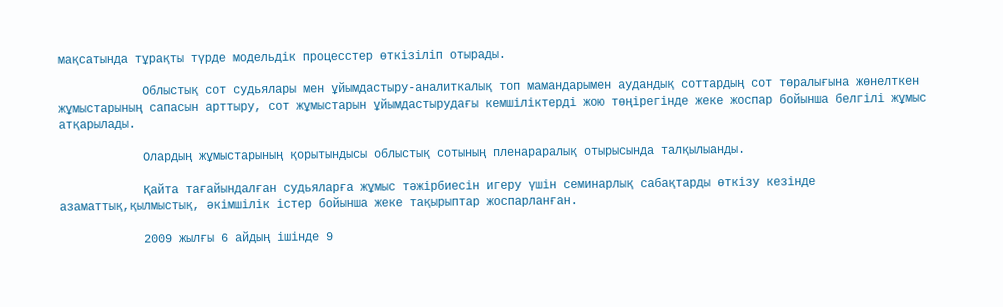мақсатында тұрақты түрде модельдік процесстер өткізіліп отырады.

            Облыстық сот судьялары мен ұйымдастыру-аналиткалық топ мамандарымен аудандық соттардың сот төралығына жөнелткен жұмыстарының сапасын арттыру, сот жұмыстарын ұйымдастырудағы кемшіліктерді жою төңірегінде жеке жоспар бойынша белгілі жұмыс атқарылады.

            Олардың жұмыстарының қорытындысы облыстық сотының пленараралық отырысында талқылыанды.

            Қайта тағайындалған судьяларға жұмыс тәжірбиесін игеру үшін семинарлық сабақтарды өткізу кезінде азаматтық,қылмыстық, әкімшілік істер бойынша жеке тақырыптар жоспарланған.

            2009 жылғы 6 айдың ішінде 9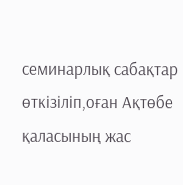семинарлық сабақтар өткізіліп,оған Ақтөбе қаласының жас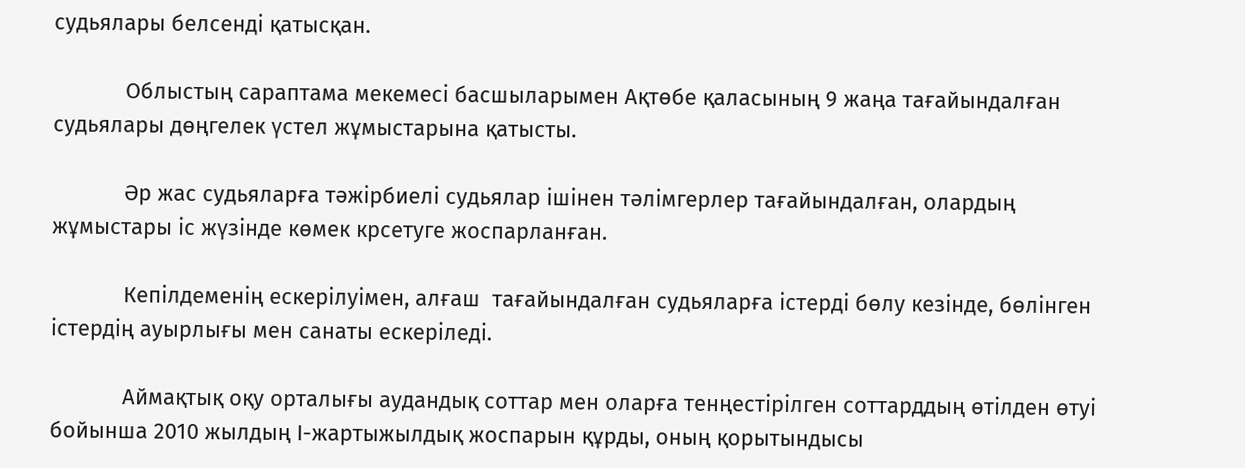судьялары белсенді қатысқан.

            Облыстың сараптама мекемесі басшыларымен Ақтөбе қаласының 9 жаңа тағайындалған судьялары дөңгелек үстел жұмыстарына қатысты.

            Әр жас судьяларға тәжірбиелі судьялар ішінен тәлімгерлер тағайындалған, олардың  жұмыстары іс жүзінде көмек крсетуге жоспарланған.

            Кепілдеменің ескерілуімен, алғаш  тағайындалған судьяларға істерді бөлу кезінде, бөлінген істердің ауырлығы мен санаты ескеріледі.

            Аймақтық оқу орталығы аудандық соттар мен оларға тенңестірілген соттарддың өтілден өтуі бойынша 2010 жылдың І-жартыжылдық жоспарын құрды, оның қорытындысы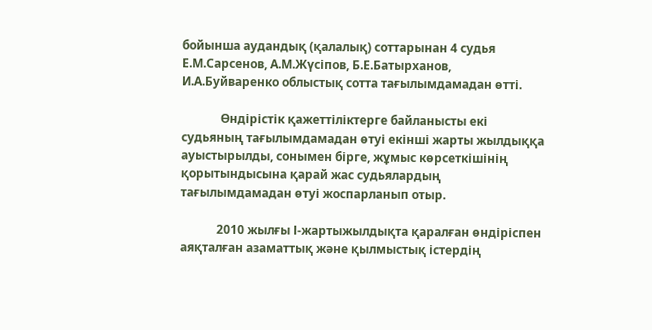бойынша аудандық (қалалық) соттарынан 4 судья Е.М.Сарсенов, А.М.Жүсіпов, Б.Е.Батырханов, И.А.Буйваренко облыстық сотта тағылымдамадан өтті.

             Өндірістік қажеттіліктерге байланысты екі судьяның тағылымдамадан өтуі екінші жарты жылдыққа ауыстырылды, сонымен бірге, жұмыс көрсеткішінің қорытындысына қарай жас судьялардың тағылымдамадан өтуі жоспарланып отыр.

            2010 жылғы І-жартыжылдықта қаралған өндіріспен аяқталған азаматтық және қылмыстық істердің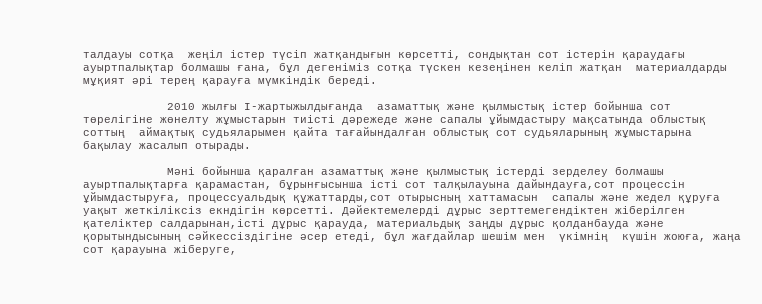талдауы сотқа  жеңіл істер түсіп жатқандығын көрсетті, сондықтан сот істерін қараудағы ауыртпалықтар болмашы ғана, бұл дегеніміз сотқа түскен кезеңінен келіп жатқан  материалдарды мұқият әрі терең қарауға мүмкіндік береді.

            2010 жылғы І-жартыжылдығанда  азаматтық және қылмыстық істер бойынша сот төрелігіне жөнелту жұмыстарын тиісті дәрежеде және сапалы ұйымдастыру мақсатында облыстық соттың  аймақтық судьяларымен қайта тағайындалған облыстық сот судьяларының жұмыстарына  бақылау жасалып отырады.

            Мәні бойынша қаралған азаматтық және қылмыстық істерді зерделеу болмашы ауыртпалықтарға қарамастан, бұрынғысынша істі сот талқылауына дайындауға,сот процессін ұйымдастыруға, процессуальдық құжаттарды,сот отырысның хаттамасын  сапалы және жедел құруға уақыт жеткіліксіз екндігін көрсетті. Дәйектемелерді дұрыс зерттемегендіктен жіберілген қателіктер салдарынан,істі дұрыс қарауда, материальдық заңды дұрыс қолданбауда және қорытындысының сәйкессіздігіне әсер етеді, бұл жағдайлар шешім мен  үкімнің  күшін жоюға, жаңа сот қарауына жіберуге,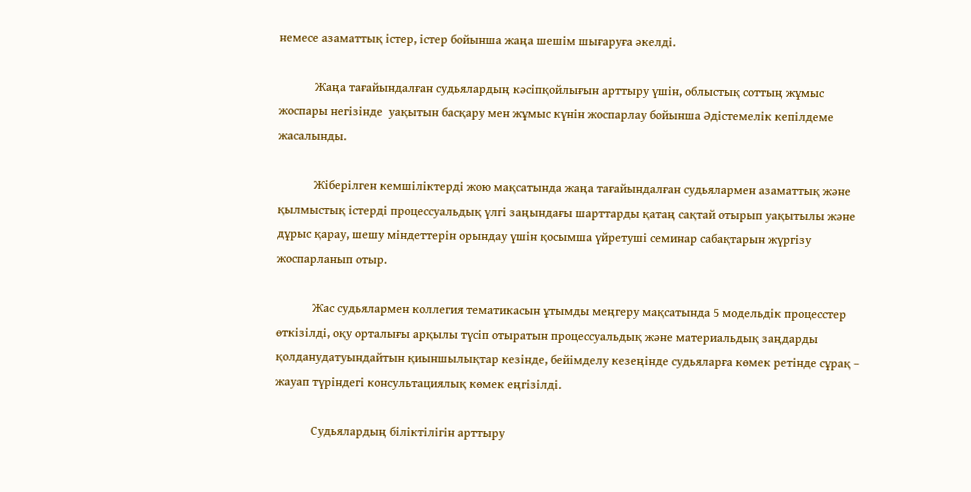немесе азаматтық істер, істер бойынша жаңа шешім шығаруға әкелді.

            Жаңа тағайындалған судьялардың кәсіпқойлығын арттыру үшін, облыстық соттың жұмыс жоспары негізінде  уақытын басқару мен жұмыс күнін жоспарлау бойынша Әдістемелік кепілдеме жасалынды.

            Жіберілген кемшіліктерді жою мақсатында жаңа тағайындалған судьялармен азаматтық және қылмыстық істерді процессуальдық үлгі заңындағы шарттарды қатаң сақтай отырып уақытылы және дұрыс қарау, шешу міндеттерін орындау үшін қосымша үйретуші семинар сабақтарын жүргізу жоспарланып отыр.

            Жас судьялармен коллегия тематикасын ұтымды меңгеру мақсатында 5 модельдік процесстер өткізілді, оқу орталығы арқылы түсіп отыратын процессуальдық және материальдық заңдарды қолданудатуындайтын қиыншылықтар кезінде, бейімделу кезеңінде судьяларға көмек ретінде сұрақ – жауап түріндегі консультациялық көмек еңгізілді.

            Судьялардың біліктілігін арттыру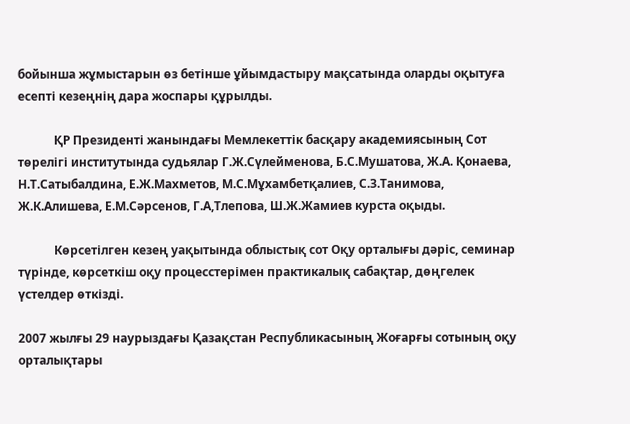бойынша жұмыстарын өз бетінше ұйымдастыру мақсатында оларды оқытуға есепті кезеңнің дара жоспары құрылды.

            ҚР Президенті жанындағы Мемлекеттік басқару академиясының Сот төрелігі институтында судьялар Г.Ж.Сүлейменова, Б.С.Мушатова, Ж.А. Қонаева, Н.Т.Сатыбалдина, Е.Ж.Махметов, М.С.Мұхамбетқалиев, С.З.Танимова, Ж.К.Алишева, Е.М.Сәрсенов, Г.А,Тлепова, Ш.Ж.Жамиев курста оқыды.

            Көрсетілген кезең уақытында облыстық сот Оқу орталығы дәріс, семинар түрінде, көрсеткіш оқу процесстерімен практикалық сабақтар, дөңгелек үстелдер өткізді.

2007 жылғы 29 наурыздағы Қазақстан Республикасының Жоғарғы сотының оқу орталықтары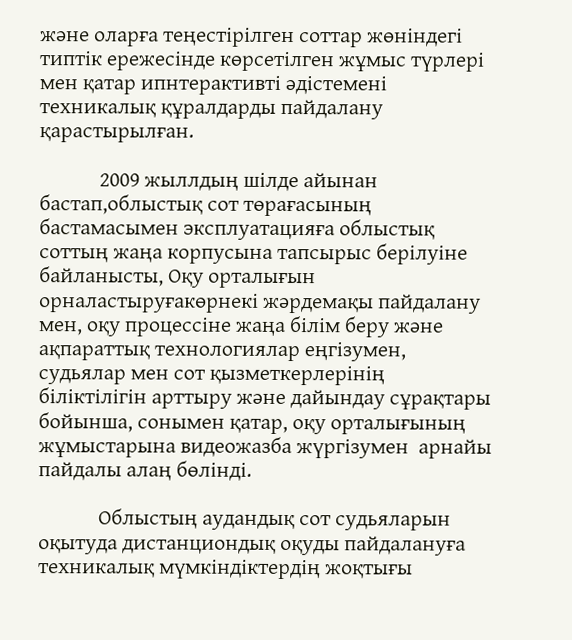және оларға теңестірілген соттар жөніндегі типтік ережесінде көрсетілген жұмыс түрлері мен қатар ипнтерактивті әдістемені техникалық құралдарды пайдалану қарастырылған.

            2009 жыллдың шілде айынан бастап,облыстық сот төрағасының бастамасымен эксплуатацияға облыстық соттың жаңа корпусына тапсырыс берілуіне байланысты, Оқу орталығын орналастыруғакөрнекі жәрдемақы пайдалану мен, оқу процессіне жаңа білім беру және ақпараттық технологиялар еңгізумен, судьялар мен сот қызметкерлерінің біліктілігін арттыру және дайындау сұрақтары бойынша, сонымен қатар, оқу орталығының жұмыстарына видеожазба жүргізумен  арнайы пайдалы алаң бөлінді.

            Облыстың аудандық сот судьяларын оқытуда дистанциондық оқуды пайдалануға техникалық мүмкіндіктердің жоқтығы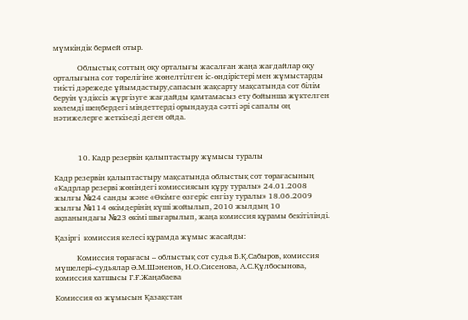мүмкіндік бермей отыр.

            Облыстық соттың оқу орталығы жасалған жаңа жағдайлар оқу орталығына сот төрелігіне жөнелтілген іс-өндірістері мен жұмыстарды тиісті дәрежеде ұйымдастыру,сапасын жақсарту мақсатында сот білім беруін үздіксіз жүргізуге жағдайды қамтамасыз ету бойынша жүктелген  көлемді шеңбердегі міндеттерді орындауда сәтті әрі сапалы оң нәтижелерге жеткізеді деген ойда.



            10. Кадр резервін қалыптастыру жұмысы туралы

Кадр резервін қалыптастыру мақсатында облыстық сот төрағасының  «Кадрлар резерві жөніндегі комиссиясын құру туралы» 24.01.2008 жылғы №24 санды және «Өкімге өзгеріс енгізу туралы» 18.06.2009 жылғы №114 өкімдерінің күші жойылып, 2010 жылдың 10 ақпанындағы №23 өкімі шығарылып, жаңа комиссия құрамы бекітілінді.

Қазіргі  комиссия келесі құрамда жұмыс жасайды:

           Комиссия төрағасы – облыстық сот судья Б.Қ.Сабыров, комиссия мүшелері–судьялар Ә.М.Шәненов, Н.О.Сисенова, А.С.Құлбосынова, комиссия хатшысы Г.Ғ.Жаңабаева

Комиссия өз жұмысын Қазақстан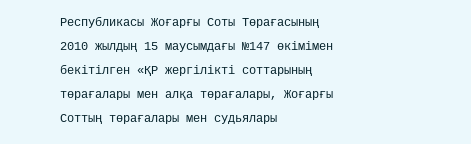Республикасы Жоғарғы Соты Төрағасының 2010 жылдың 15 маусымдағы №147 өкімімен бекітілген «ҚР жергілікті соттарының төрағалары мен алқа төрағалары, Жоғарғы Соттың төрағалары мен судьялары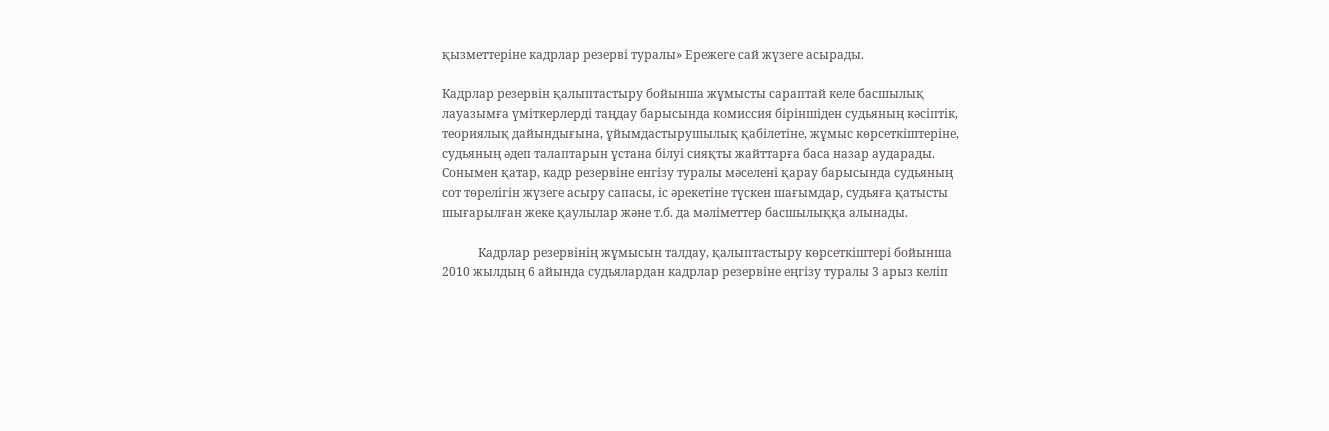қызметтеріне кадрлар резерві туралы» Ережеге сай жүзеге асырады.

Кадрлар резервін қалыптастыру бойынша жұмысты сараптай келе басшылық лауазымға үміткерлерді таңдау барысында комиссия біріншіден судьяның кәсіптік, теориялық дайындығына, ұйымдастырушылық қабілетіне, жұмыс көрсеткіштеріне, судьяның әдеп талаптарын ұстана білуі сияқты жайттарға баса назар аударады. Сонымен қатар, кадр резервіне енгізу туралы мәселені қарау барысында судьяның сот төрелігін жүзеге асыру сапасы, іс әрекетіне түскен шағымдар, судьяға қатысты шығарылған жеке қаулылар және т.б. да мәліметтер басшылыққа алынады.

            Кадрлар резервінің жұмысын талдау, қалыптастыру көрсеткіштері бойынша 2010 жылдың 6 айында судьялардан кадрлар резервіне еңгізу туралы 3 арыз келіп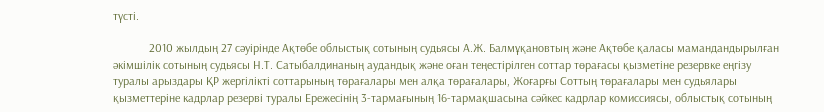түсті.

            2010 жылдың 27 сәуірінде Ақтөбе облыстық сотының судьясы А.Ж. Балмұқановтың және Ақтөбе қаласы мамандандырылған әкімшілік сотының судьясы Н.Т. Сатыбалдинаның аудандық және оған теңестірілген соттар төрағасы қызметіне резервке еңгізу туралы арыздары ҚР жергілікті соттарының төрағалары мен алқа төрағалары, Жоғарғы Соттың төрағалары мен судьялары қызметтеріне кадрлар резерві туралы Ережесінің 3-тармағының 16-тармақшасына сәйкес кадрлар комиссиясы, облыстық сотының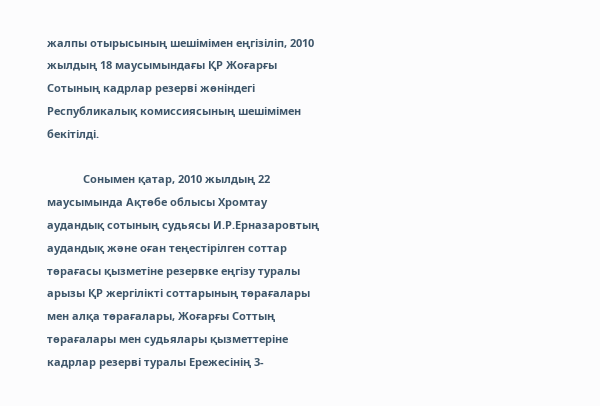жалпы отырысының шешімімен еңгізіліп, 2010 жылдың 18 маусымындағы ҚР Жоғарғы Сотының кадрлар резерві жөніндегі Республикалық комиссиясының шешімімен бекітілді.

            Сонымен қатар, 2010 жылдың 22 маусымында Ақтөбе облысы Хромтау аудандық сотының судьясы И.Р.Ерназаровтың аудандық және оған теңестірілген соттар төрағасы қызметіне резервке еңгізу туралы арызы ҚР жергілікті соттарының төрағалары мен алқа төрағалары, Жоғарғы Соттың төрағалары мен судьялары қызметтеріне кадрлар резерві туралы Ережесінің 3-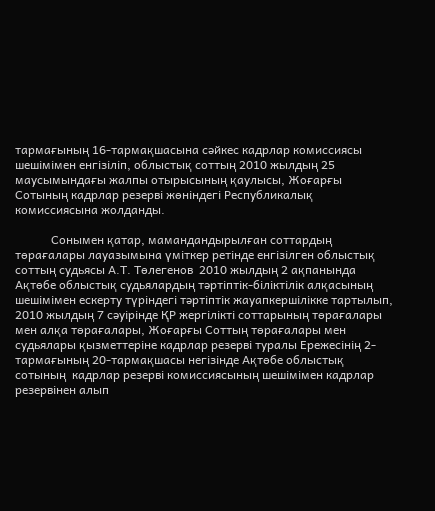тармағының 16-тармақшасына сәйкес кадрлар комиссиясы шешімімен енгізіліп, облыстық соттың 2010 жылдың 25 маусымындағы жалпы отырысының қаулысы, Жоғарғы Сотының кадрлар резерві жөніндегі Республикалық комиссиясына жолданды.

            Сонымен қатар, мамандандырылған соттардың төрағалары лауазымына үміткер ретінде енгізілген облыстық соттың судьясы А.Т. Төлегенов  2010 жылдың 2 ақпанында Ақтөбе облыстық судьялардың тәртіптік-біліктілік алқасының шешімімен ескерту түріндегі тәртіптік жауапкершілікке тартылып, 2010 жылдың 7 сәуірінде ҚР жергілікті соттарының төрағалары мен алқа төрағалары, Жоғарғы Соттың төрағалары мен судьялары қызметтеріне кадрлар резерві туралы Ережесінің 2-тармағының 20-тармақшасы негізінде Ақтөбе облыстық сотының  кадрлар резерві комиссиясының шешімімен кадрлар резервінен алып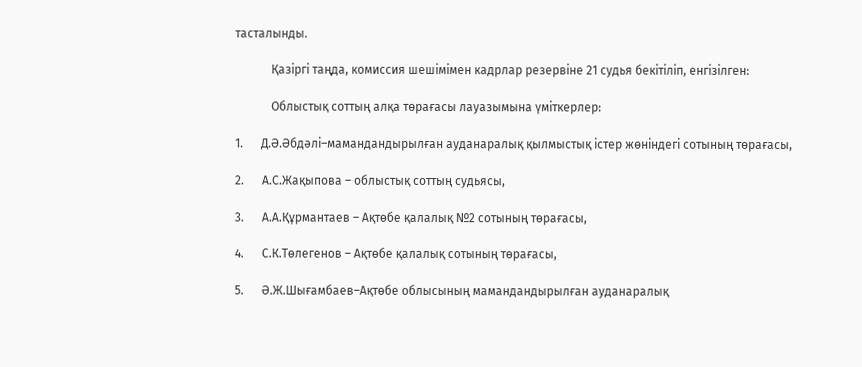тасталынды.

            Қазіргі таңда, комиссия шешімімен кадрлар резервіне 21 судья бекітіліп, енгізілген:

            Облыстық соттың алқа төрағасы лауазымына үміткерлер:

1.      Д.Ә.Әбдәлі–мамандандырылған ауданаралық қылмыстық істер жөніндегі сотының төрағасы,

2.      А.С.Жақыпова – облыстық соттың судьясы,

3.      А.А.Құрмантаев – Ақтөбе қалалық №2 сотының төрағасы,

4.      С.К.Төлегенов – Ақтөбе қалалық сотының төрағасы,

5.      Ә.Ж.Шығамбаев–Ақтөбе облысының мамандандырылған ауданаралық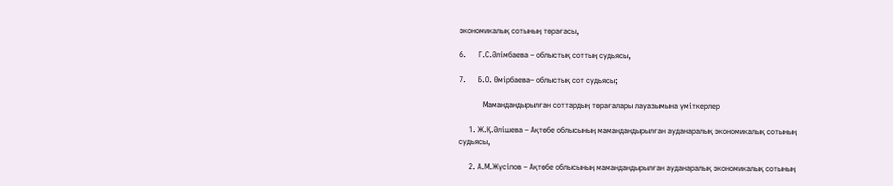экономикалық сотының төрағасы,

6.      Г.С.Әлімбаева – облыстық соттың судьясы,

7.      Б.О. Өмірбаева– облыстық сот судьясы;

            Мамандандырылған соттардың төрағалары лауазымына үміткерлер

     1. Ж.Қ.Әлішева – Ақтөбе облысының мамандандырылған ауданаралық экономикалық сотының судьясы,

     2. А.М.Жүсіпов – Ақтөбе облысының мамандандырылған ауданаралық экономикалық сотының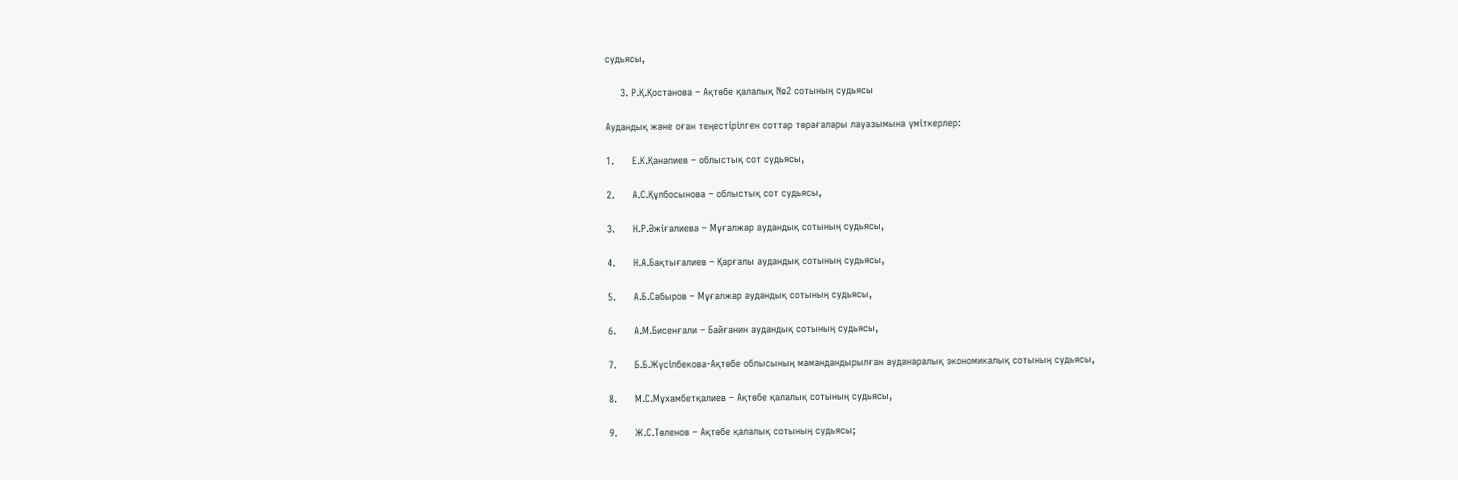судьясы,

     3. Р.Қ.Қостанова – Ақтөбе қалалық №2 сотының судьясы

Аудандық және оған теңестірілген соттар төрағалары лауазымына үміткерлер:

1.      Е.К.Қанапиев – облыстық сот судьясы,

2.      А.С.Құлбосынова – облыстық сот судьясы,

3.      Н.Р.Әжіғалиева – Мұғалжар аудандық сотының судьясы,

4.      Н.А.Бақтығалиев – Қарғалы аудандық сотының судьясы,

5.      А.Б.Сабыров – Мұғалжар аудандық сотының судьясы,

6.      А.М.Бисенғали – Байғанин аудандық сотының судьясы,

7.      Б.Б.Жүсіпбекова-Ақтөбе облысының мамандандырылған ауданаралық экономикалық сотының судьясы,

8.      М.С.Мұхамбетқалиев – Ақтөбе қалалық сотының судьясы,

9.      Ж.С.Төленов – Ақтөбе қалалық сотының судьясы;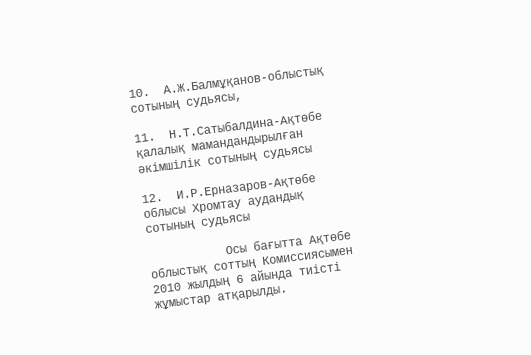10.  А.Ж.Балмұқанов-облыстық сотының судьясы,

11.  Н.Т.Сатыбалдина-Ақтөбе қалалық мамандандырылған әкімшілік сотының судьясы

12.  И.Р.Ерназаров-Ақтөбе облысы Хромтау аудандық сотының судьясы

           Осы бағытта Ақтөбе облыстық соттың Комиссиясымен 2010 жылдың 6 айында тиісті жұмыстар атқарылды.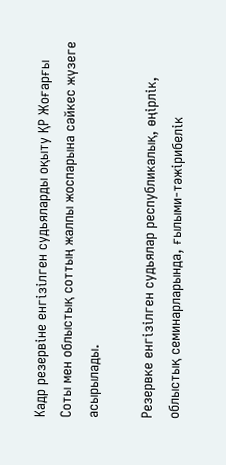Кадр резервіне енгізілген судьяларды оқыту ҚР Жоғарғы Соты мен облыстық соттың жалпы жоспарына сәйкес жүзеге асырылады.

Резервке енгізілген судьялар республикалық, өңірлік, облыстық семинарларында, ғылыми-тәжірибелік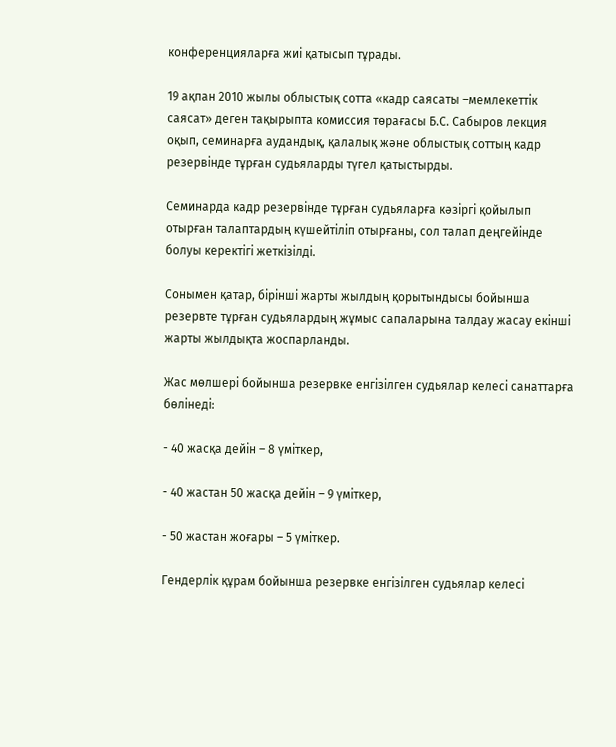конференцияларға жиі қатысып тұрады.

19 ақпан 2010 жылы облыстық сотта «кадр саясаты –мемлекеттік саясат» деген тақырыпта комиссия төрағасы Б.С. Сабыров лекция оқып, семинарға аудандық, қалалық және облыстық соттың кадр резервінде тұрған судьяларды түгел қатыстырды.

Семинарда кадр резервінде тұрған судьяларға кәзіргі қойылып отырған талаптардың күшейтіліп отырғаны, сол талап деңгейінде болуы керектігі жеткізілді.

Сонымен қатар, бірінші жарты жылдың қорытындысы бойынша резервте тұрған судьялардың жұмыс сапаларына талдау жасау екінші жарты жылдықта жоспарланды.

Жас мөлшері бойынша резервке енгізілген судьялар келесі санаттарға бөлінеді:

- 40 жасқа дейін – 8 үміткер,

- 40 жастан 50 жасқа дейін – 9 үміткер,

- 50 жастан жоғары – 5 үміткер.

Гендерлік құрам бойынша резервке енгізілген судьялар келесі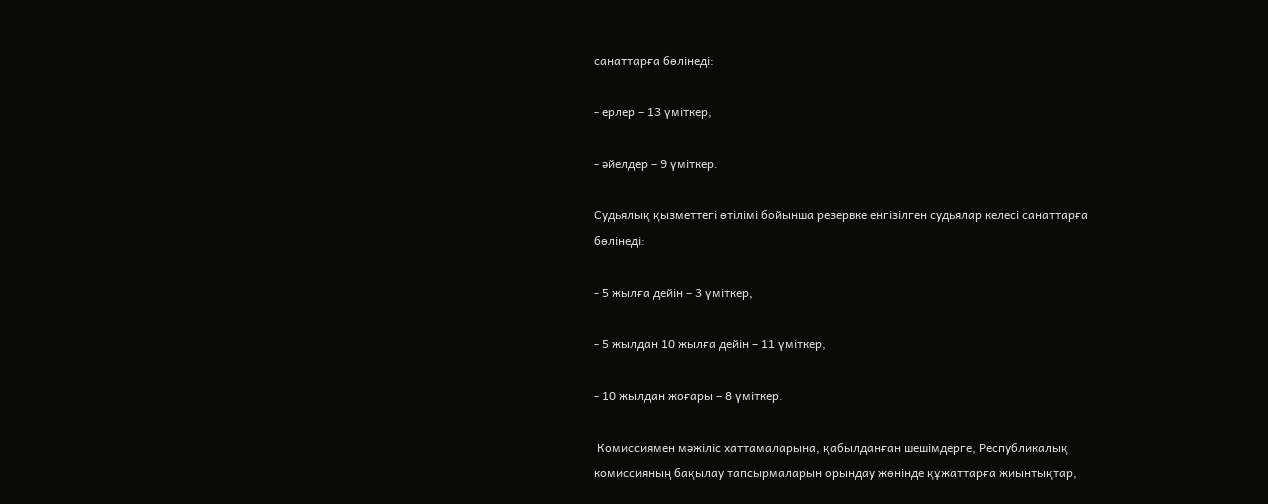санаттарға бөлінеді:

- ерлер – 13 үміткер,

- әйелдер – 9 үміткер.

Судьялық қызметтегі өтілімі бойынша резервке енгізілген судьялар келесі санаттарға бөлінеді:

- 5 жылға дейін – 3 үміткер,

- 5 жылдан 10 жылға дейін – 11 үміткер,

- 10 жылдан жоғары – 8 үміткер.

 Комиссиямен мәжіліс хаттамаларына, қабылданған шешімдерге, Республикалық комиссияның бақылау тапсырмаларын орындау жөнінде құжаттарға жиынтықтар,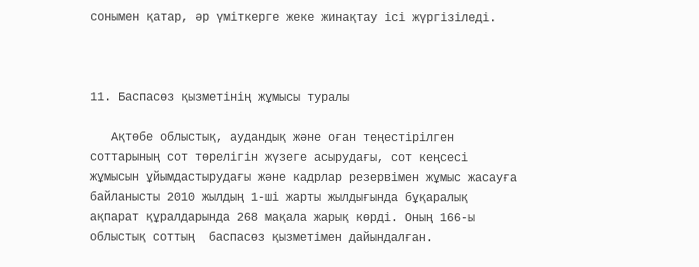сонымен қатар, әр үміткерге жеке жинақтау ісі жүргізіледі.



11. Баспасөз қызметінің жұмысы туралы

   Ақтөбе облыстық, аудандық және оған теңестірілген соттарының сот төрелігін жүзеге асырудағы, сот кеңсесі жұмысын ұйымдастырудағы және кадрлар резервімен жұмыс жасауға байланысты 2010 жылдың 1-ші жарты жылдығында бұқаралық ақпарат құралдарында 268 мақала жарық көрді. Оның 166-ы облыстық соттың  баспасөз қызметімен дайындалған.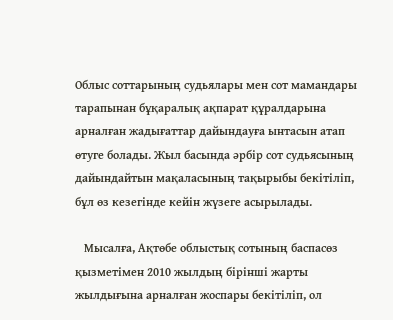Облыс соттарының судьялары мен сот мамандары тарапынан бұқаралық ақпарат құралдарына арналған жадығаттар дайындауға ынтасын атап өтуге болады. Жыл басында әрбір сот судьясының дайындайтын мақаласының тақырыбы бекітіліп, бұл өз кезегінде кейін жүзеге асырылады.

   Мысалға, Ақтөбе облыстық сотының баспасөз қызметімен 2010 жылдың бірінші жарты жылдығына арналған жоспары бекітіліп, ол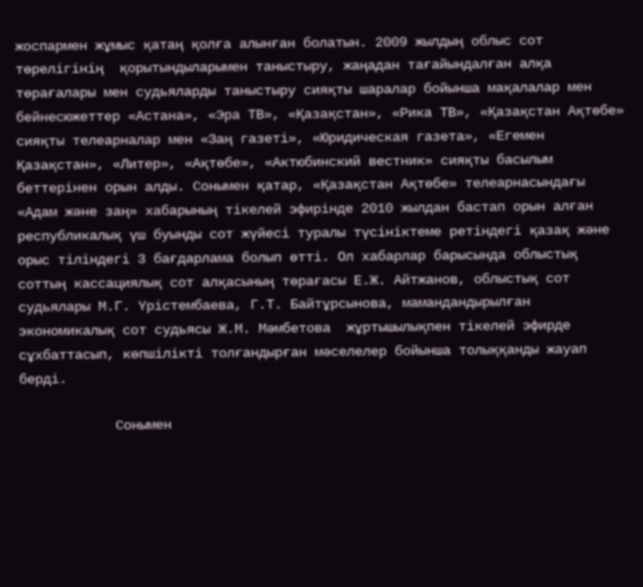жоспармен жұмыс қатаң қолға алынған болатын. 2009 жылдың облыс сот төрелігінің  қорытындыларымен таныстыру, жаңадан тағайындалған алқа төрағалары мен судьяларды таныстыру сияқты шаралар бойынша мақалалар мен бейнесюжеттер «Астана», «Эра ТВ», «Қазақстан», «Рика ТВ», «Қазақстан Ақтөбе» сияқты телеарналар мен «Заң газеті», «Юридическая газета», «Егемен Қазақстан», «Литер», «Ақтөбе», «Актюбинский вестник» сияқты басылым беттерінен орын алды. Сонымен қатар, «Қазақстан Ақтөбе» телеарнасындағы «Адам және заң» хабарының тікелей эфирінде 2010 жылдан бастап орын алған республикалық үш буынды сот жүйесі туралы түсініктеме ретіндегі қазақ және орыс тіліндегі 3 бағдарлама болып өтті. Ол хабарлар барысында облыстық соттың кассациялық сот алқасының төрағасы Е.Ж. Айтжанов, облыстық сот судьялары М.Г. Үрістембаева, Г.Т. Байтұрсынова, мамандандырылған экономикалық сот судьясы Ж.М. Мәмбетова  жұртышылықпен тікелей эфирде сұхбаттасып, көпшілікті толғандырған мәселелер бойынша толыққанды жауап берді.

            Сонымен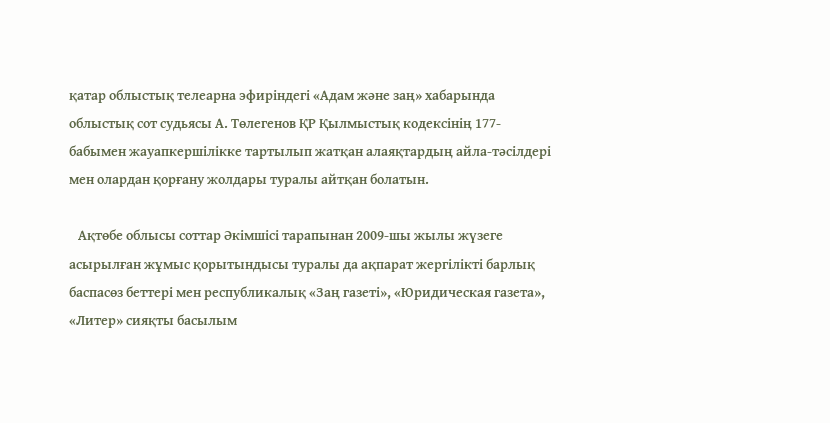қатар облыстық телеарна эфиріндегі «Адам және заң» хабарында облыстық сот судьясы А. Төлегенов ҚР Қылмыстық кодексінің 177-бабымен жауапкершілікке тартылып жатқан алаяқтардың айла-тәсілдері мен олардан қорғану жолдары туралы айтқан болатын.

   Ақтөбе облысы соттар Әкімшісі тарапынан 2009-шы жылы жүзеге асырылған жұмыс қорытындысы туралы да ақпарат жергілікті барлық баспасөз беттері мен республикалық «Заң газеті», «Юридическая газета», «Литер» сияқты басылым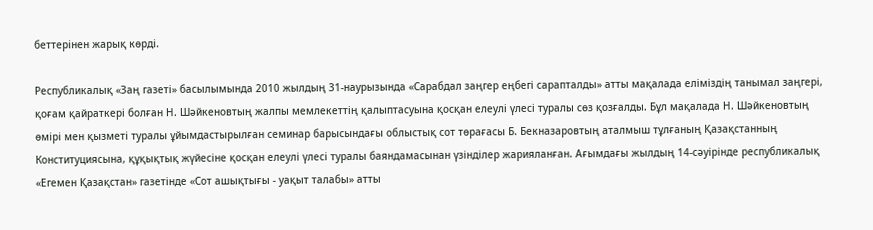беттерінен жарық көрді.

Республикалық «Заң газеті» басылымында 2010 жылдың 31-наурызында «Сарабдал заңгер еңбегі сарапталды» атты мақалада еліміздің танымал заңгері, қоғам қайраткері болған Н. Шәйкеновтың жалпы мемлекеттің қалыптасуына қосқан елеулі үлесі туралы сөз қозғалды. Бұл мақалада Н. Шәйкеновтың өмірі мен қызметі туралы ұйымдастырылған семинар барысындағы облыстық сот төрағасы Б. Бекназаровтың аталмыш тұлғаның Қазақстанның Конституциясына, құқықтық жүйесіне қосқан елеулі үлесі туралы баяндамасынан үзінділер жарияланған. Ағымдағы жылдың 14-сәуірінде республикалық «Егемен Қазақстан» газетінде «Сот ашықтығы - уақыт талабы» атты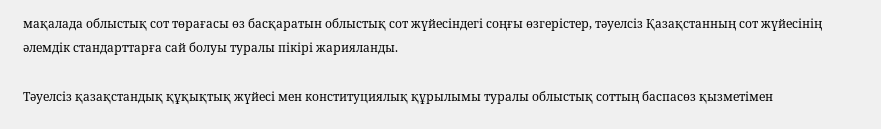мақалада облыстық сот төрағасы өз басқаратын облыстық сот жүйесіндегі соңғы өзгерістер, тәуелсіз Қазақстанның сот жүйесінің әлемдік стандарттарға сай болуы туралы пікірі жарияланды.

Тәуелсіз қазақстандық құқықтық жүйесі мен конституциялық құрылымы туралы облыстық соттың баспасөз қызметімен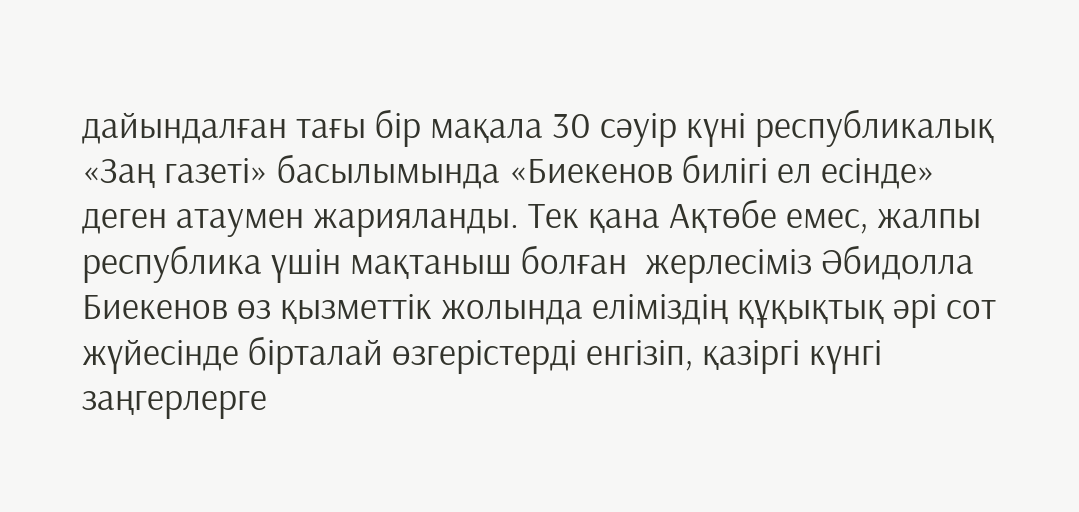дайындалған тағы бір мақала 30 сәуір күні республикалық «Заң газеті» басылымында «Биекенов билігі ел есінде» деген атаумен жарияланды. Тек қана Ақтөбе емес, жалпы республика үшін мақтаныш болған  жерлесіміз Әбидолла Биекенов өз қызметтік жолында еліміздің құқықтық әрі сот жүйесінде бірталай өзгерістерді енгізіп, қазіргі күнгі заңгерлерге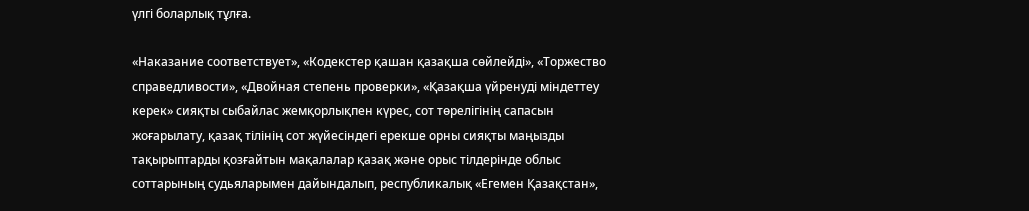үлгі боларлық тұлға.

«Наказание соответствует», «Кодекстер қашан қазақша сөйлейді», «Торжество справедливости», «Двойная степень проверки», «Қазақша үйренуді міндеттеу керек» сияқты сыбайлас жемқорлықпен күрес, сот төрелігінің сапасын жоғарылату, қазақ тілінің сот жүйесіндегі ерекше орны сияқты маңызды тақырыптарды қозғайтын мақалалар қазақ және орыс тілдерінде облыс соттарының судьяларымен дайындалып, республикалық «Егемен Қазақстан»,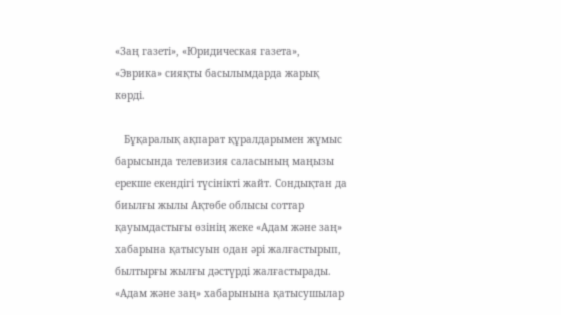«Заң газеті», «Юридическая газета», «Эврика» сияқты басылымдарда жарық көрді.

   Бұқаралық ақпарат құралдарымен жұмыс барысында телевизия саласының маңызы ерекше екендігі түсінікті жайт. Сондықтан да биылғы жылы Ақтөбе облысы соттар қауымдастығы өзінің жеке «Адам және заң» хабарына қатысуын одан әрі жалғастырып, былтырғы жылғы дәстүрді жалғастырады. «Адам және заң» хабарынына қатысушылар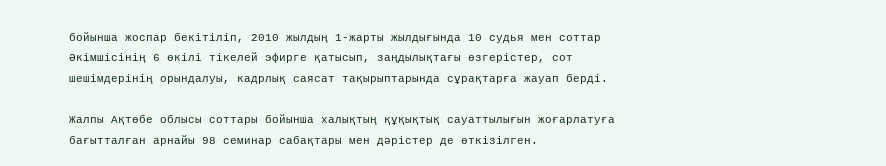бойынша жоспар бекітіліп, 2010 жылдың 1-жарты жылдығында 10 судья мен соттар Әкімшісінің 6 өкілі тікелей эфирге қатысып, заңдылықтағы өзгерістер, сот шешімдерінің орындалуы, кадрлық саясат тақырыптарында сұрақтарға жауап берді.

Жалпы Ақтөбе облысы соттары бойынша халықтың құқықтық сауаттылығын жоғарлатуға бағытталған арнайы 98 семинар сабақтары мен дәрістер де өткізілген.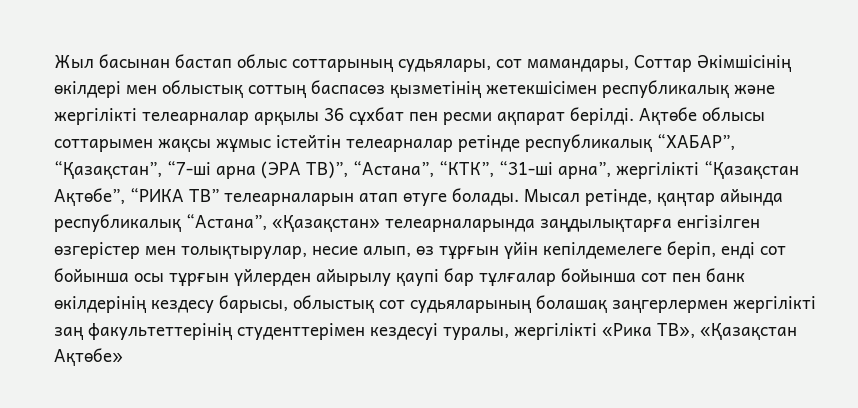Жыл басынан бастап облыс соттарының судьялары, сот мамандары, Соттар Әкімшісінің өкілдері мен облыстық соттың баспасөз қызметінің жетекшісімен республикалық және жергілікті телеарналар арқылы 36 сұхбат пен ресми ақпарат берілді. Ақтөбе облысы соттарымен жақсы жұмыс істейтін телеарналар ретінде республикалық “ХАБАР”, “Қазақстан”, “7-ші арна (ЭРА ТВ)”, “Астана”, “КТК”, “31-ші арна”, жергілікті “Қазақстан Ақтөбе”, “РИКА ТВ” телеарналарын атап өтуге болады. Мысал ретінде, қаңтар айында республикалық “Астана”, «Қазақстан» телеарналарында заңдылықтарға енгізілген өзгерістер мен толықтырулар, несие алып, өз тұрғын үйін кепілдемелеге беріп, енді сот бойынша осы тұрғын үйлерден айырылу қаупі бар тұлғалар бойынша сот пен банк өкілдерінің кездесу барысы, облыстық сот судьяларының болашақ заңгерлермен жергілікті заң факультеттерінің студенттерімен кездесуі туралы, жергілікті «Рика ТВ», «Қазақстан Ақтөбе»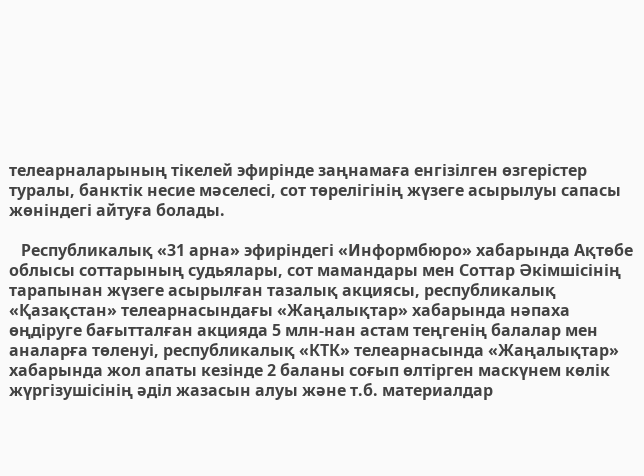телеарналарының тікелей эфирінде заңнамаға енгізілген өзгерістер туралы, банктік несие мәселесі, сот төрелігінің жүзеге асырылуы сапасы жөніндегі айтуға болады.

   Республикалық «31 арна» эфиріндегі «Информбюро» хабарында Ақтөбе облысы соттарының судьялары, сот мамандары мен Соттар Әкімшісінің тарапынан жүзеге асырылған тазалық акциясы, республикалық «Қазақстан» телеарнасындағы «Жаңалықтар» хабарында нәпаха өңдіруге бағытталған акцияда 5 млн-нан астам теңгенің балалар мен аналарға төленуі, республикалық «КТК» телеарнасында «Жаңалықтар» хабарында жол апаты кезінде 2 баланы соғып өлтірген маскүнем көлік жүргізушісінің әділ жазасын алуы және т.б. материалдар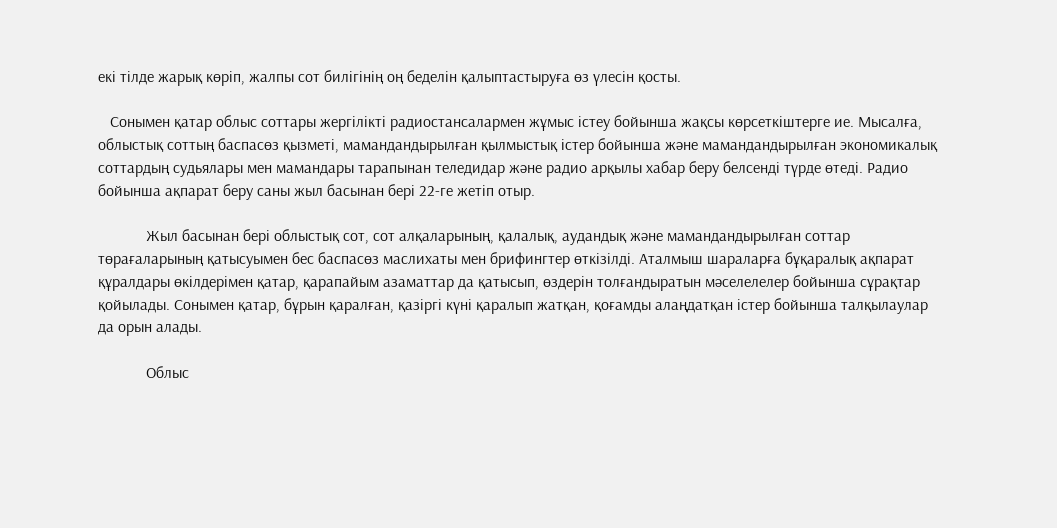екі тілде жарық көріп, жалпы сот билігінің оң беделін қалыптастыруға өз үлесін қосты.

   Сонымен қатар облыс соттары жергілікті радиостансалармен жұмыс істеу бойынша жақсы көрсеткіштерге ие. Мысалға, облыстық соттың баспасөз қызметі, мамандандырылған қылмыстық істер бойынша және мамандандырылған экономикалық соттардың судьялары мен мамандары тарапынан теледидар және радио арқылы хабар беру белсенді түрде өтеді. Радио бойынша ақпарат беру саны жыл басынан бері 22-ге жетіп отыр.

            Жыл басынан бері облыстық сот, сот алқаларының, қалалық, аудандық және мамандандырылған соттар төрағаларының қатысуымен бес баспасөз маслихаты мен брифингтер өткізілді. Аталмыш шараларға бұқаралық ақпарат құралдары өкілдерімен қатар, қарапайым азаматтар да қатысып, өздерін толғандыратын мәселелелер бойынша сұрақтар қойылады. Сонымен қатар, бұрын қаралған, қазіргі күні қаралып жатқан, қоғамды алаңдатқан істер бойынша талқылаулар да орын алады.

            Облыс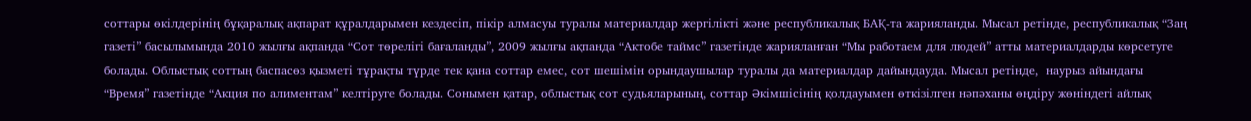соттары өкілдерінің бұқаралық ақпарат құралдарымен кездесіп, пікір алмасуы туралы материалдар жергілікті және республикалық БАҚ-та жарияланды. Мысал ретінде, республикалық “Заң газеті” басылымында 2010 жылғы ақпанда “Сот төрелігі бағаланды”, 2009 жылғы ақпанда “Актобе таймс” газетінде жарияланған “Мы работаем для людей” атты материалдарды көрсетуге болады. Облыстық соттың баспасөз қызметі тұрақты түрде тек қана соттар емес, сот шешімін орындаушылар туралы да материалдар дайындауда. Мысал ретінде,  наурыз айындағы “Время” газетінде “Акция по алиментам” келтіруге болады. Сонымен қатар, облыстық сот судьяларының, соттар Әкімшісінің қолдауымен өткізілген нәпәханы өңдіру жөніндегі айлық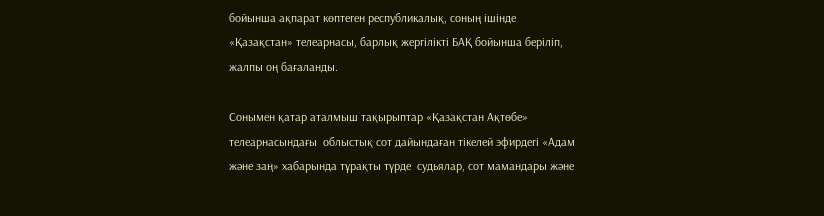бойынша ақпарат көптеген республикалық, соның ішінде «Қазақстан» телеарнасы, барлық жергілікті БАҚ бойынша беріліп, жалпы оң бағаланды.

Сонымен қатар аталмыш тақырыптар «Қазақстан Ақтөбе» телеарнасындағы  облыстық сот дайындаған тікелей эфирдегі «Адам және заң» хабарында тұрақты түрде  судьялар, сот мамандары және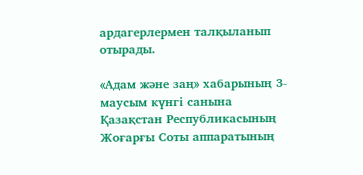ардагерлермен талқыланып отырады.

«Адам және заң» хабарының 3-маусым күнгі санына Қазақстан Республикасының Жоғарғы Соты аппаратының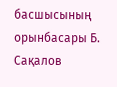басшысының орынбасары Б. Сақалов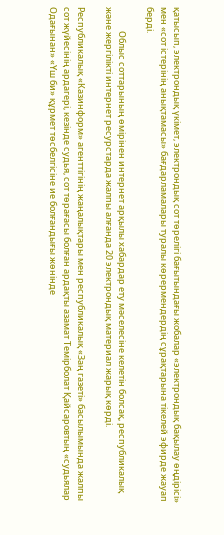қатысып, электрондық үкімет, электрондық сот төрелігі бағытындағы жобалар «электрондық бақылау өңдірісі» мен «сот істерінің анықтамасы» бағдарламалары туралы көрермендердің сұрақтарына тікелей эфирде жауап берді.

            Облыс соттарының өмірінен интернет арқылы хабардар ету мәселесіне келетін болсақ, республикалық және жергілікті интернет ресурстарда жалпы алғанда 20 электрондық материал жарық көрді.

Республикалық «Казинформ» агенттігінің жаңалықтары мен республикалық «Заң газеті» басылымында жалпы сот жүйесінің ардагері, кезінде судья, сот төрағасы болған ардақты азамат Темірболат Қайсаровтың «судьялар Одағынан» «Үш би» құрмет төсбелгісіне ие болғандығы жөнінде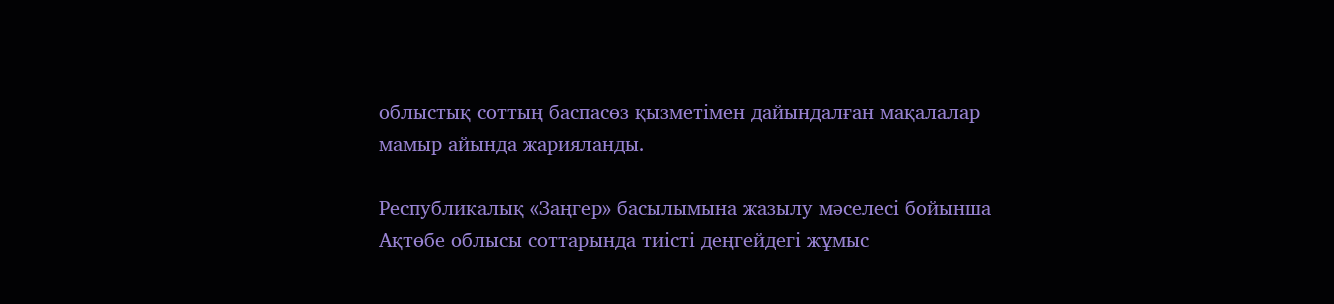облыстық соттың баспасөз қызметімен дайындалған мақалалар мамыр айында жарияланды.

Республикалық «Заңгер» басылымына жазылу мәселесі бойынша Ақтөбе облысы соттарында тиісті деңгейдегі жұмыс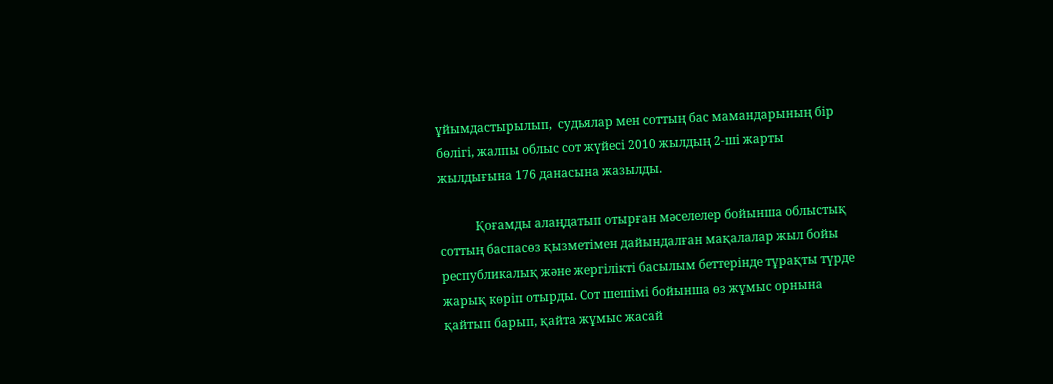ұйымдастырылып,  судьялар мен соттың бас мамандарының бір бөлігі, жалпы облыс сот жүйесі 2010 жылдың 2-ші жарты жылдығына 176 данасына жазылды.

            Қоғамды алаңдатып отырған мәселелер бойынша облыстық соттың баспасөз қызметімен дайындалған мақалалар жыл бойы республикалық және жергілікті басылым беттерінде тұрақты түрде жарық көріп отырды. Сот шешімі бойынша өз жұмыс орнына қайтып барып, қайта жұмыс жасай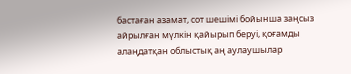бастаған азамат, сот шешімі бойынша заңсыз айрылған мүлкін қайырып беруі, қоғамды алаңдатқан облыстық аң аулаушылар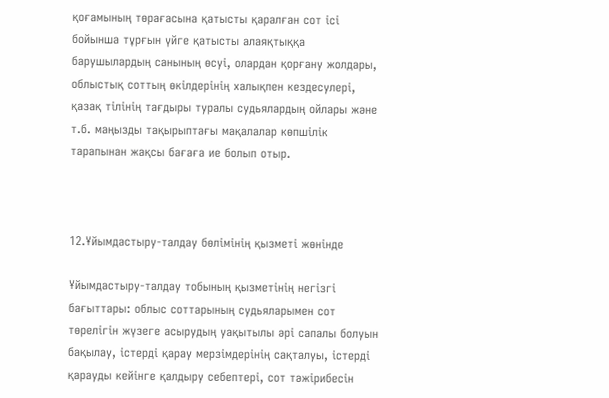қоғамының төрағасына қатысты қаралған сот ісі бойынша тұрғын үйге қатысты алаяқтыққа барушылардың санының өсуі, олардан қорғану жолдары, облыстық соттың өкілдерінің халықпен кездесулері, қазақ тілінің тағдыры туралы судьялардың ойлары және т.б. маңызды тақырыптағы мақалалар көпшілік тарапынан жақсы бағаға ие болып отыр.



12.Ұйымдастыру-талдау бөлімінің қызметі жөнінде

Ұйымдастыру-талдау тобының қызметінің негізгі бағыттары: облыс соттарының судьяларымен сот төрелігін жүзеге асырудың уақытылы әрі сапалы болуын бақылау, істерді қарау мерзімдерінің сақталуы, істерді қарауды кейінге қалдыру себептері, сот тәжірибесін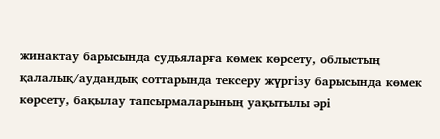жинактау барысында судьяларға көмек көрсету, облыстың қалалық/аудандық соттарында тексеру жүргізу барысында көмек көрсету, бақылау тапсырмаларының уақытылы әрі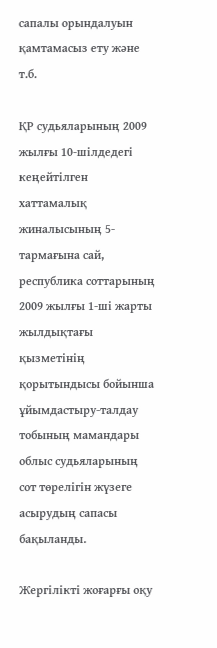сапалы орындалуын қамтамасыз ету және т.б.

ҚР судьяларының 2009 жылғы 10-шілдедегі кеңейтілген хаттамалық жиналысының 5-тармағына сай, республика соттарының 2009 жылғы 1-ші жарты жылдықтағы қызметінің қорытындысы бойынша ұйымдастыру-талдау тобының мамандары облыс судьяларының сот төрелігін жүзеге асырудың сапасы бақыланды.

Жергілікті жоғарғы оқу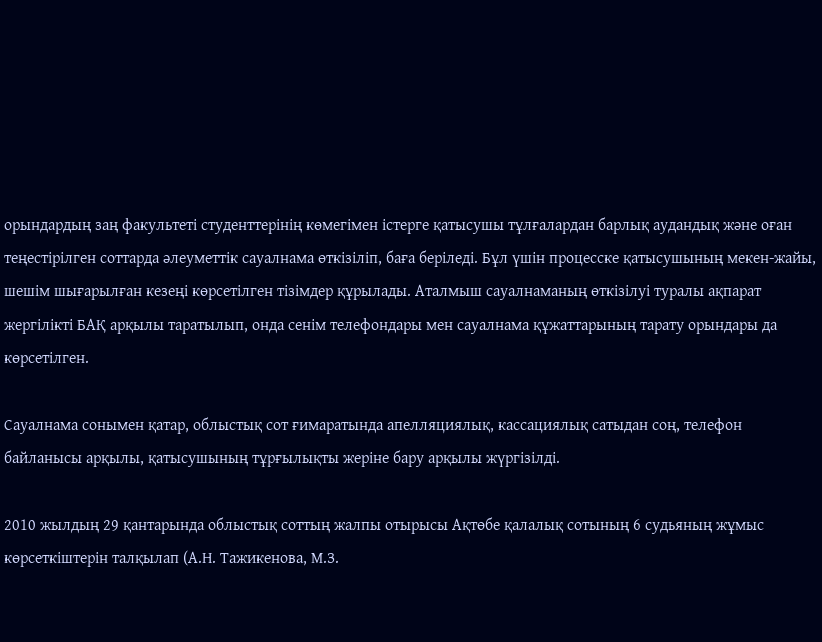орындардың заң факультеті студенттерінің көмегімен істерге қатысушы тұлғалардан барлық аудандық және оған теңестірілген соттарда әлеуметтік сауалнама өткізіліп, баға беріледі. Бұл үшін процесске қатысушының мекен-жайы, шешім шығарылған кезеңі көрсетілген тізімдер құрылады. Аталмыш сауалнаманың өткізілуі туралы ақпарат жергілікті БАҚ арқылы таратылып, онда сенім телефондары мен сауалнама құжаттарының тарату орындары да көрсетілген.

Сауалнама сонымен қатар, облыстық сот ғимаратында апелляциялық, кассациялық сатыдан соң, телефон байланысы арқылы, қатысушының тұрғылықты жеріне бару арқылы жүргізілді.

2010 жылдың 29 қантарында облыстық соттың жалпы отырысы Ақтөбе қалалық сотының 6 судьяның жұмыс көрсеткіштерін талқылап (А.Н. Тажикенова, М.З.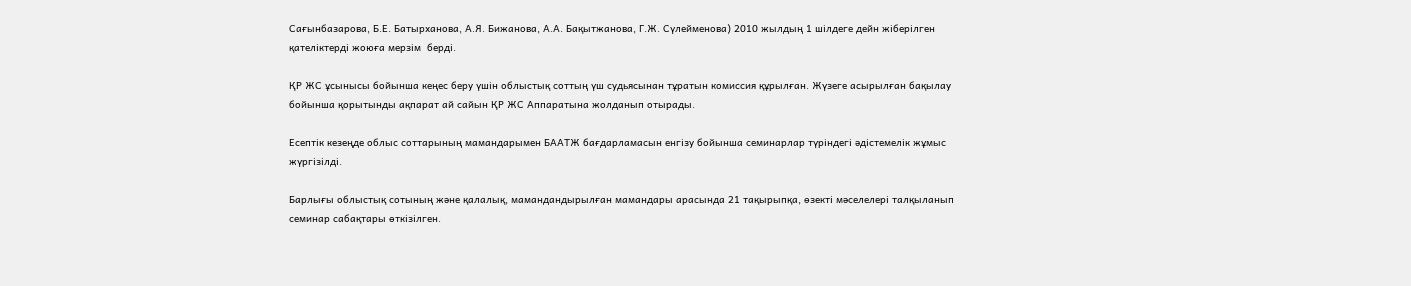Сағынбазарова, Б.Е. Батырханова, А.Я. Бижанова, А.А. Бақытжанова, Г.Ж. Сүлейменова) 2010 жылдың 1 шілдеге дейн жіберілген қателіктерді жоюға мерзім  берді.

ҚР ЖС ұсынысы бойынша кеңес беру үшін облыстық соттың үш судьясынан тұратын комиссия құрылған. Жүзеге асырылған бақылау бойынша қорытынды ақпарат ай сайын ҚР ЖС Аппаратына жолданып отырады.

Есептік кезеңде облыс соттарының мамандарымен БААТЖ бағдарламасын енгізу бойынша семинарлар түріндегі әдістемелік жұмыс жүргізілді.

Барлығы облыстық сотының және қалалық, мамандандырылған мамандары арасында 21 тақырыпқа, өзекті мәселелері талқыланып семинар сабақтары өткізілген.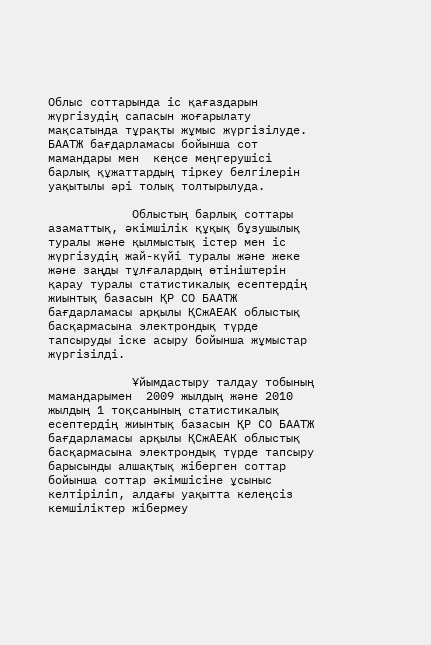Облыс соттарында іс қағаздарын жүргізудің сапасын жоғарылату мақсатында тұрақты жұмыс жүргізілуде. БААТЖ бағдарламасы бойынша сот мамандары мен  кеңсе меңгерушісі барлық құжаттардың тіркеу белгілерін уақытылы әрі толық толтырылуда.

            Облыстың барлық соттары  азаматтық, әкімшілік құқық бұзушылық туралы және қылмыстық істер мен іс жүргізудің жай-күйі туралы және жеке және заңды тұлғалардың өтініштерін қарау туралы статистикалық есептердің жиынтық базасын ҚР СО БААТЖ бағдарламасы арқылы ҚСжАЕАК облыстық басқармасына электрондық түрде тапсыруды іске асыру бойынша жұмыстар жүргізілді.

            Ұйымдастыру талдау тобының мамандарымен  2009 жылдың және 2010 жылдың 1 тоқсанының статистикалық есептердің жиынтық базасын ҚР СО БААТЖ бағдарламасы арқылы ҚСжАЕАК облыстық басқармасына электрондық түрде тапсыру барысынды алшақтық жіберген соттар бойынша соттар әкімшісіне ұсыныс келтіріліп, алдағы уақытта келеңсіз кемшіліктер жібермеу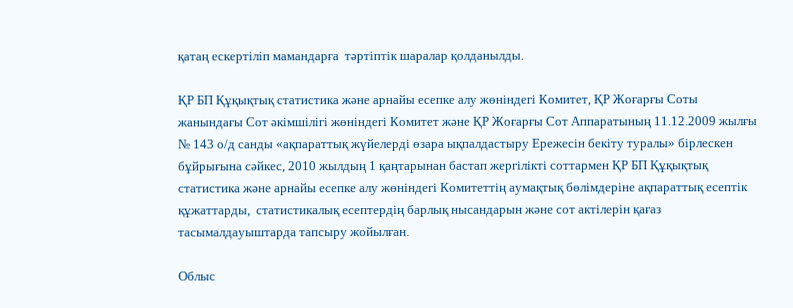қатаң ескертіліп мамандарға  тәртіптік шаралар қолданылды.

ҚР БП Құқықтық статистика және арнайы есепке алу жөніндегі Комитет, ҚР Жоғарғы Соты жанындағы Сот әкімшілігі жөніндегі Комитет және ҚР Жоғарғы Сот Аппаратының 11.12.2009 жылғы № 143 о/д санды «ақпараттық жүйелерді өзара ықпалдастыру Ережесін бекіту туралы» бірлескен бұйрығына сәйкес, 2010 жылдың 1 қаңтарынан бастап жергілікті соттармен ҚР БП Құқықтық статистика және арнайы есепке алу жөніндегі Комитеттің аумақтық бөлімдеріне ақпараттық есептік құжаттарды,  статистикалық есептердің барлық нысандарын және сот актілерін қағаз тасымалдауыштарда тапсыру жойылған.

Облыс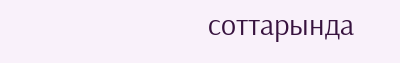соттарында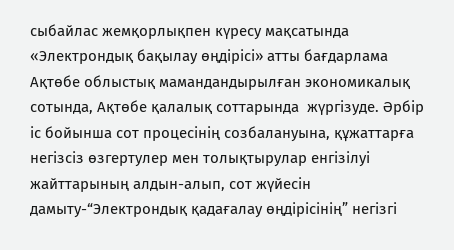сыбайлас жемқорлықпен күресу мақсатында «Электрондық бақылау өңдірісі» атты бағдарлама Ақтөбе облыстық мамандандырылған экономикалық сотында, Ақтөбе қалалық соттарында  жүргізуде. Әрбір іс бойынша сот процесінің созбалануына, құжаттарға негізсіз өзгертулер мен толықтырулар енгізілуі жайттарының алдын-алып, сот жүйесін дамыту-“Электрондық қадағалау өңдірісінің” негізгі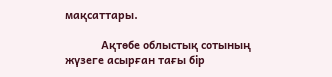мақсаттары.

            Ақтөбе облыстық сотының жүзеге асырған тағы бір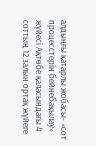алдыңғы қатарлы жобасы- «сот процесстерін бейнебақылау» жүйесі Ақтөбе қаласындағы 4 соттың 12 залын ортақ жүйеге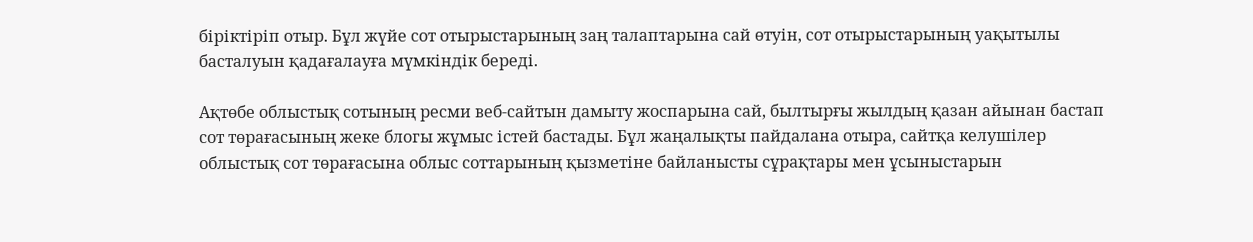біріктіріп отыр. Бұл жүйе сот отырыстарының заң талаптарына сай өтуін, сот отырыстарының уақытылы басталуын қадағалауға мүмкіндік береді.

Ақтөбе облыстық сотының ресми веб-сайтын дамыту жоспарына сай, былтырғы жылдың қазан айынан бастап сот төрағасының жеке блогы жұмыс істей бастады. Бұл жаңалықты пайдалана отыра, сайтқа келушілер облыстық сот төрағасына облыс соттарының қызметіне байланысты сұрақтары мен ұсыныстарын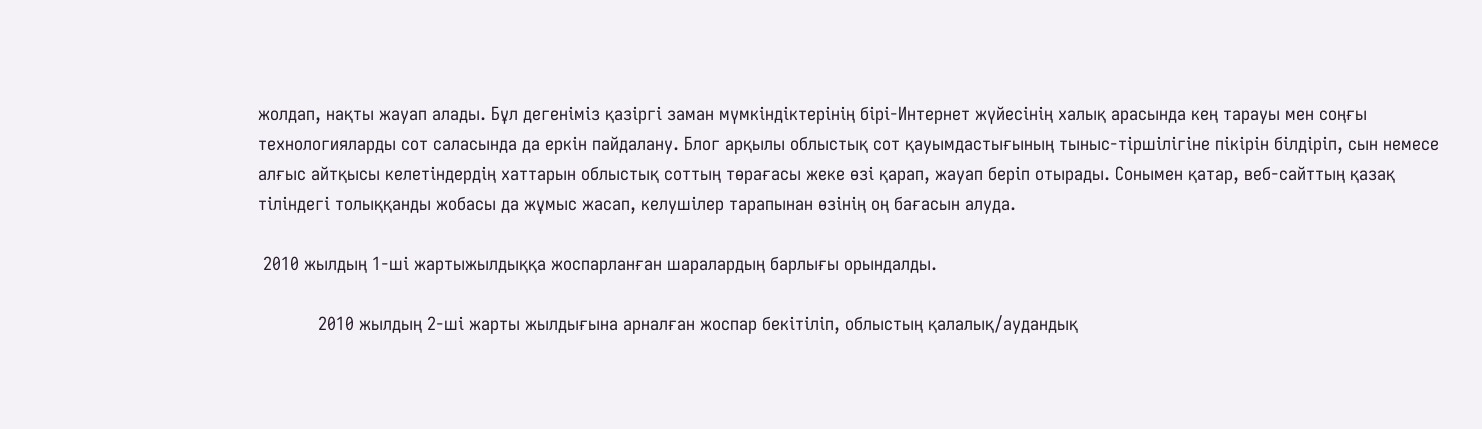жолдап, нақты жауап алады. Бұл дегеніміз қазіргі заман мүмкіндіктерінің бірі-Интернет жүйесінің халық арасында кең тарауы мен соңғы технологияларды сот саласында да еркін пайдалану. Блог арқылы облыстық сот қауымдастығының тыныс-тіршілігіне пікірін білдіріп, сын немесе алғыс айтқысы келетіндердің хаттарын облыстық соттың төрағасы жеке өзі қарап, жауап беріп отырады. Сонымен қатар, веб-сайттың қазақ тіліндегі толыққанды жобасы да жұмыс жасап, келушілер тарапынан өзінің оң бағасын алуда.

 2010 жылдың 1-ші жартыжылдыққа жоспарланған шаралардың барлығы орындалды.

            2010 жылдың 2-ші жарты жылдығына арналған жоспар бекітіліп, облыстың қалалық/аудандық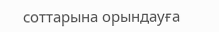соттарына орындауға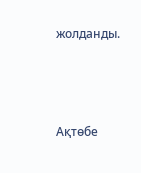жолданды.



Ақтөбе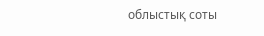облыстық соты